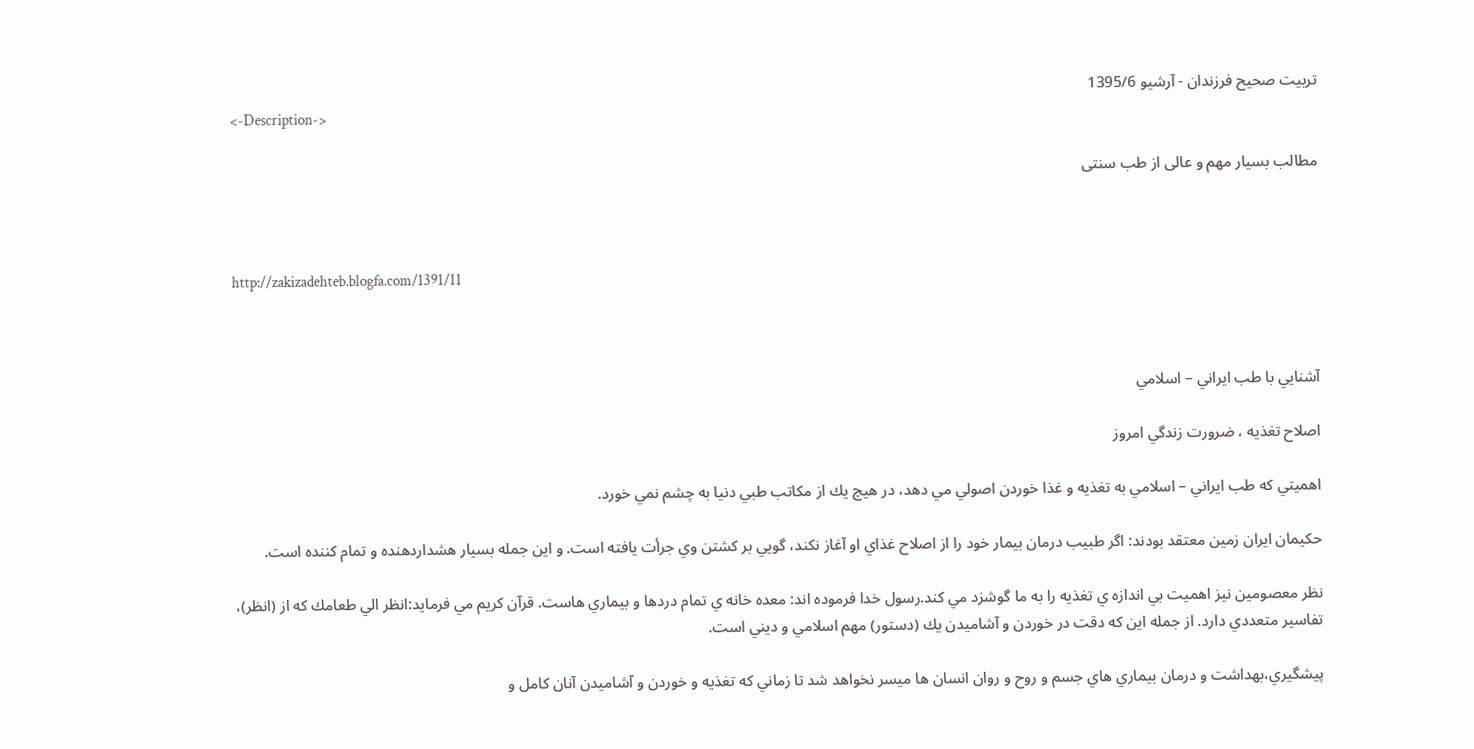تربیت صحیح فرزندان - آرشیو 1395/6
<-Description->

مطالب بسیار مهم و عالی از طب سنتی



http://zakizadehteb.blogfa.com/1391/11



آشنايي با طب ايراني – اسلامي

اصلاح تغذيه ، ضرورت زندگي امروز

اهميتي كه طب ايراني – اسلامي به تغذيه و غذا خوردن اصولي مي دهد، در هيچ يك از مكاتب طبي دنيا به چشم نمي خورد.

حكيمان ايران زمين معتقد بودند: اگر طبيب درمان بيمار خود را از اصلاح غذاي او آغاز نكند، گويي بر كشتن وي جرأت يافته است. و اين جمله بسيار هشداردهنده و تمام كننده است.

نظر معصومين نيز اهميت بي اندازه ي تغذيه را به ما گوشزد مي كند.رسول خدا فرموده اند: معده خانه ي تمام دردها و بيماري هاست. قرآن كريم مي فرمايد:انظر الي طعامك كه از (انظر)، تفاسير متعددي دارد. از جمله اين كه دقت در خوردن و آشاميدن يك (دستور) مهم اسلامي و ديني است.

پيشگيري،بهداشت و درمان بيماري هاي جسم و روح و روان انسان ها ميسر نخواهد شد تا زماني كه تغذيه و خوردن و آشاميدن آنان كامل و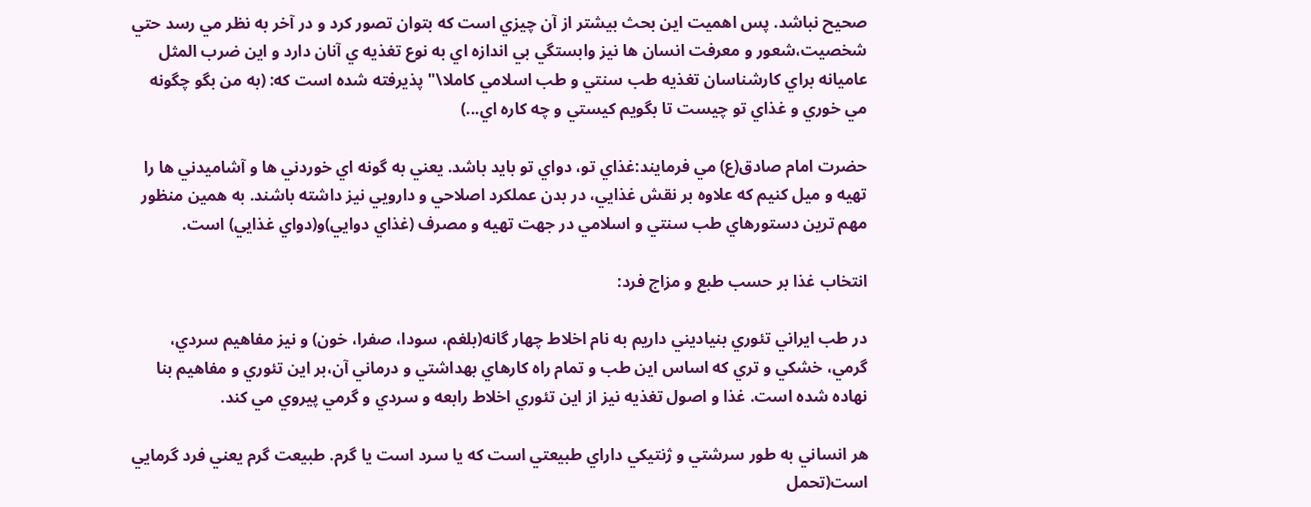صحيح نباشد. پس اهميت اين بحث بيشتر از آن چيزي است كه بتوان تصور كرد و در آخر به نظر مي رسد حتي شخصيت،شعور و معرفت انسان ها نيز وابستگي بي اندازه اي به نوع تغذيه ي آنان دارد و اين ضرب المثل عاميانه براي كارشناسان تغذيه طب سنتي و طب اسلامي كاملا\" پذيرفته شده است كه: (به من بگو چگونه مي خوري و غذاي تو چيست تا بگويم كيستي و چه كاره اي...)

حضرت امام صادق(ع) مي فرمايند:غذاي تو، دواي تو بايد باشد. يعني به گونه اي خوردني ها و آشاميدني ها را تهيه و ميل كنيم كه علاوه بر نقش غذايي، در بدن عملكرد اصلاحي و دارويي نيز داشته باشند. به همين منظور مهم ترين دستورهاي طب سنتي و اسلامي در جهت تهيه و مصرف (غذاي دوايي)و(دواي غذايي) است.

انتخاب غذا بر حسب طبع و مزاج فرد:

در طب ايراني تئوري بنياديني داريم به نام اخلاط چهار گانه(بلغم، سودا، صفرا، خون) و نيز مفاهيم سردي، گرمي، خشكي و تري كه اساس اين طب و تمام راه كارهاي بهداشتي و درماني آن،بر اين تئوري و مفاهيم بنا نهاده شده است. غذا و اصول تغذيه نيز از اين تئوري اخلاط رابعه و سردي و گرمي پيروي مي كند.

هر انساني به طور سرشتي و ژنتيكي داراي طبيعتي است كه يا سرد است يا گرم. طبيعت گرم يعني فرد گرمايي است(تحمل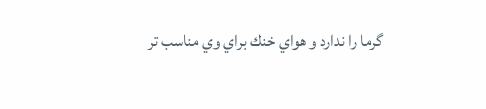گرما را ندارد و هواي خنك براي وي مناسب تر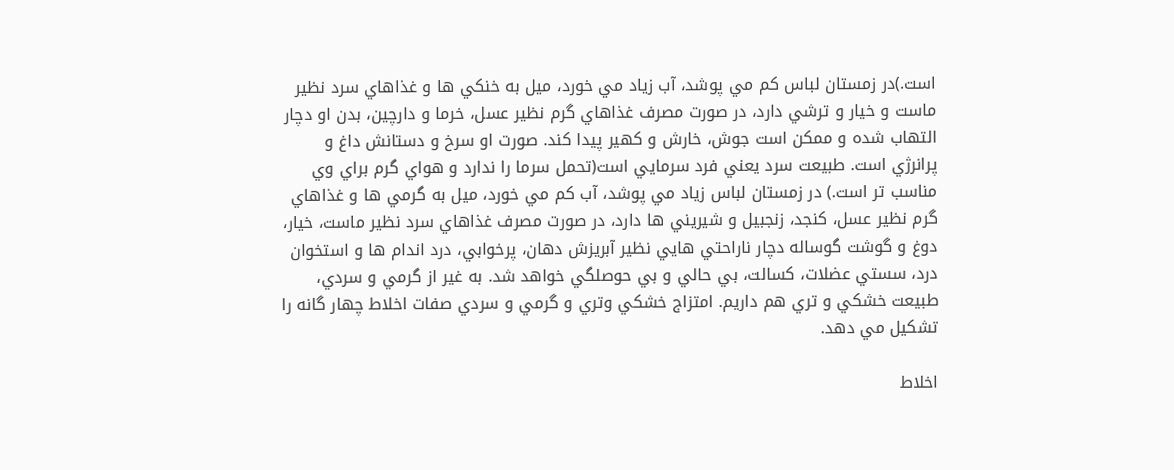است.)در زمستان لباس كم مي پوشد، آب زياد مي خورد، ميل به خنكي ها و غذاهاي سرد نظير ماست و خيار و ترشي دارد، در صورت مصرف غذاهاي گرم نظير عسل، خرما و دارچين، بدن او دچار التهاب شده و ممكن است جوش، خارش و كهير پيدا كند. صورت او سرخ و دستانش داغ و پرانرژي است. طبيعت سرد يعني فرد سرمايي است(تحمل سرما را ندارد و هواي گرم براي وي مناسب تر است.) در زمستان لباس زياد مي پوشد، آب كم مي خورد، ميل به گرمي ها و غذاهاي گرم نظير عسل، كنجد، زنجبيل و شيريني ها دارد، در صورت مصرف غذاهاي سرد نظير ماست، خيار، دوغ و گوشت گوساله دچار ناراحتي هايي نظير آبريزش دهان، پرخوابي، درد اندام ها و استخوان درد، سستي عضلات، كسالت، بي حالي و بي حوصلگي خواهد شد. به غير از گرمي و سردي، طبيعت خشكي و تري هم داريم. امتزاج خشكي وتري و گرمي و سردي صفات اخلاط چهار گانه را تشكيل مي دهد.

اخلاط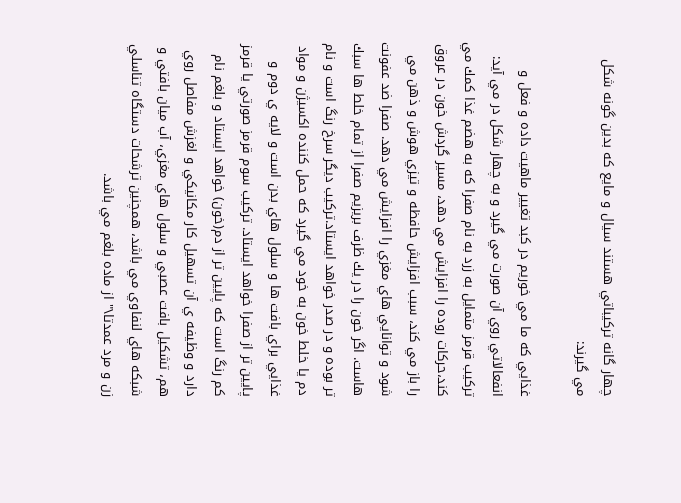چهار گانه تركيباتي هستند سيال و مايع كه بدين گونه شكل مي گيرند:

غذايي كه ما مي خوريم در كبد تغيير ماهيت داده و فعل و انفعالاتي روي آن صورت مي گيرد و به چهار شكل در مي آيد: تركيب قرمز متمايل به زرد به نام صفرا كه به هضم غذا كمك مي كند،حركات روده را افزايش مي دهد، مسير گردش خون در عروق را باز مي كند، سبب افزايش حافظه و تيزي هوش و ذهن مي شود و توانايي هاي مغزي را افزايش مي دهد. صفرا ضد عفونت هاست. اگر خون را در يك ظرف بريزيم صفرا از تمام خلط ها سبك تر بوده و در صدر خواهد ايستاد.تركيب ديگر سرخ رنگ است و نام دم يا خلط خون به خود مي گيرد كه حمل كننده اكسيژن و مواد غذايي براي بافت ها و سلول هاي بدن است و لايه ي دوم و پايين تر از صفرا خواهد ايستاد. تركيب سوم قرمز صورتي يا قرمز كم رنگ است كه پايين تر از دم(خون) خواهد ايستاد و بلغم نام دارد و وظيفه ي آن تسهيل كار مكانيكي و لغزش مفاصل روي هم، تشكيل بافت عصبي و سلول هاي مغزي، آب ميان بافتي و شبكه هاي لنفاوي مي باشد، همچنين ترشحات دستگاه تناسلي زن و مرد عمدتا\" از ماده بلغم مي باشد.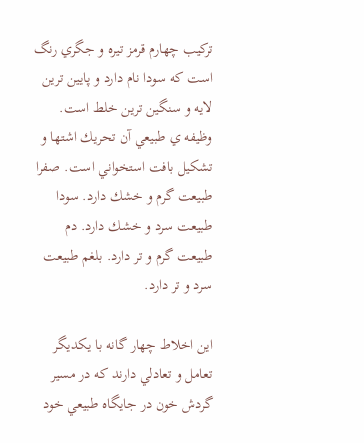تركيب چهارم قرمز تيره و جگري رنگ است كه سودا نام دارد و پايين ترين لايه و سنگين ترين خلط است. وظيفه ي طبيعي آن تحريك اشتها و تشكيل بافت استخواني است. صفرا طبيعت گرم و خشك دارد. سودا طبيعت سرد و خشك دارد. دم طبيعت گرم و تر دارد. بلغم طبيعت سرد و تر دارد.

اين اخلاط چهار گانه با يكديگر تعامل و تعادلي دارند كه در مسير گردش خون در جايگاه طبيعي خود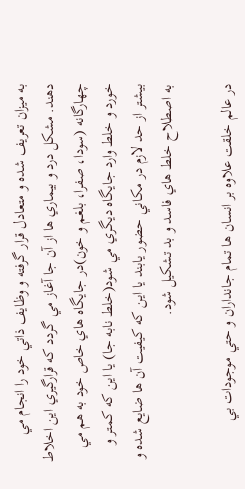به ميزان تعريف شده و متعادل قرار گرفته و وظايف ذاتي خود را انجام مي دهند. مشكل درد و بيماري ها از آن جا آغاز مي گردد كه قرارگيري اين اخلاط چهارگانه (سودا، صفرا، بلغم و خون)در جايگاه هاي خاص خود به هم مي خورد و خلط وارد جايگاه ديگري مي شود(خلط نابه جا) يا اين كه كمتر و بيشتر از حد لازم در مكاني حضور يابند يا اين كه كيفيت آن ها ضايع شده و به اصطلاح خلط هاي فاسد و بد تشكيل شود.

در عالم خلقت علاوه بر انسان ها تمام جانداران و حتي موجودات بي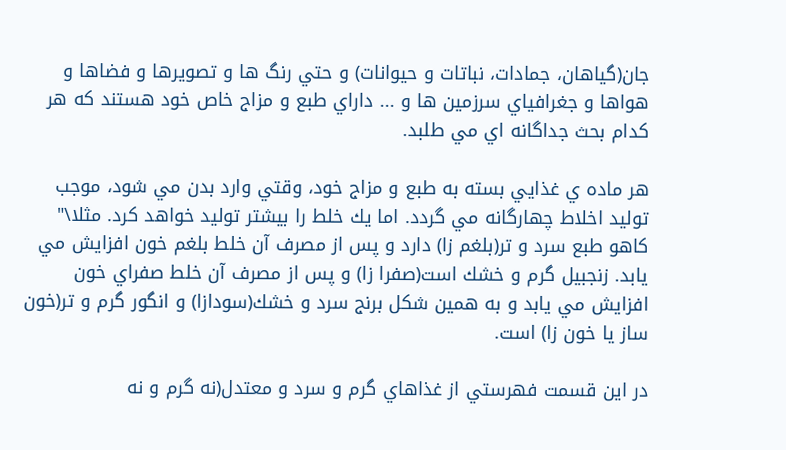جان(گياهان، جمادات، نباتات و حيوانات) و حتي رنگ ها و تصويرها و فضاها و هواها و جغرافياي سرزمين ها و ... داراي طبع و مزاج خاص خود هستند كه هر كدام بحث جداگانه اي مي طلبد.

هر ماده ي غذايي بسته به طبع و مزاج خود، وقتي وارد بدن مي شود، موجب توليد اخلاط چهارگانه مي گردد. اما يك خلط را بيشتر توليد خواهد كرد. مثلا\" كاهو طبع سرد و تر(بلغم زا) دارد و پس از مصرف آن خلط بلغم خون افزايش مي يابد. زنجبيل گرم و خشك است(صفرا زا) و پس از مصرف آن خلط صفراي خون افزايش مي يابد و به همين شكل برنج سرد و خشك(سودازا) و انگور گرم و تر(خون ساز يا خون زا) است.

در اين قسمت فهرستي از غذاهاي گرم و سرد و معتدل(نه گرم و نه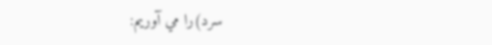سرد)را مي آوريم: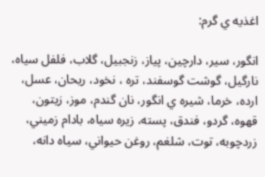اغذيه ي گرم:

انگور، سير، دارچين، پياز، زنجبيل، گلاب، فلفل سياه، نارگيل، گوشت گوسفند، تره ، نخود، ريحان، عسل، ارده، خرما، شيره ي انگور، نان گندم، موز، زيتون، قهوه، گردو، فندق، پسته، زيره سياه، بادام زميني، زردچوبه، توت، شلغم، روغن حيواني، سياه دانه،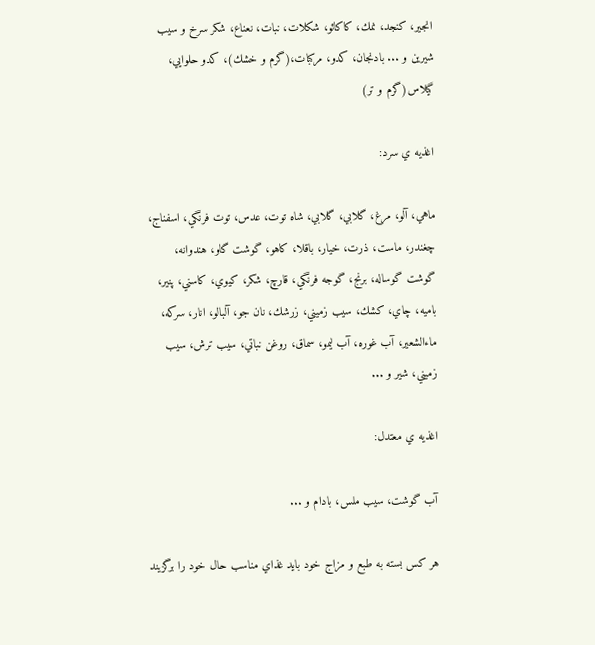انجير، كنجد، نمك، كاكائو، شكلات، نبات، نعناع، شكر سرخ و سيب شيرين و ... بادنجان، كدو، مركبات،(گرم و خشك)، كدو حلوايي، گيلاس(گرم و تر)

اغذيه ي سرد:

ماهي، آلو، مرغ، گلابي، گلابي، شاه توت، عدس، توت فرنگي، اسفناج، چغندر، ماست، ذرت، خيار، باقلا، كاهو، گوشت گاو، هندوانه، گوشت گوساله، برنج، گوجه فرنگي، قارچ، شكر، كيوي، كاسني، پنير، باميه، چاي، كشك، سيب زميني، زرشك، نان جو، آلبالو، انار، سركه، ماءالشعير، آب غوره، آب ليمو، سماق، روغن نباتي، سيب ترش، سيب زميني، شير و ...

اغذيه ي معتدل:

آب گوشت، سيب ملس، بادام و ...

هر كس بسته به طبع و مزاج خود بايد غذاي مناسب حال خود را برگزيند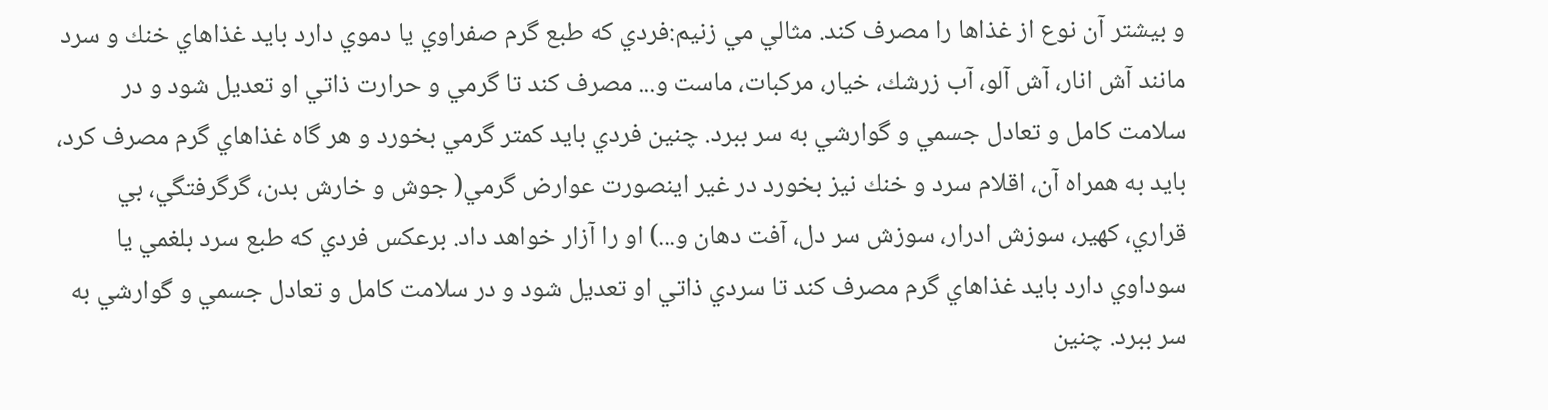و بيشتر آن نوع از غذاها را مصرف كند. مثالي مي زنيم:فردي كه طبع گرم صفراوي يا دموي دارد بايد غذاهاي خنك و سرد مانند آش انار، آش آلو، آب زرشك، خيار، مركبات، ماست و... مصرف كند تا گرمي و حرارت ذاتي او تعديل شود و در سلامت كامل و تعادل جسمي و گوارشي به سر ببرد. چنين فردي بايد كمتر گرمي بخورد و هر گاه غذاهاي گرم مصرف كرد، بايد به همراه آن، اقلام سرد و خنك نيز بخورد در غير اينصورت عوارض گرمي( جوش و خارش بدن، گرگرفتگي، بي قراري، كهير، سوزش ادرار، سوزش سر دل، آفت دهان و...) او را آزار خواهد داد. برعكس فردي كه طبع سرد بلغمي يا سوداوي دارد بايد غذاهاي گرم مصرف كند تا سردي ذاتي او تعديل شود و در سلامت كامل و تعادل جسمي و گوارشي به سر ببرد. چنين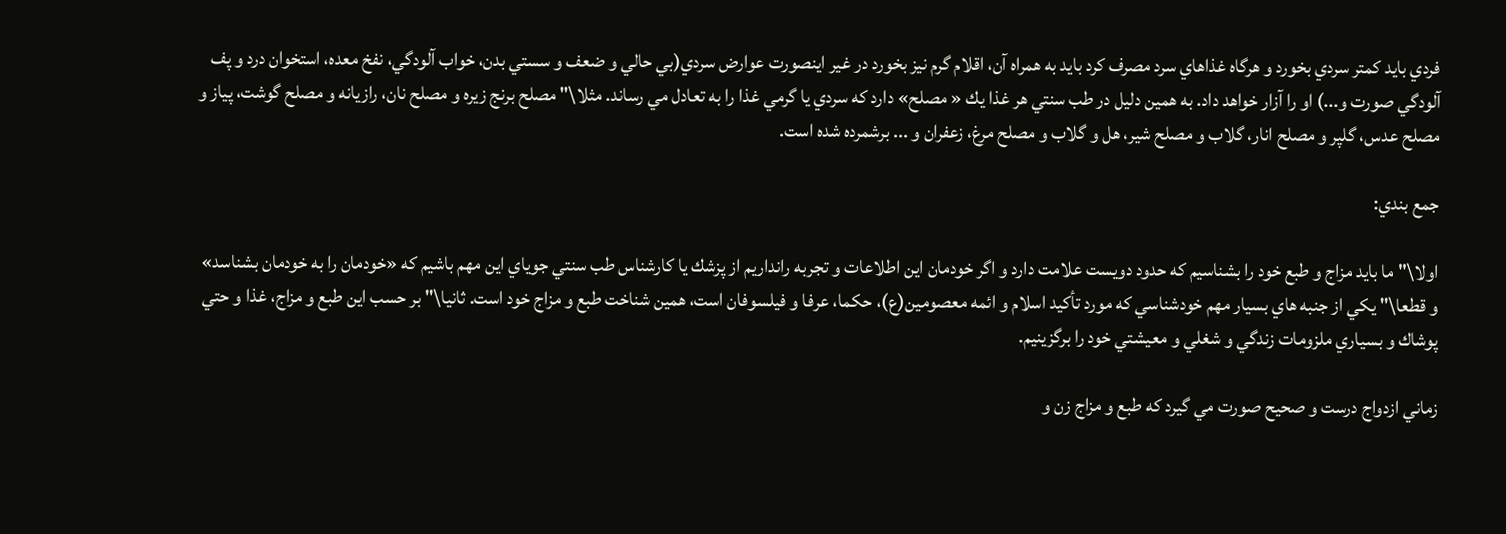فردي بايد كمتر سردي بخورد و هرگاه غذاهاي سرد مصرف كرد بايد به همراه آن، اقلام گرم نيز بخورد در غير اينصورت عوارض سردي(بي حالي و ضعف و سستي بدن، خواب آلودگي، نفخ معده، استخوان درد و پف آلودگي صورت و...) او را آزار خواهد داد. به همين دليل در طب سنتي هر غذا يك « مصلح» دارد كه سردي يا گرمي غذا را به تعادل مي رساند. مثلا\" مصلح برنج زيره و مصلح نان، رازيانه و مصلح گوشت، پياز و مصلح عدس، گلپر و مصلح انار، گلاب و مصلح شير، هل و گلاب و مصلح مرغ، زعفران و ... برشمرده شده است.

جمع بندي:

اولا\" ما بايد مزاج و طبع خود را بشناسيم كه حدود دويست علامت دارد و اگر خودمان اين اطلاعات و تجربه رانداريم از پزشك يا كارشناس طب سنتي جوياي اين مهم باشيم كه «خودمان را به خودمان بشناسد» و قطعا\" يكي از جنبه هاي بسيار مهم خودشناسي كه مورد تأكيد اسلام و ائمه معصومين(ع)، حكما، عرفا و فيلسوفان است، همين شناخت طبع و مزاج خود است. ثانيا\" بر حسب اين طبع و مزاج، غذا و حتي پوشاك و بسياري ملزومات زندگي و شغلي و معيشتي خود را برگزينيم.

زماني ازدواج درست و صحيح صورت مي گيرد كه طبع و مزاج زن و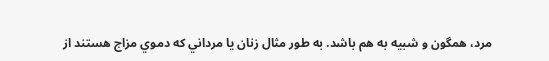مرد، همگون و شبيه به هم باشد. به طور مثال زنان يا مرداني كه دموي مزاج هستند از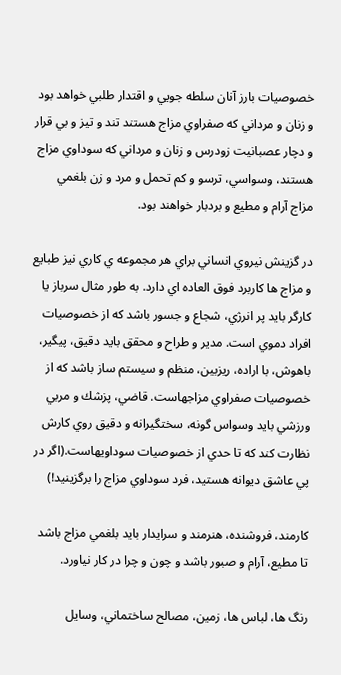خصوصيات بارز آنان سلطه جويي و اقتدار طلبي خواهد بود و زنان و مرداني كه صفراوي مزاج هستند تند و تيز و بي قرار و دچار عصبانيت زودرس و زنان و مرداني كه سوداوي مزاج هستند، وسواسي، ترسو و كم تحمل و مرد و زن بلغمي مزاج آرام و مطيع و بردبار خواهند بود.

در گزينش نيروي انساني براي هر مجموعه ي كاري نيز طبايع و مزاج ها كاربرد فوق العاده اي دارد. به طور مثال سرباز يا كارگر بايد پر انرژي، شجاع و جسور باشد كه از خصوصيات افراد دموي است. مدير و طراح و محقق بايد دقيق، پيگير، باهوش، با اراده، ريزبين، منظم و سيستم ساز باشد كه از خصوصيات صفراوي مزاجهاست. قاضي، پزشك و مربي ورزشي بايد وسواس گونه، سختگيرانه و دقيق روي كارش نظارت كند كه تا حدي از خصوصيات سوداويهاست.(اگر در پي عاشق ديوانه هستيد، فرد سوداوي مزاج را برگزينيد!)

كارمند، فروشنده، هنرمند و سرايدار بايد بلغمي مزاج باشد تا مطيع، آرام و صبور باشد و چون و چرا در كار نياورد.

رنگ ها، لباس ها، زمين، مصالح ساختماني، وسايل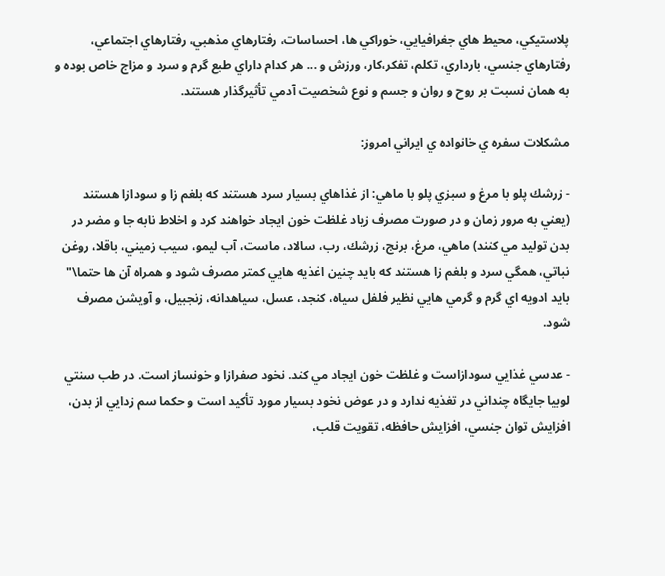پلاستيكي، محيط هاي جغرافيايي، خوراكي ها، احساسات، رفتارهاي مذهبي، رفتارهاي اجتماعي، رفتارهاي جنسي، بارداري، تكلم، تفكر،كار، ورزش و ... هر كدام داراي طبع گرم و سرد و مزاج خاص بوده و به همان نسبت بر روح و روان و جسم و نوع شخصيت آدمي تأثيرگذار هستند.

مشكلات سفره ي خانواده ي ايراني امروز:

- زرشك پلو با مرغ و سبزي پلو با ماهي: از غذاهاي بسيار سرد هستند كه بلغم زا و سودازا هستند (يعني به مرور زمان و در صورت مصرف زياد غلظت خون ايجاد خواهند كرد و اخلاط نابه جا و مضر در بدن توليد مي كنند) ماهي، مرغ، برنج، زرشك، رب، سالاد، ماست، آب ليمو، سيب زميني، باقلا، روغن نباتي، همگي سرد و بلغم زا هستند كه بايد چنين اغذيه هايي كمتر مصرف شود و همراه آن ها حتما\" بايد ادويه اي گرم و گرمي هايي نظير فلفل سياه، كنجد، عسل، سياهدانه، زنجبيل، و آويشن مصرف شود.

- عدسي غذايي سودازاست و غلظت خون ايجاد مي كند. نخود صفرازا و خونساز است. در طب سنتي لوبيا جايگاه چنداني در تغذيه ندارد و در عوض نخود بسيار مورد تأكيد است و حكما سم زدايي از بدن، افزايش توان جنسي، افزايش حافظه، تقويت قلب،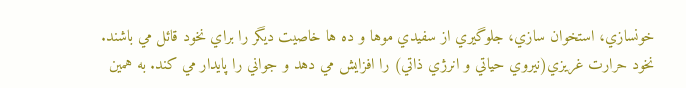خونسازي، استخوان سازي، جلوگيري از سفيدي موها و ده ها خاصيت ديگر را براي نخود قائل مي باشند. نخود حرارت غريزي(نيروي حياتي و انرژي ذاتي) را افزايش مي دهد و جواني را پايدار مي كند. به همين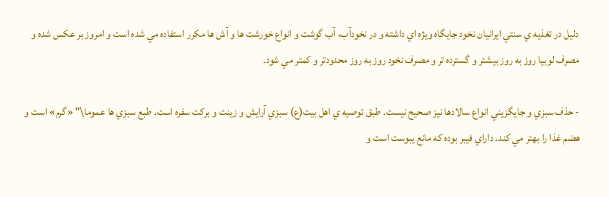دليل در تغذيه ي سنتي ايرانيان نخود جايگاه ويژه اي داشته و در نخودآب، آب گوشت و انواع خورشت ها و آش ها مكرر استفاده مي شده است و امروز بر عكس شده و مصرف لوبيا روز به روز بيشتر و گسترده تر و مصرف نخود روز به روز محدودتر و كمتر مي شود.

- حذف سبزي و جايگزيني انواع سالادها نيز صحيح نيست. طبق توصيه ي اهل بيت(ع) سبزي آرايش و زينت و بركت سفره است. طبع سبزي ها عموما\" «گرم» است و هضم غذا را بهتر مي كند. داراي فيبر بوده كه مانع يبوست است و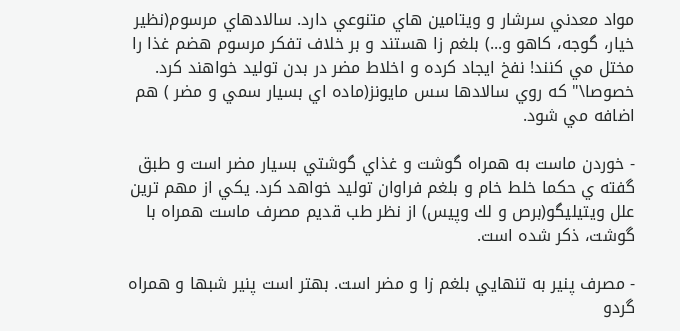مواد معدني سرشار و ويتامين هاي متنوعي دارد. سالادهاي مرسوم(نظير خيار، گوجه، كاهو و...) بلغم زا هستند و بر خلاف تفكر مرسوم هضم غذا را مختل مي كنند! نفخ ايجاد كرده و اخلاط مضر در بدن توليد خواهند كرد. خصوصا\" كه روي سالادها سس مايونز(ماده اي بسيار سمي و مضر ) هم اضافه مي شود.

- خوردن ماست به همراه گوشت و غذاي گوشتي بسيار مضر است و طبق گفته ي حكما خلط خام و بلغم فراوان توليد خواهد كرد. يكي از مهم ترين علل ويتيليگو(برص و لك وپيس) از نظر طب قديم مصرف ماست همراه با گوشت، ذكر شده است.

- مصرف پنير به تنهايي بلغم زا و مضر است. بهتر است پنير شبها و همراه گردو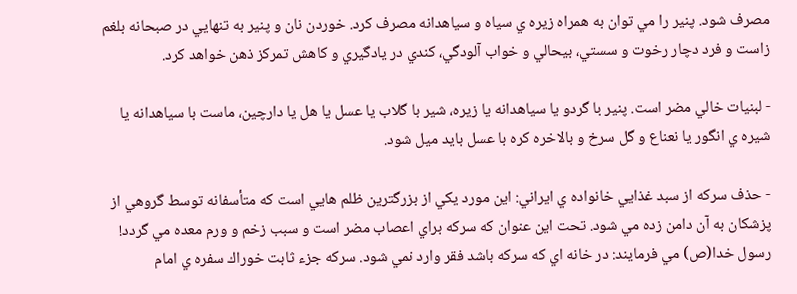مصرف شود. پنير را مي توان به همراه زيره ي سياه و سياهدانه مصرف كرد. خوردن نان و پنير به تنهايي در صبحانه بلغم زاست و فرد دچار رخوت و سستي، بيحالي و خواب آلودگي، كندي در يادگيري و كاهش تمركز ذهن خواهد كرد.

- لبنيات خالي مضر است. پنير با گردو يا سياهدانه يا زيره، شير با گلاب يا عسل يا هل يا دارچين، ماست با سياهدانه يا شيره ي انگور يا نعناع و گل سرخ و بالاخره كره با عسل بايد ميل شود.

- حذف سركه از سبد غذايي خانواده ي ايراني: اين مورد يكي از بزرگترين ظلم هايي است كه متأسفانه توسط گروهي از پزشكان به آن دامن زده مي شود. تحت اين عنوان كه سركه براي اعصاب مضر است و سبب زخم و ورم معده مي گردد! رسول خدا(ص) مي فرمايند: در خانه اي كه سركه باشد فقر وارد نمي شود. سركه جزء ثابت خوراك سفره ي امام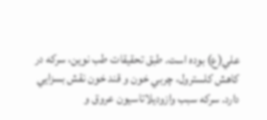علي(ع) بوده است. طبق تحقيقات طب نوين، سركه در كاهش كلسترول، چربي خون و قند خون نقش بسزايي دارد. سركه سبب وازوديلاتاسيون عروق و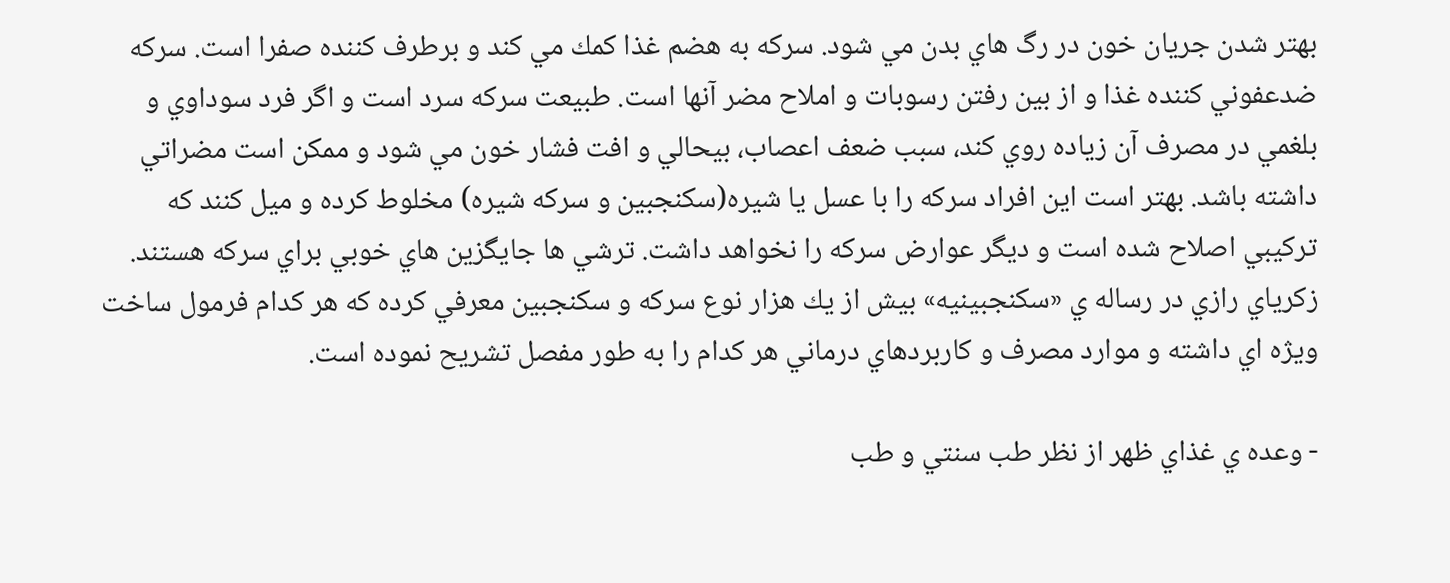بهتر شدن جريان خون در رگ هاي بدن مي شود. سركه به هضم غذا كمك مي كند و برطرف كننده صفرا است. سركه ضدعفوني كننده غذا و از بين رفتن رسوبات و املاح مضر آنها است. طبيعت سركه سرد است و اگر فرد سوداوي و بلغمي در مصرف آن زياده روي كند، سبب ضعف اعصاب، بيحالي و افت فشار خون مي شود و ممكن است مضراتي داشته باشد. بهتر است اين افراد سركه را با عسل يا شيره(سكنجبين و سركه شيره) مخلوط كرده و ميل كنند كه تركيبي اصلاح شده است و ديگر عوارض سركه را نخواهد داشت. ترشي ها جايگزين هاي خوبي براي سركه هستند. زكرياي رازي در رساله ي «سكنجبينيه» بيش از يك هزار نوع سركه و سكنجبين معرفي كرده كه هر كدام فرمول ساخت ويژه اي داشته و موارد مصرف و كاربردهاي درماني هر كدام را به طور مفصل تشريح نموده است.

- وعده ي غذاي ظهر از نظر طب سنتي و طب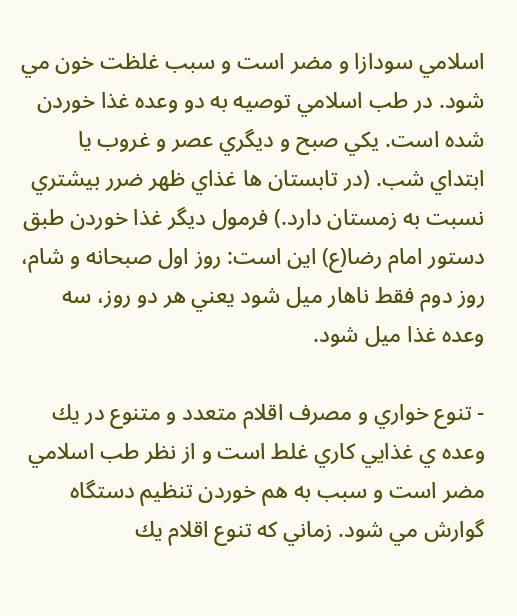اسلامي سودازا و مضر است و سبب غلظت خون مي شود. در طب اسلامي توصيه به دو وعده غذا خوردن شده است. يكي صبح و ديگري عصر و غروب يا ابتداي شب. (در تابستان ها غذاي ظهر ضرر بيشتري نسبت به زمستان دارد.) فرمول ديگر غذا خوردن طبق دستور امام رضا(ع) اين است: روز اول صبحانه و شام، روز دوم فقط ناهار ميل شود يعني هر دو روز، سه وعده غذا ميل شود.

- تنوع خواري و مصرف اقلام متعدد و متنوع در يك وعده ي غذايي كاري غلط است و از نظر طب اسلامي مضر است و سبب به هم خوردن تنظيم دستگاه گوارش مي شود. زماني كه تنوع اقلام يك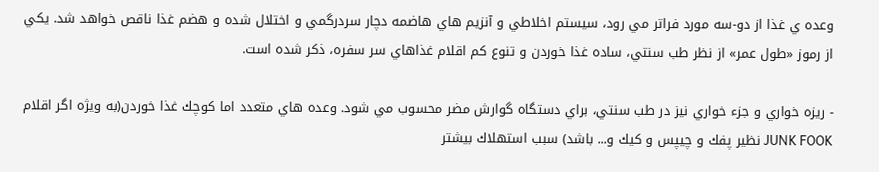وعده ي غذا از دو-سه مورد فراتر مي رود، سيستم اخلاطي و آنزيم هاي هاضمه دچار سردرگمي و اختلال شده و هضم غذا ناقص خواهد شد. يكي از رموز «طول عمر» از نظر طب سنتي، ساده غذا خوردن و تنوع كم اقلام غذاهاي سر سفره، ذكر شده است.

- ريزه خواري و جزء خواري نيز در طب سنتي، براي دستگاه گوارش مضر محسوب مي شود. وعده هاي متعدد اما كوچك غذا خوردن(به ويژه اگر اقلام JUNK FOOK نظير پفك و چيپس و كيك و... باشد) سبب استهلاك بيشتر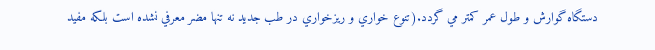دستگاه گوارش و طول عمر كمتر مي گردد.(تنوع خواري و ريزخواري در طب جديد نه تنها مضر معرفي نشده است بلكه مفيد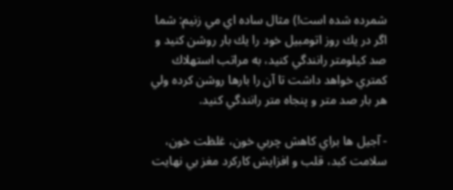شمرده شده است!) مثال ساده اي مي زنيم: شما اگر در يك روز اتومبيل خود را يك بار روشن كنيد و صد كيلومتر رانندگي كنيد، به مراتب استهلاك كمتري خواهد داشت تا آن را بارها روشن كرده ولي هر بار صد متر و پنجاه متر رانندگي كنيد.

- آجيل ها براي كاهش چربي خون، غلظت خون، سلامت كبد، قلب و افزايش كاركرد مغز بي نهايت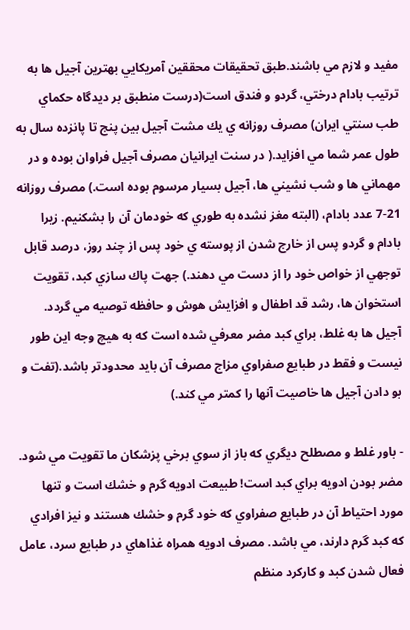مفيد و لازم مي باشند.طبق تحقيقات محققين آمريكايي بهترين آجيل ها به ترتيب بادام درختي، گردو و فندق است(درست منطبق بر ديدگاه حكماي طب سنتي ايران) مصرف روزانه ي يك مشت آجيل بين پنج تا پانزده سال به طول عمر شما مي افزايد.( در سنت ايرانيان مصرف آجيل فراوان بوده و در مهماني ها و شب نشيني ها، آجيل بسيار مرسوم بوده است.) مصرف روزانه 21-7 عدد بادام، (البته مغز نشده به طوري كه خودمان آن را بشكنيم. زيرا بادام و گردو پس از خارج شدن از پوسته ي خود پس از چند روز، درصد قابل توجهي از خواص خود را از دست مي دهند.) جهت پاك سازي كبد، تقويت استخوان ها، رشد قد اطفال و افزايش هوش و حافظه توصيه مي گردد. آجيل ها به غلط، براي كبد مضر معرفي شده است كه به هيچ وجه اين طور نيست و فقط در طبايع صفراوي مزاج مصرف آن بايد محدودتر باشد.(تفت و بو دادن آجيل ها خاصيت آنها را كمتر مي كند.)

- باور غلط و مصطلح ديگري كه باز از سوي برخي پزشكان ما تقويت مي شود. مضر بودن ادويه براي كبد است! طبيعت ادويه گرم و خشك است و تنها مورد احتياط آن در طبايع صفراوي كه خود گرم و خشك هستند و نيز افرادي كه كبد گرم دارند، مي باشد. مصرف ادويه همراه غذاهاي در طبايع سرد، عامل فعال شدن كبد و كاركرد منظم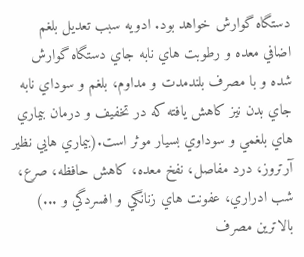دستگاه گوارش خواهد بود. ادويه سبب تعديل بلغم اضافي معده و رطوبت هاي نابه جاي دستگاه گوارش شده و با مصرف بلندمدت و مداوم، بلغم و سوداي نابه جاي بدن نيز كاهش يافته كه در تخفيف و درمان بيماري هاي بلغمي و سوداوي بسيار موثر است.(بيماري هايي نظير آرتروز، درد مفاصل، نفخ معده، كاهش حافظه، صرع، شب ادراري، عفونت هاي زنانگي و افسردگي و ...) بالاترين مصرف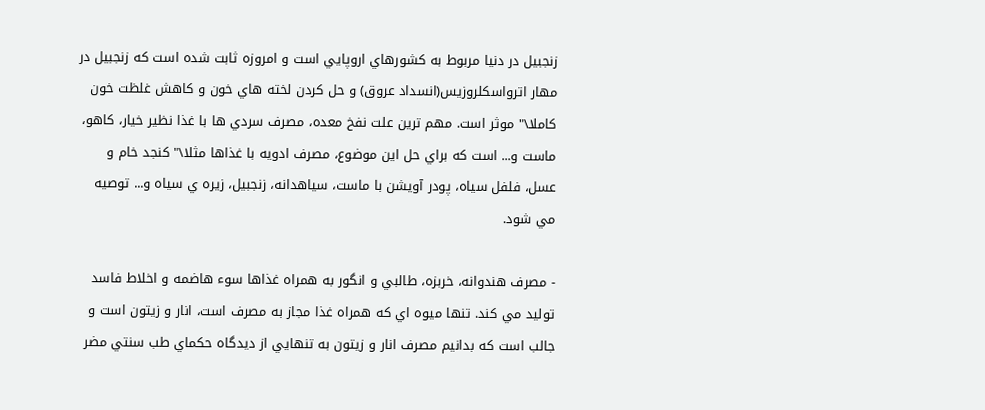زنجبيل در دنيا مربوط به كشورهاي اروپايي است و امروزه ثابت شده است كه زنجبيل در مهار اترواسكلروزيس(انسداد عروق) و حل كردن لخته هاي خون و كاهش غلظت خون كاملا\" موثر است. مهم ترين علت نفخ معده، مصرف سردي ها با غذا نظير خيار، كاهو، ماست و... است كه براي حل اين موضوع، مصرف ادويه با غذاها مثلا\" كنجد خام و عسل، فلفل سياه، پودر آويشن با ماست، سياهدانه، زنجبيل، زيره ي سياه و... توصيه مي شود.

- مصرف هندوانه، خربزه، طالبي و انگور به همراه غذاها سوء هاضمه و اخلاط فاسد توليد مي كند. تنها ميوه اي كه همراه غذا مجاز به مصرف است، انار و زيتون است و جالب است كه بدانيم مصرف انار و زيتون به تنهايي از ديدگاه حكماي طب سنتي مضر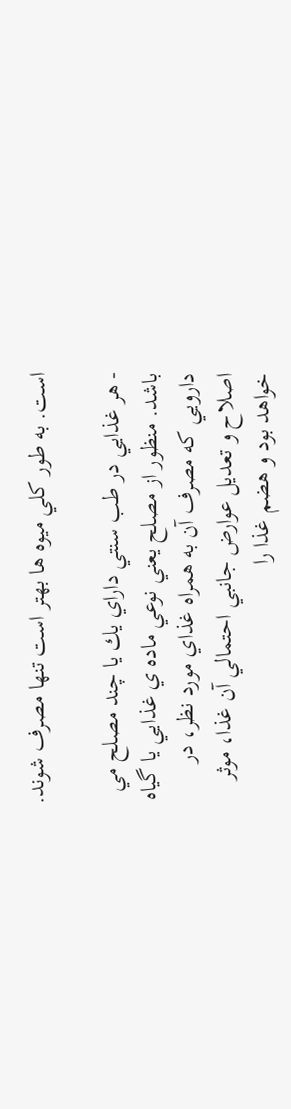است. به طور كلي ميوه ها بهتر است تنها مصرف شوند.

- هر غذايي در طب سنتي داراي يك يا چند مصلح مي باشد. منظور از مصلح يعني نوعي ماده ي غذايي يا گياه دارويي كه مصرف آن به همراه غذاي مورد نظر، در اصلاح و تعديل عوارض جانبي احتمالي آن غذا، موثر خواهد بود و هضم غذا را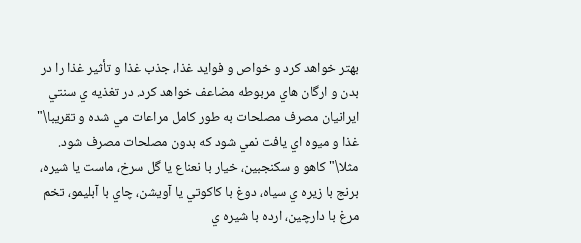بهتر خواهد كرد و خواص و فوايد غذا، جذب غذا و تأثير غذا را در بدن و ارگان هاي مربوطه مضاعف خواهد كرد. در تغذيه ي سنتي ايرانيان مصرف مصلحات به طور كامل مراعات مي شده و تقريبا\" غذا و ميوه اي يافت نمي شود كه بدون مصلحات مصرف شود. مثلا\" كاهو و سكنجبين، خيار با نعناع يا گل سرخ، ماست يا شيره، برنج با زيره ي سياه، دوغ با كاكوتي يا آويشن، چاي با آبليمو، تخم مرغ با دارچين، ارده با شيره ي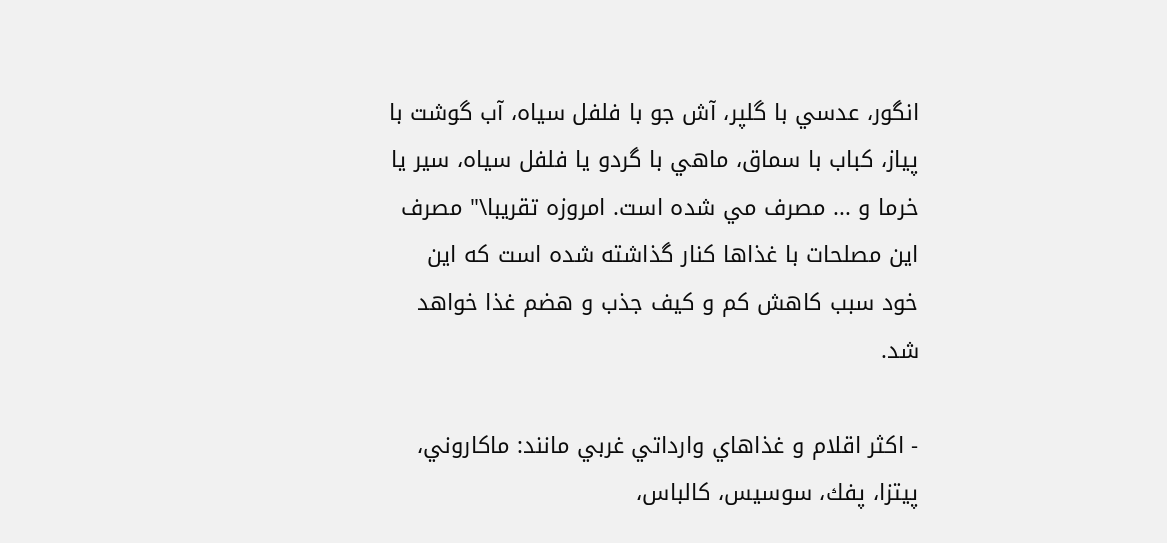انگور، عدسي با گلپر، آش جو با فلفل سياه، آب گوشت با پياز، كباب با سماق، ماهي با گردو يا فلفل سياه، سير يا خرما و ... مصرف مي شده است. امروزه تقريبا\" مصرف اين مصلحات با غذاها كنار گذاشته شده است كه اين خود سبب كاهش كم و كيف جذب و هضم غذا خواهد شد.

- اكثر اقلام و غذاهاي وارداتي غربي مانند: ماكاروني، پيتزا، پفك، سوسيس، كالباس،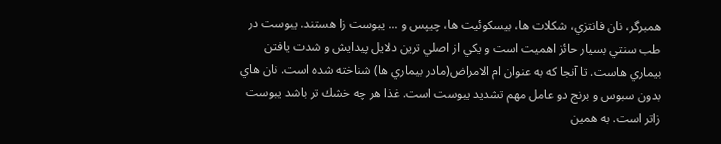همبرگر، نان فانتزي، شكلات ها، بيسكوئيت ها، چيپس و ... يبوست زا هستند. يبوست در طب سنتي بسيار حائز اهميت است و يكي از اصلي ترين دلايل پيدايش و شدت يافتن بيماري هاست. تا آنجا كه به عنوان ام الامراض(مادر بيماري ها) شناخته شده است. نان هاي بدون سبوس و برنج دو عامل مهم تشديد يبوست است. غذا هر چه خشك تر باشد يبوست زاتر است. به همين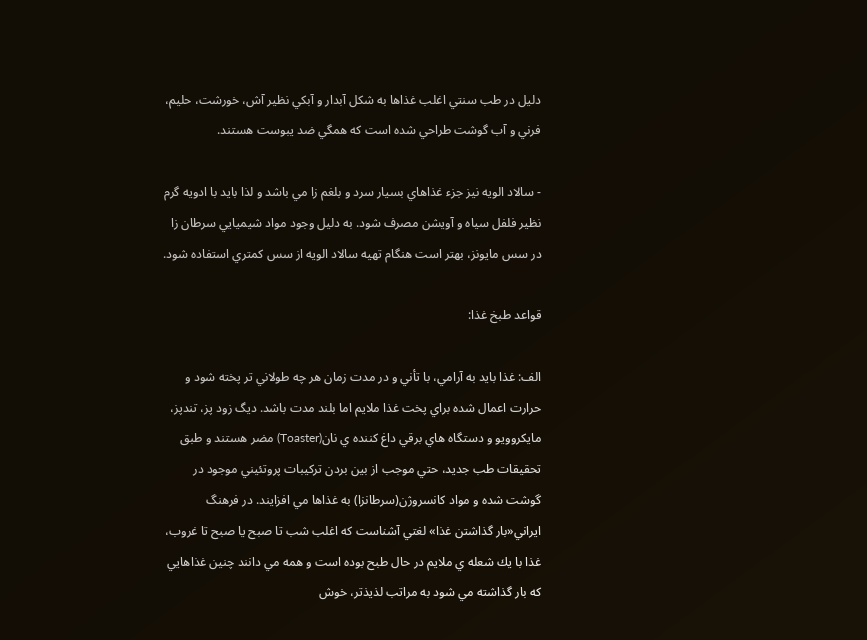دليل در طب سنتي اغلب غذاها به شكل آبدار و آبكي نظير آش، خورشت، حليم، فرني و آب گوشت طراحي شده است كه همگي ضد يبوست هستند.

- سالاد الويه نيز جزء غذاهاي بسيار سرد و بلغم زا مي باشد و لذا بايد با ادويه گرم نظير فلفل سياه و آويشن مصرف شود. به دليل وجود مواد شيميايي سرطان زا در سس مايونز، بهتر است هنگام تهيه سالاد الويه از سس كمتري استفاده شود.

قواعد طبخ غذا:

الف: غذا بايد به آرامي، با تأني و در مدت زمان هر چه طولاني تر پخته شود و حرارت اعمال شده براي پخت غذا ملايم اما بلند مدت باشد. ديگ زود پز، تندپز، مايكروويو و دستگاه هاي برقي داغ كننده ي نان(Toaster) مضر هستند و طبق تحقيقات طب جديد، حتي موجب از بين بردن تركيبات پروتئيني موجود در گوشت شده و مواد كانسروژن(سرطانزا) به غذاها مي افزايند. در فرهنگ ايراني«بار گذاشتن غذا» لغتي آشناست كه اغلب شب تا صبح يا صبح تا غروب، غذا با يك شعله ي ملايم در حال طبح بوده است و همه مي دانند چنين غذاهايي كه بار گذاشته مي شود به مراتب لذيذتر، خوش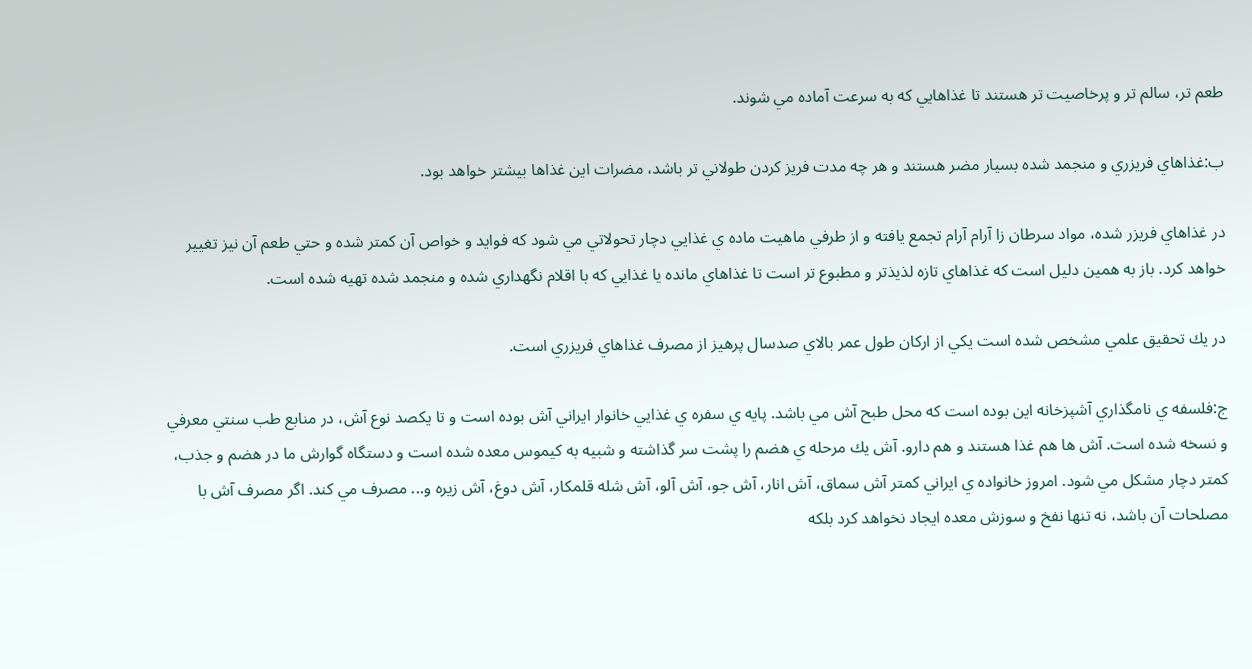طعم تر، سالم تر و پرخاصيت تر هستند تا غذاهايي كه به سرعت آماده مي شوند.

ب:غذاهاي فريزري و منجمد شده بسيار مضر هستند و هر چه مدت فريز كردن طولاني تر باشد، مضرات اين غذاها بيشتر خواهد بود.

در غذاهاي فريزر شده، مواد سرطان زا آرام آرام تجمع يافته و از طرفي ماهيت ماده ي غذايي دچار تحولاتي مي شود كه فوايد و خواص آن كمتر شده و حتي طعم آن نيز تغيير خواهد كرد. باز به همين دليل است كه غذاهاي تازه لذيذتر و مطبوع تر است تا غذاهاي مانده يا غذايي كه با اقلام نگهداري شده و منجمد شده تهيه شده است.

در يك تحقيق علمي مشخص شده است يكي از اركان طول عمر بالاي صدسال پرهيز از مصرف غذاهاي فريزري است.

ج:فلسفه ي نامگذاري آشپزخانه اين بوده است كه محل طبح آش مي باشد. پايه ي سفره ي غذايي خانوار ايراني آش بوده است و تا يكصد نوع آش، در منابع طب سنتي معرفي و نسخه شده است. آش ها هم غذا هستند و هم دارو. آش يك مرحله ي هضم را پشت سر گذاشته و شبيه به كيموس معده شده است و دستگاه گوارش ما در هضم و جذب، كمتر دچار مشكل مي شود. امروز خانواده ي ايراني كمتر آش سماق، آش انار، آش جو، آش آلو، آش شله قلمكار، آش دوغ، آش زيره و... مصرف مي كند. اگر مصرف آش با مصلحات آن باشد، نه تنها نفخ و سوزش معده ايجاد نخواهد كرد بلكه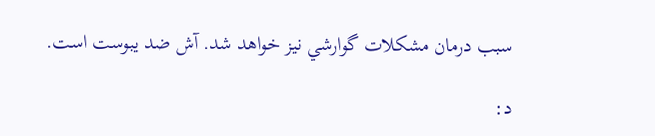سبب درمان مشكلات گوارشي نيز خواهد شد. آش ضد يبوست است.

د: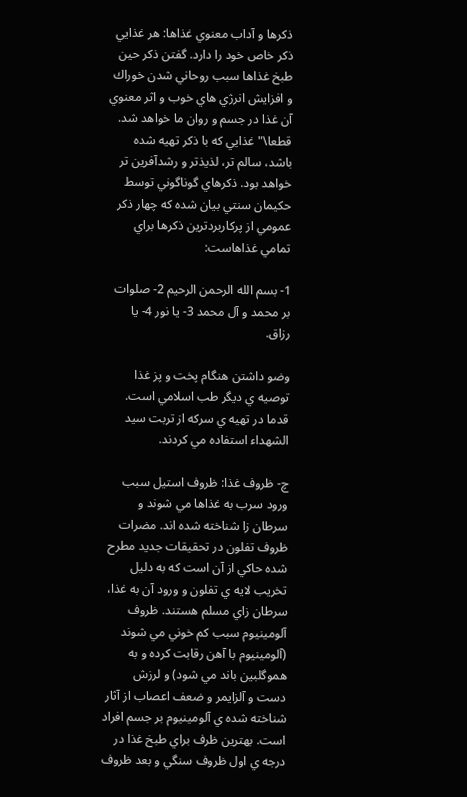ذكرها و آداب معنوي غذاها: هر غذايي ذكر خاص خود را دارد. گفتن ذكر حين طبخ غذاها سبب روحاني شدن خوراك و افزايش انرژي هاي خوب و اثر معنوي آن غذا در جسم و روان ما خواهد شد. قطعا\" غذايي كه با ذكر تهيه شده باشد، سالم تر، لذيذتر و رشدآفرين تر خواهد بود. ذكرهاي گوناگوني توسط حكيمان سنتي بيان شده كه چهار ذكر عمومي از پركاربردترين ذكرها براي تمامي غذاهاست:

1- بسم الله الرحمن الرحيم 2- صلوات بر محمد و آل محمد 3- يا نور 4- يا رزاق.

وضو داشتن هنگام پخت و پز غذا توصيه ي ديگر طب اسلامي است. قدما در تهيه ي سركه از تربت سيد الشهداء استفاده مي كردند.

چ- ظروف غذا: ظروف استيل سبب ورود سرب به غذاها مي شوند و سرطان زا شناخته شده اند. مضرات ظروف تفلون در تحقيقات جديد مطرح شده حاكي از آن است كه به دليل تخريب لايه ي تفلون و ورود آن به غذا، سرطان زاي مسلم هستند. ظروف آلومينيوم سبب كم خوني مي شوند (آلومينيوم با آهن رقابت كرده و به هموگلبين باند مي شود) و لرزش دست و آلزايمر و ضعف اعصاب از آثار شناخته شده ي آلومينيوم بر جسم افراد است. بهترين ظرف براي طبخ غذا در درجه ي اول ظروف سنگي و بعد ظروف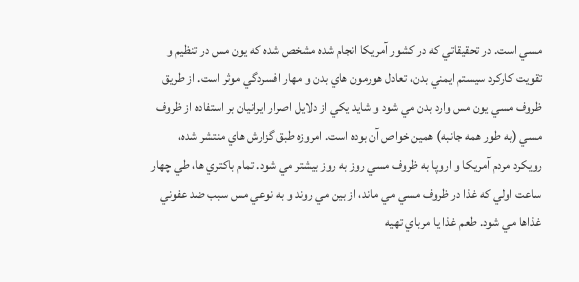مسي است. در تحقيقاتي كه در كشور آمريكا انجام شده مشخص شده كه يون مس در تنظيم و تقويت كاركرد سيستم ايمني بدن، تعادل هورمون هاي بدن و مهار افسردگي موثر است. از طريق ظروف مسي يون مس وارد بدن مي شود و شايد يكي از دلايل اصرار ايرانيان بر استفاده از ظروف مسي (به طور همه جانبه) همين خواص آن بوده است. امروزه طبق گزارش هاي منتشر شده، رويكرد مردم آمريكا و اروپا به ظروف مسي روز به روز بيشتر مي شود. تمام باكتري ها، طي چهار ساعت اولي كه غذا در ظروف مسي مي ماند، از بين مي روند و به نوعي مس سبب ضد عفوني غذاها مي شود. طعم غذا يا مرباي تهيه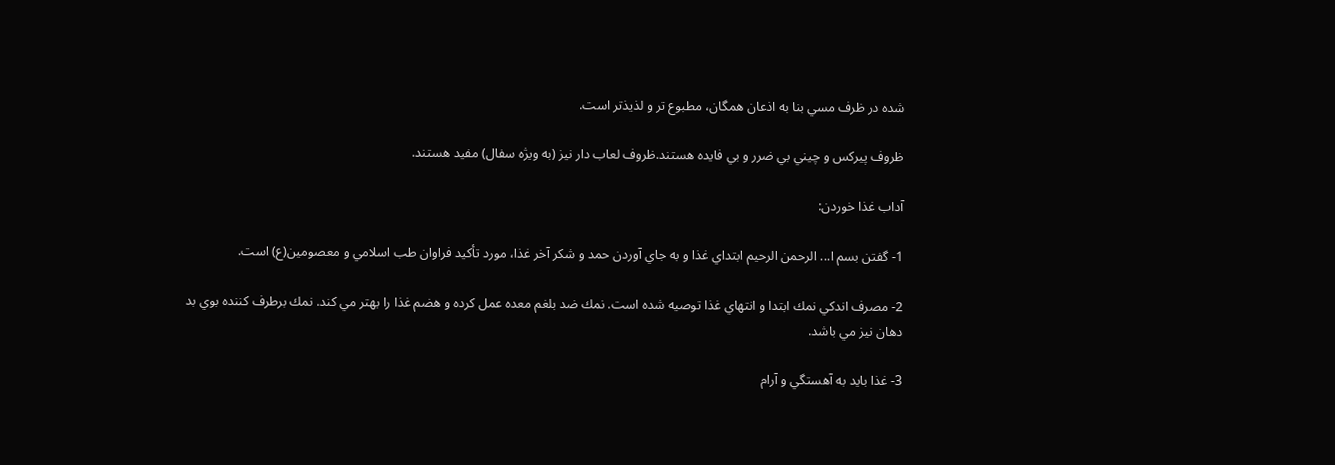شده در ظرف مسي بنا به اذعان همگان، مطبوع تر و لذيذتر است.

ظروف پيركس و چيني بي ضرر و بي فايده هستند.ظروف لعاب دار نيز (به ويژه سفال) مفيد هستند.

آداب غذا خوردن:

1- گفتن بسم ا... الرحمن الرحيم ابتداي غذا و به جاي آوردن حمد و شكر آخر غذا، مورد تأكيد فراوان طب اسلامي و معصومين(ع) است.

2- مصرف اندكي نمك ابتدا و انتهاي غذا توصيه شده است. نمك ضد بلغم معده عمل كرده و هضم غذا را بهتر مي كند. نمك برطرف كننده بوي بد دهان نيز مي باشد.

3- غذا بايد به آهستگي و آرام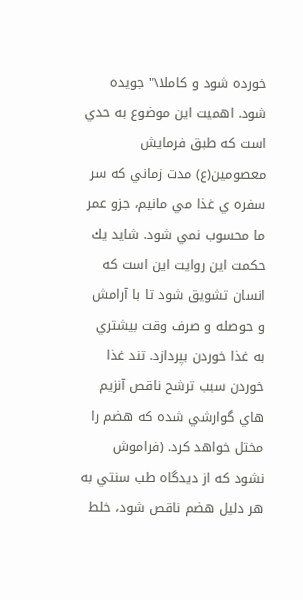خورده شود و كاملا\" جويده شود. اهميت اين موضوع به حدي است كه طبق فرمايش معصومين(ع) مدت زماني كه سر سفره ي غذا مي مانيم، جزو عمر ما محسوب نمي شود. شايد يك حكمت اين روايت اين است كه انسان تشويق شود تا با آرامش و حوصله و صرف وقت بيشتري به غذا خوردن بپردازد. تند غذا خوردن سبب ترشح ناقص آنزيم هاي گوارشي شده كه هضم را مختل خواهد كرد. (فراموش نشود كه از ديدگاه طب سنتي به هر دليل هضم ناقص شود، خلط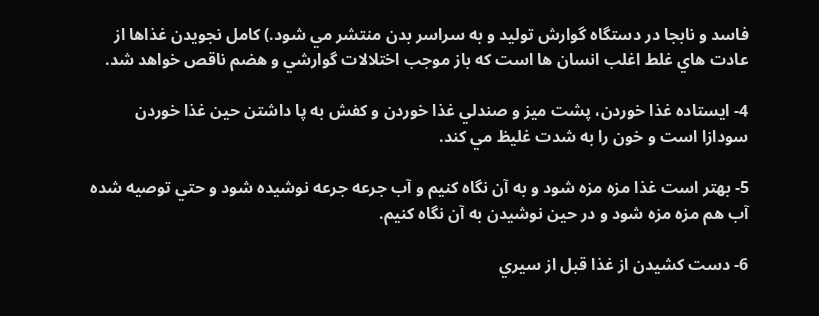فاسد و نابجا در دستگاه گوارش توليد و به سراسر بدن منتشر مي شود.) كامل نجويدن غذاها از عادت هاي غلط اغلب انسان ها است كه باز موجب اختلالات گوارشي و هضم ناقص خواهد شد.

4- ايستاده غذا خوردن، پشت ميز و صندلي غذا خوردن و كفش به پا داشتن حين غذا خوردن سودازا است و خون را به شدت غليظ مي كند.

5- بهتر است غذا مزه مزه شود و به آن نگاه كنيم و آب جرعه جرعه نوشيده شود و حتي توصيه شده آب هم مزه مزه شود و در حين نوشيدن به آن نگاه كنيم.

6- دست كشيدن از غذا قبل از سيري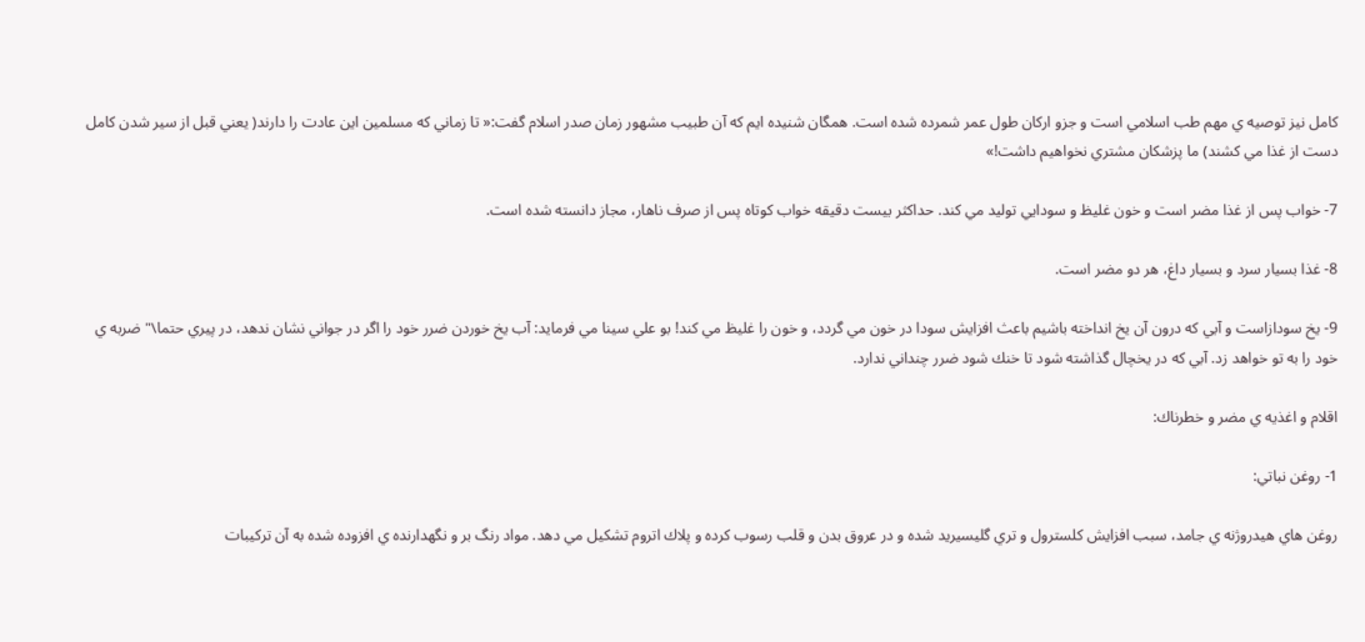كامل نيز توصيه ي مهم طب اسلامي است و جزو اركان طول عمر شمرده شده است. همگان شنيده ايم كه آن طبيب مشهور زمان صدر اسلام گفت:« تا زماني كه مسلمين اين عادت را دارند( يعني قبل از سير شدن كامل دست از غذا مي كشند) ما پزشكان مشتري نخواهيم داشت!»

7- خواب پس از غذا مضر است و خون غليظ و سودايي توليد مي كند. حداكثر بيست دقيقه خواب كوتاه پس از صرف ناهار، مجاز دانسته شده است.

8- غذا بسيار سرد و بسيار داغ، هر دو مضر است.

9- يخ سودازاست و آبي كه درون آن يخ انداخته باشيم باعث افزايش سودا در خون مي گردد، و خون را غليظ مي كند! بو علي سينا مي فرمايد: آب يخ خوردن ضرر خود را اگر در جواني نشان ندهد، در پيري حتما\" ضربه ي خود را به تو خواهد زد. آبي كه در يخچال گذاشته شود تا خنك شود ضرر چنداني ندارد.

اقلام و اغذيه ي مضر و خطرناك:

1- روغن نباتي:

روغن هاي هيدروژنه ي جامد، سبب افزايش كلسترول و تري گليسيريد شده و در عروق بدن و قلب رسوب كرده و پلاك اتروم تشكيل مي دهد. مواد رنگ بر و نگهدارنده ي افزوده شده به آن تركيبات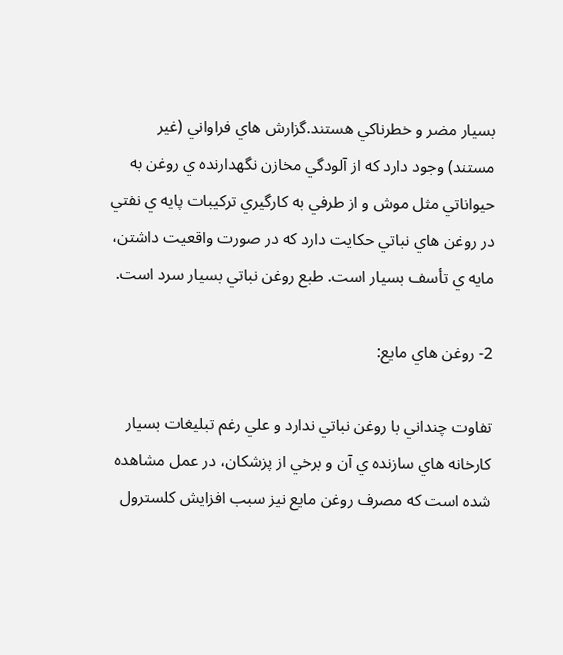بسيار مضر و خطرناكي هستند.گزارش هاي فراواني (غير مستند) وجود دارد كه از آلودگي مخازن نگهدارنده ي روغن به حيواناتي مثل موش و از طرفي به كارگيري تركيبات پايه ي نفتي در روغن هاي نباتي حكايت دارد كه در صورت واقعيت داشتن، مايه ي تأسف بسيار است. طبع روغن نباتي بسيار سرد است.

2- روغن هاي مايع:

تفاوت چنداني با روغن نباتي ندارد و علي رغم تبليغات بسيار كارخانه هاي سازنده ي آن و برخي از پزشكان، در عمل مشاهده شده است كه مصرف روغن مايع نيز سبب افزايش كلسترول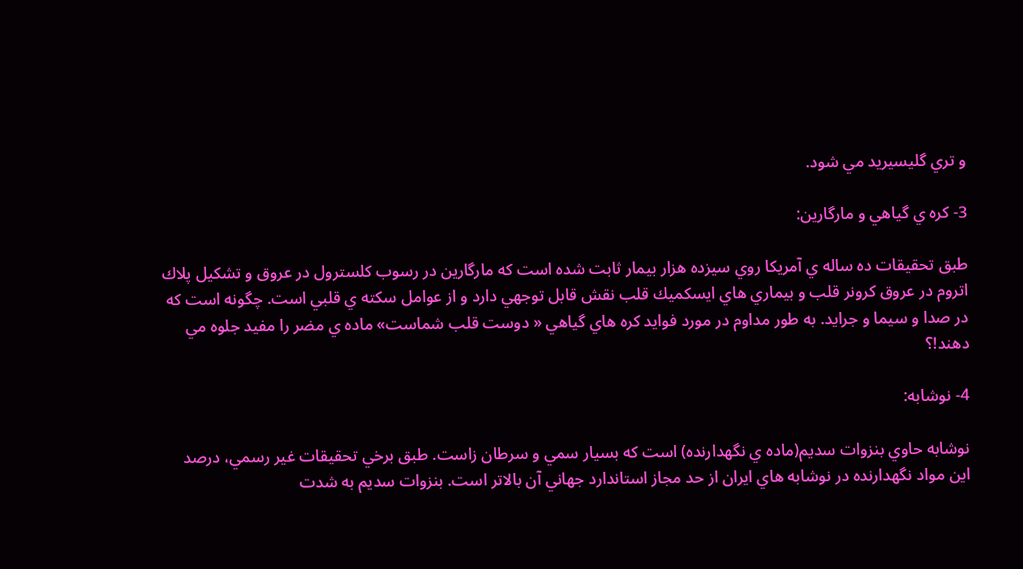و تري گليسيريد مي شود.

3- كره ي گياهي و مارگارين:

طبق تحقيقات ده ساله ي آمريكا روي سيزده هزار بيمار ثابت شده است كه مارگارين در رسوب كلسترول در عروق و تشكيل پلاك اتروم در عروق كرونر قلب و بيماري هاي ايسكميك قلب نقش قابل توجهي دارد و از عوامل سكته ي قلبي است. چگونه است كه در صدا و سيما و جرايد. به طور مداوم در مورد فوايد كره هاي گياهي « دوست قلب شماست» ماده ي مضر را مفيد جلوه مي دهند!؟

4- نوشابه:

نوشابه حاوي بنزوات سديم(ماده ي نگهدارنده) است كه بسيار سمي و سرطان زاست. طبق برخي تحقيقات غير رسمي، درصد اين مواد نگهدارنده در نوشابه هاي ايران از حد مجاز استاندارد جهاني آن بالاتر است. بنزوات سديم به شدت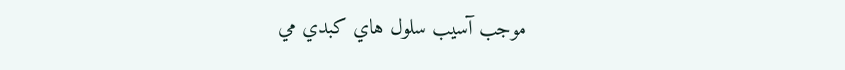موجب آسيب سلول هاي كبدي مي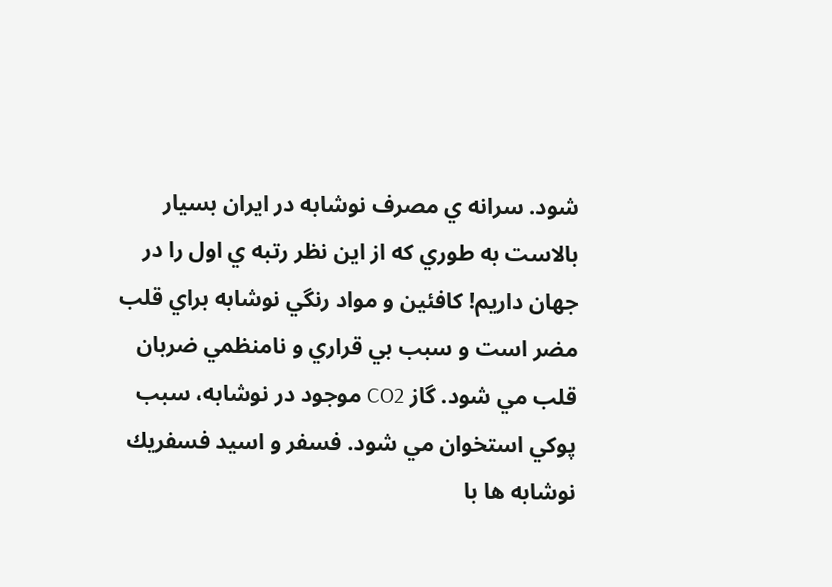شود. سرانه ي مصرف نوشابه در ايران بسيار بالاست به طوري كه از اين نظر رتبه ي اول را در جهان داريم! كافئين و مواد رنگي نوشابه براي قلب مضر است و سبب بي قراري و نامنظمي ضربان قلب مي شود. گاز CO2 موجود در نوشابه، سبب پوكي استخوان مي شود. فسفر و اسيد فسفريك نوشابه ها با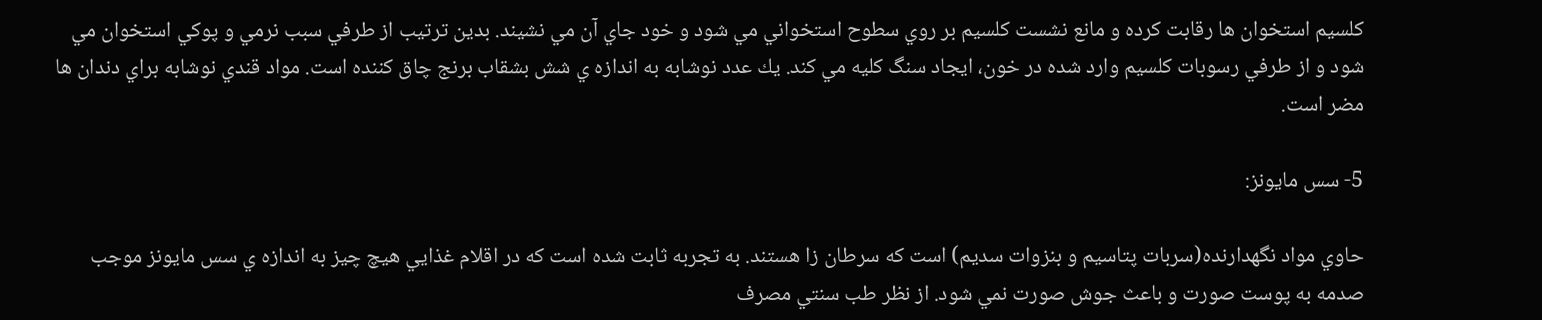كلسيم استخوان ها رقابت كرده و مانع نشست كلسيم بر روي سطوح استخواني مي شود و خود جاي آن مي نشيند. بدين ترتيب از طرفي سبب نرمي و پوكي استخوان مي شود و از طرفي رسوبات كلسيم وارد شده در خون، ايجاد سنگ كليه مي كند. يك عدد نوشابه به اندازه ي شش بشقاب برنج چاق كننده است. مواد قندي نوشابه براي دندان ها مضر است.

5- سس مايونز:

حاوي مواد نگهدارنده(سربات پتاسيم و بنزوات سديم) است كه سرطان زا هستند. به تجربه ثابت شده است كه در اقلام غذايي هيچ چيز به اندازه ي سس مايونز موجب صدمه به پوست صورت و باعث جوش صورت نمي شود. از نظر طب سنتي مصرف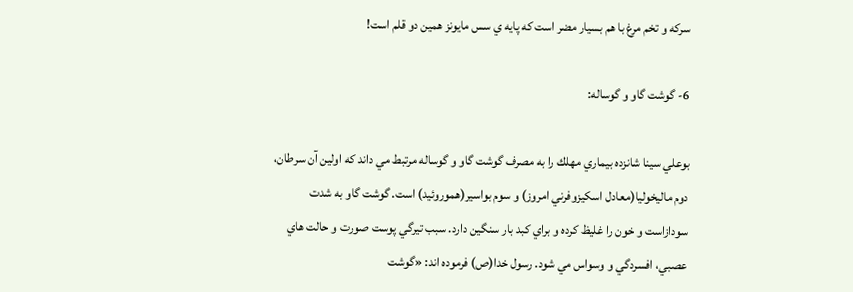سركه و تخم مرغ با هم بسيار مضر است كه پايه ي سس مايونز همين دو قلم است!

6- گوشت گاو و گوساله:

بوعلي سينا شانزده بيماري مهلك را به مصرف گوشت گاو و گوساله مرتبط مي داند كه اولين آن سرطان، دوم ماليخوليا(معادل اسكيزوفرني امروز) و سوم بواسير(هموروئيد) است. گوشت گاو به شدت سودازاست و خون را غليظ كرده و براي كبد بار سنگين دارد. سبب تيرگي پوست صورت و حالت هاي عصبي، افسردگي و وسواس مي شود. رسول خدا(ص) فرموده اند: «گوشت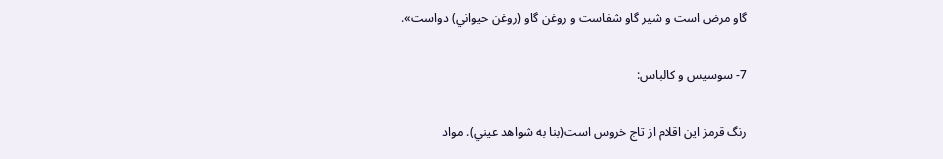گاو مرض است و شير گاو شفاست و روغن گاو (روغن حيواني) دواست».

7- سوسيس و كالباس:

رنگ قرمز اين اقلام از تاج خروس است(بنا به شواهد عيني). مواد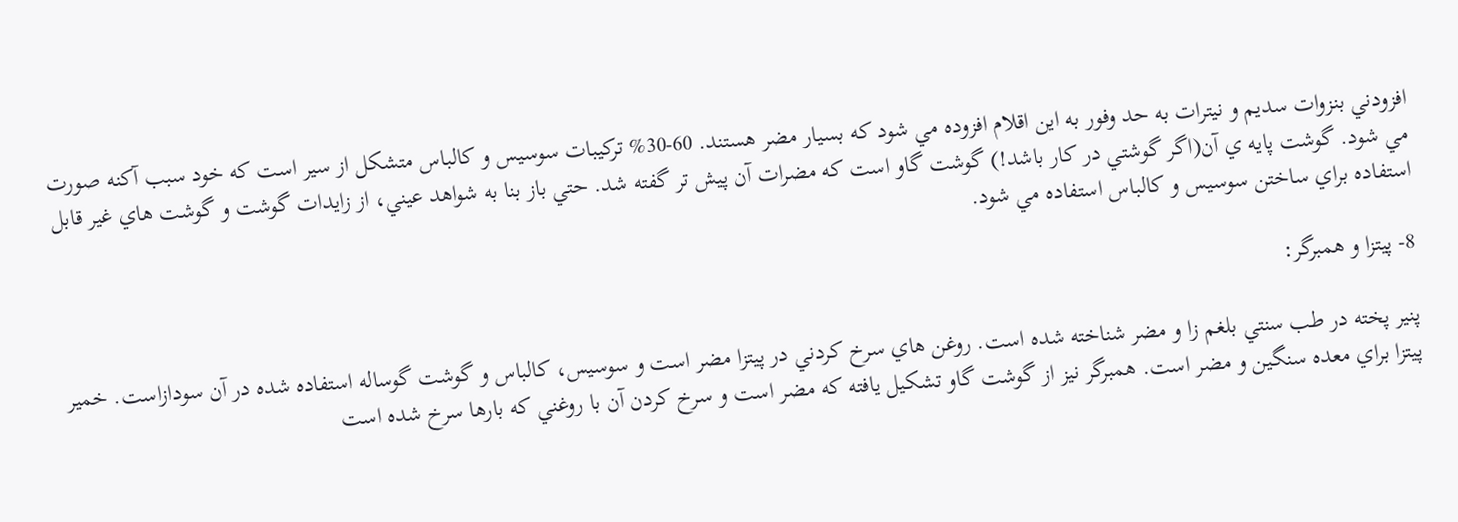افزودني بنزوات سديم و نيترات به حد وفور به اين اقلام افزوده مي شود كه بسيار مضر هستند. 60-30% تركيبات سوسيس و كالباس متشكل از سير است كه خود سبب آكنه صورت مي شود. گوشت پايه ي آن(اگر گوشتي در كار باشد!) گوشت گاو است كه مضرات آن پيش تر گفته شد. حتي باز بنا به شواهد عيني، از زايدات گوشت و گوشت هاي غير قابل استفاده براي ساختن سوسيس و كالباس استفاده مي شود.

8- پيتزا و همبرگر:

پنير پخته در طب سنتي بلغم زا و مضر شناخته شده است. روغن هاي سرخ كردني در پيتزا مضر است و سوسيس، كالباس و گوشت گوساله استفاده شده در آن سودازاست. خمير پيتزا براي معده سنگين و مضر است. همبرگر نيز از گوشت گاو تشكيل يافته كه مضر است و سرخ كردن آن با روغني كه بارها سرخ شده است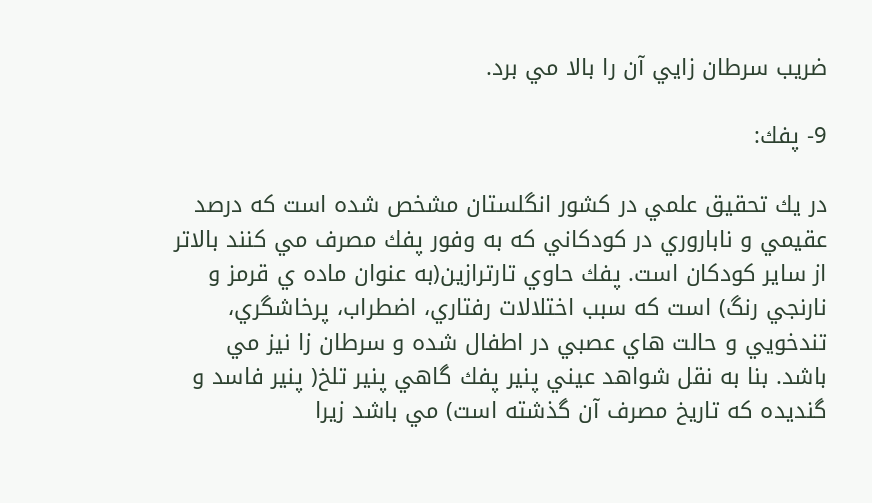ضريب سرطان زايي آن را بالا مي برد.

9- پفك:

در يك تحقيق علمي در كشور انگلستان مشخص شده است كه درصد عقيمي و ناباروري در كودكاني كه به وفور پفك مصرف مي كنند بالاتر از ساير كودكان است. پفك حاوي تارترازين(به عنوان ماده ي قرمز و نارنجي رنگ) است كه سبب اختلالات رفتاري، اضطراب، پرخاشگري، تندخويي و حالت هاي عصبي در اطفال شده و سرطان زا نيز مي باشد. بنا به نقل شواهد عيني پنير پفك گاهي پنير تلخ( پنير فاسد و گنديده كه تاريخ مصرف آن گذشته است) مي باشد زيرا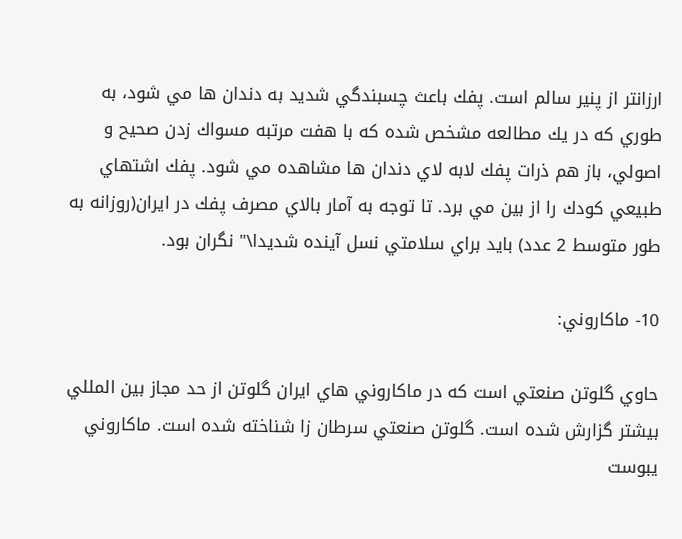ارزانتر از پنير سالم است. پفك باعث چسبندگي شديد به دندان ها مي شود، به طوري كه در يك مطالعه مشخص شده كه با هفت مرتبه مسواك زدن صحيح و اصولي، باز هم ذرات پفك لابه لاي دندان ها مشاهده مي شود. پفك اشتهاي طبيعي كودك را از بين مي برد. تا توجه به آمار بالاي مصرف پفك در ايران(روزانه به طور متوسط 2 عدد) بايد براي سلامتي نسل آينده شديدا\" نگران بود.

10- ماكاروني:

حاوي گلوتن صنعتي است كه در ماكاروني هاي ايران گلوتن از حد مجاز بين المللي بيشتر گزارش شده است. گلوتن صنعتي سرطان زا شناخته شده است. ماكاروني يبوست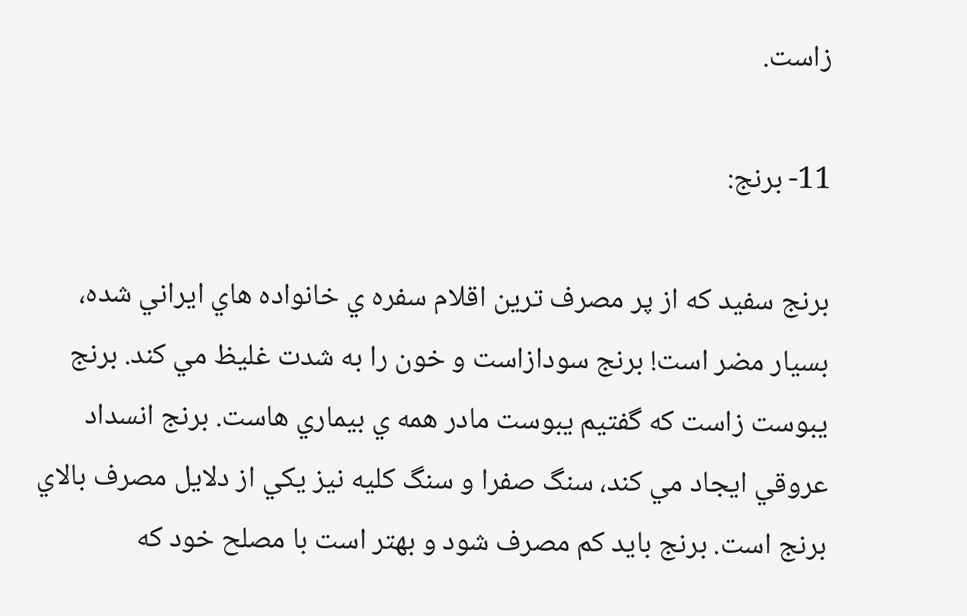زاست.

11- برنج:

برنج سفيد كه از پر مصرف ترين اقلام سفره ي خانواده هاي ايراني شده، بسيار مضر است! برنج سودازاست و خون را به شدت غليظ مي كند. برنج يبوست زاست كه گفتيم يبوست مادر همه ي بيماري هاست. برنج انسداد عروقي ايجاد مي كند، سنگ صفرا و سنگ كليه نيز يكي از دلايل مصرف بالاي برنج است. برنج بايد كم مصرف شود و بهتر است با مصلح خود كه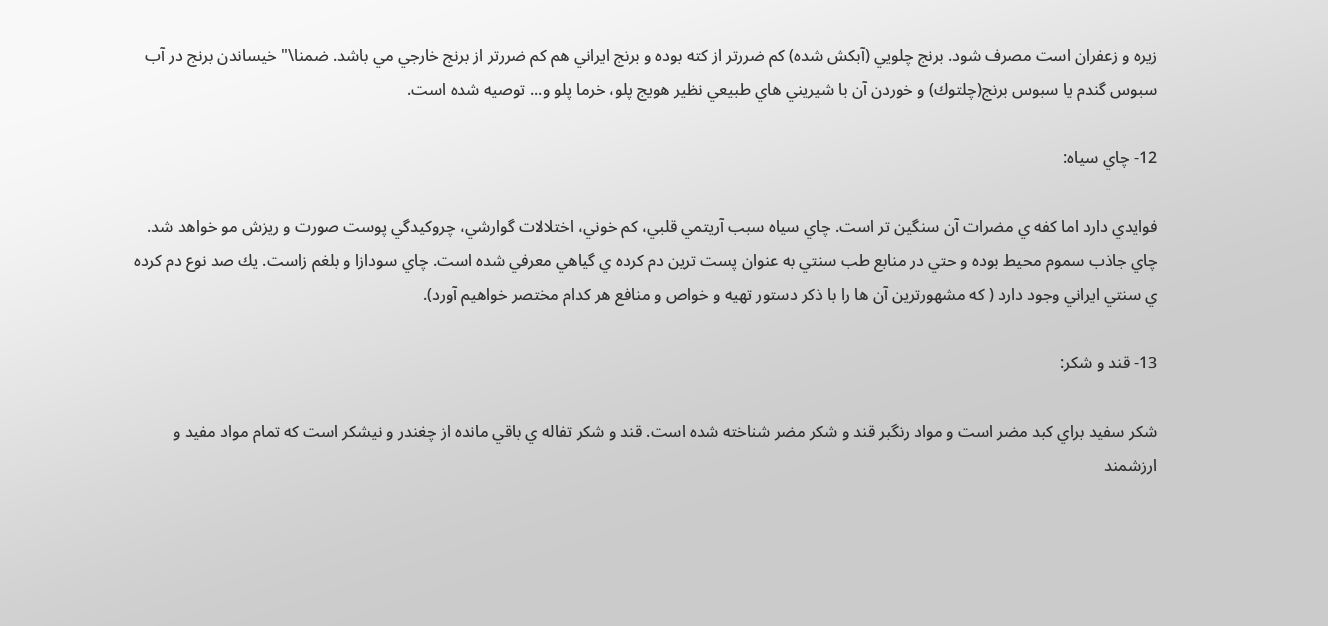زيره و زعفران است مصرف شود. برنج چلويي (آبكش شده) كم ضررتر از كته بوده و برنج ايراني هم كم ضررتر از برنج خارجي مي باشد. ضمنا\" خيساندن برنج در آب سبوس گندم يا سبوس برنج(چلتوك) و خوردن آن با شيريني هاي طبيعي نظير هويج پلو، خرما پلو و... توصيه شده است.

12- چاي سياه:

فوايدي دارد اما كفه ي مضرات آن سنگين تر است. چاي سياه سبب آريتمي قلبي، كم خوني، اختلالات گوارشي، چروكيدگي پوست صورت و ريزش مو خواهد شد. چاي جاذب سموم محيط بوده و حتي در منابع طب سنتي به عنوان پست ترين دم كرده ي گياهي معرفي شده است. چاي سودازا و بلغم زاست. يك صد نوع دم كرده ي سنتي ايراني وجود دارد ( كه مشهورترين آن ها را با ذكر دستور تهيه و خواص و منافع هر كدام مختصر خواهيم آورد).

13- قند و شكر:

شكر سفيد براي كبد مضر است و مواد رنگبر قند و شكر مضر شناخته شده است. قند و شكر تفاله ي باقي مانده از چغندر و نيشكر است كه تمام مواد مفيد و ارزشمند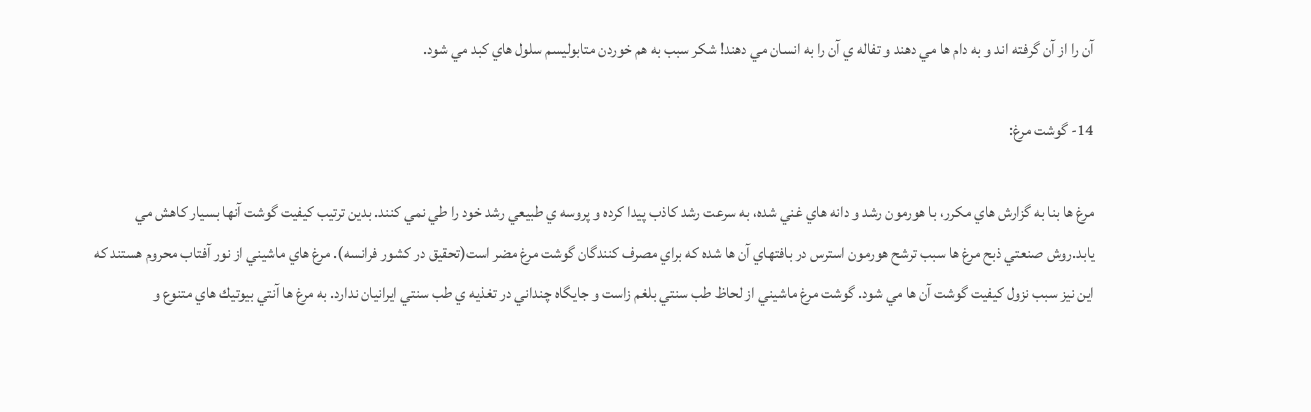آن را از آن گرفته اند و به دام ها مي دهند و تفاله ي آن را به انسان مي دهند! شكر سبب به هم خوردن متابوليسم سلول هاي كبد مي شود.

14- گوشت مرغ:

مرغ ها بنا به گزارش هاي مكرر، با هورمون رشد و دانه هاي غني شده، به سرعت رشد كاذب پيدا كرده و پروسه ي طبيعي رشد خود را طي نمي كنند. بدين ترتيب كيفيت گوشت آنها بسيار كاهش مي يابد.روش صنعتي ذبح مرغ ها سبب ترشح هورمون استرس در بافتهاي آن ها شده كه براي مصرف كنندگان گوشت مرغ مضر است(تحقيق در كشور فرانسه). مرغ هاي ماشيني از نور آفتاب محروم هستند كه اين نيز سبب نزول كيفيت گوشت آن ها مي شود. گوشت مرغ ماشيني از لحاظ طب سنتي بلغم زاست و جايگاه چنداني در تغذيه ي طب سنتي ايرانيان ندارد. به مرغ ها آنتي بيوتيك هاي متنوع و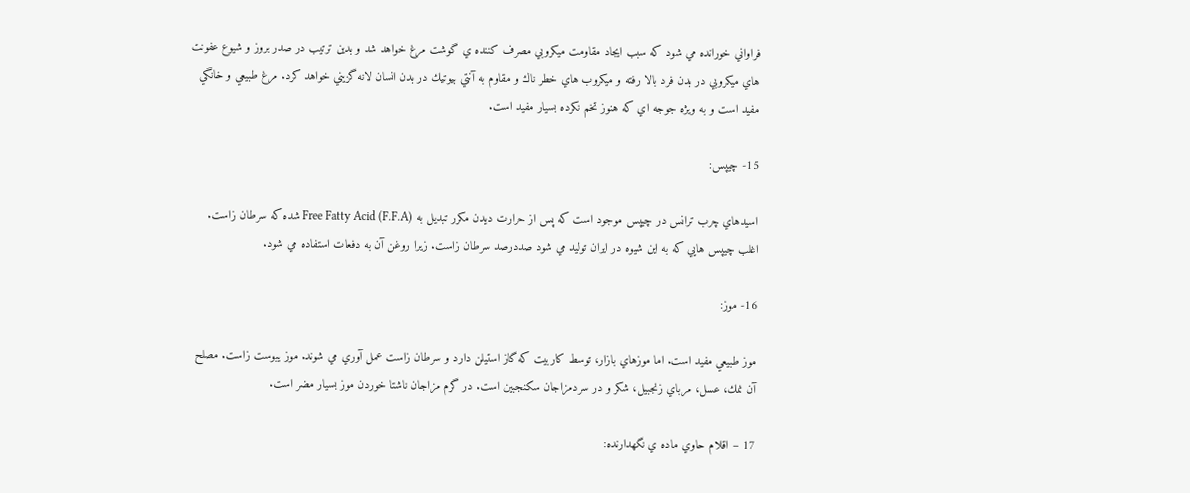فراواني خورانده مي شود كه سبب ايجاد مقاومت ميكروبي مصرف كننده ي گوشت مرغ خواهد شد و بدين ترتيب در صدر بروز و شيوع عفونت هاي ميكروبي در بدن فرد بالا رفته و ميكروب هاي خطر ناك و مقاوم به آنتي بيوتيك در بدن انسان لانه گزيني خواهد كرد. مرغ طبيعي و خانگي مفيد است و به ويژه جوجه اي كه هنوز تخم نكرده بسيار مفيد است.

15- چيپس:

اسيدهاي چرب ترانس در چيپس موجود است كه پس از حرارت ديدن مكرر تبديل به (F.F.A) Free Fatty Acid شده كه سرطان زاست. اغلب چيپس هايي كه به اين شيوه در ايران توليد مي شود صددرصد سرطان زاست. زيرا روغن آن به دفعات استفاده مي شود.

16- موز:

موز طبيعي مفيد است. اما موزهاي بازار، توسط كاربيت كه گاز استيلن دارد و سرطان زاست عمل آوري مي شوند. موز يبوست زاست. مصلح آن نمك، عسل، مرباي زنجبيل، شكر و در سردمزاجان سكنجبين است. در گرم مزاجان ناشتا خوردن موز بسيار مضر است.

17 – اقلام حاوي ماده ي نگهدارنده: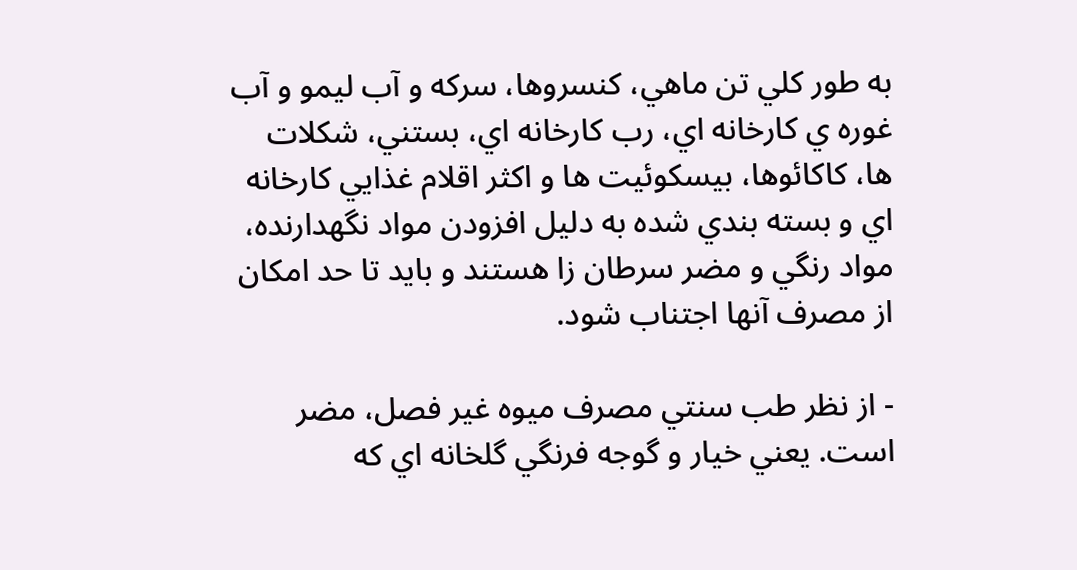به طور كلي تن ماهي، كنسروها، سركه و آب ليمو و آب غوره ي كارخانه اي، رب كارخانه اي، بستني، شكلات ها، كاكائوها، بيسكوئيت ها و اكثر اقلام غذايي كارخانه اي و بسته بندي شده به دليل افزودن مواد نگهدارنده، مواد رنگي و مضر سرطان زا هستند و بايد تا حد امكان از مصرف آنها اجتناب شود.

- از نظر طب سنتي مصرف ميوه غير فصل، مضر است. يعني خيار و گوجه فرنگي گلخانه اي كه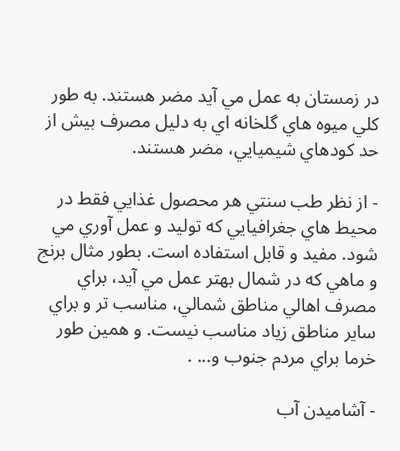در زمستان به عمل مي آيد مضر هستند. به طور كلي ميوه هاي گلخانه اي به دليل مصرف بيش از حد كودهاي شيميايي، مضر هستند.

- از نظر طب سنتي هر محصول غذايي فقط در محيط هاي جغرافيايي كه توليد و عمل آوري مي شود. مفيد و قابل استفاده است. بطور مثال برنج و ماهي كه در شمال بهتر عمل مي آيد، براي مصرف اهالي مناطق شمالي، مناسب تر و براي ساير مناطق زياد مناسب نيست. و همين طور خرما براي مردم جنوب و... .

- آشاميدن آب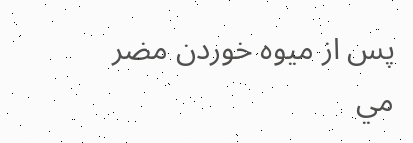پس از ميوه خوردن مضر مي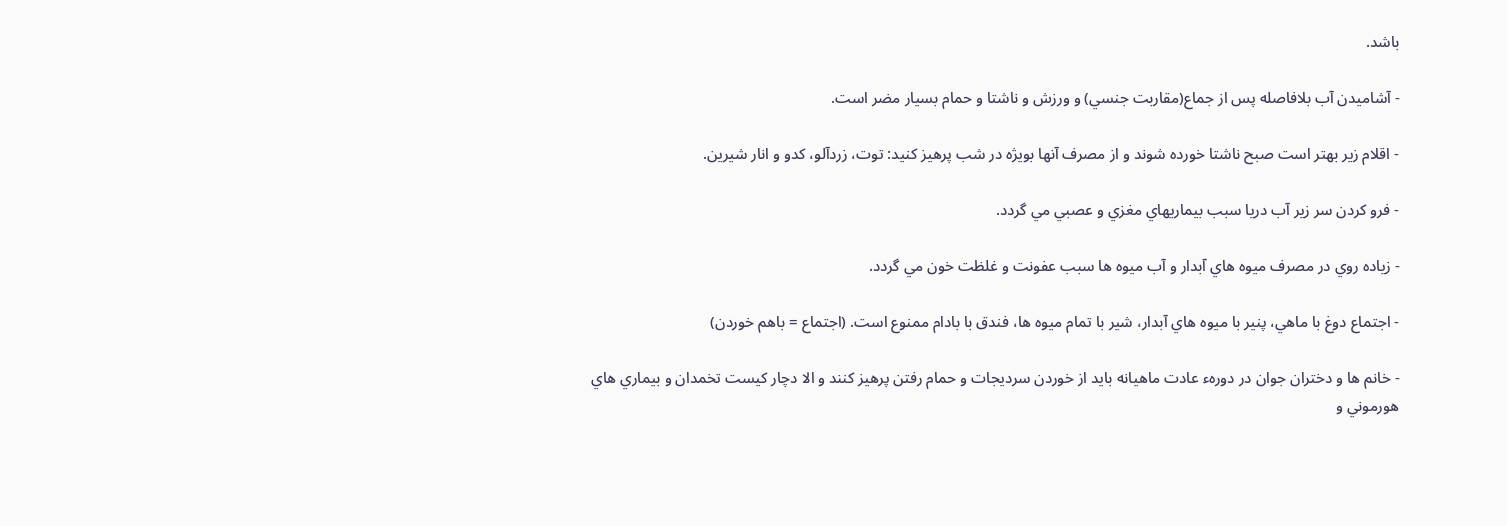باشد.

- آشاميدن آب بلافاصله پس از جماع(مقاربت جنسي) و ورزش و ناشتا و حمام بسيار مضر است.

- اقلام زير بهتر است صبح ناشتا خورده شوند و از مصرف آنها بويژه در شب پرهيز كنيد: توت، زردآلو، كدو و انار شيرين.

- فرو كردن سر زير آب دريا سبب بيماريهاي مغزي و عصبي مي گردد.

- زياده روي در مصرف ميوه هاي آبدار و آب ميوه ها سبب عفونت و غلظت خون مي گردد.

- اجتماع دوغ با ماهي، پنير با ميوه هاي آبدار، شير با تمام ميوه ها، فندق با بادام ممنوع است. (اجتماع = باهم خوردن)

- خانم ها و دختران جوان در دورهء عادت ماهيانه بايد از خوردن سرديجات و حمام رفتن پرهيز كنند و الا دچار كيست تخمدان و بيماري هاي هورموني و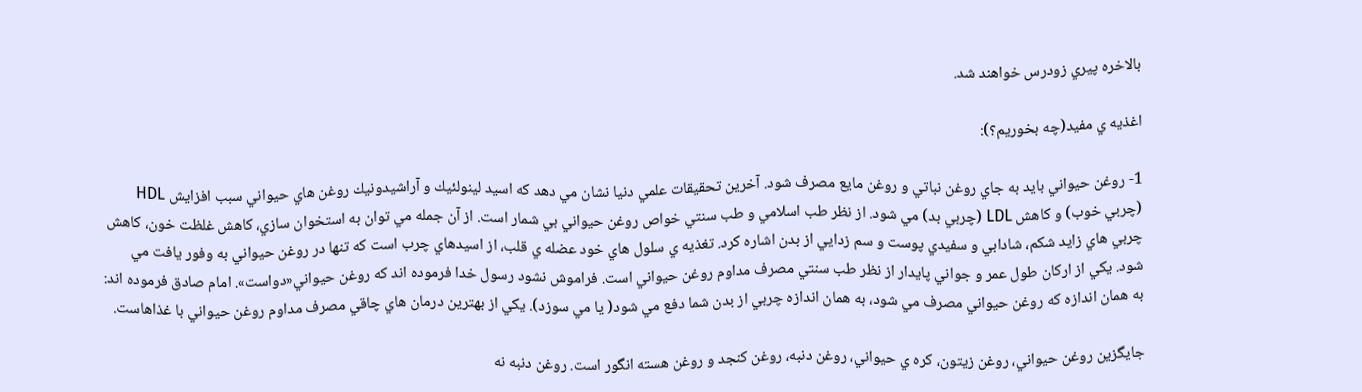بالاخره پيري زودرس خواهند شد.

اغذيه ي مفيد(چه بخوريم؟):

1- روغن حيواني بايد به جاي روغن نباتي و روغن مايع مصرف شود. آخرين تحقيقات علمي دنيا نشان مي دهد كه اسيد لينولئيك و آراشيدونيك روغن هاي حيواني سبب افزايش HDL (چربي خوب) و كاهش LDL (چربي بد) مي شود. از نظر طب اسلامي و طب سنتي خواص روغن حيواني بي شمار است. از آن جمله مي توان به استخوان سازي، كاهش غلظت خون، كاهش چربي هاي زايد شكم، شادابي و سفيدي پوست و سم زدايي از بدن اشاره كرد. تغذيه ي سلول هاي خود عضله ي قلب، از اسيدهاي چرب است كه تنها در روغن حيواني به وفور يافت مي شود. يكي از اركان طول عمر و جواني پايدار از نظر طب سنتي مصرف مداوم روغن حيواني است. فراموش نشود رسول خدا فرموده اند كه روغن حيواني«دواست». امام صادق فرموده اند: به همان اندازه كه روغن حيواني مصرف مي شود، به همان اندازه چربي از بدن شما دفع مي شود( يا مي سوزد). يكي از بهترين درمان هاي چاقي مصرف مداوم روغن حيواني با غذاهاست.

جايگزين روغن حيواني، روغن زيتون، كره ي حيواني، روغن دنبه، روغن كنجد و روغن هسته انگور است. روغن دنبه نه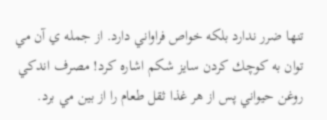تنها ضرر ندارد بلكه خواص فراواني دارد. از جمله ي آن مي توان به كوچك كردن سايز شكم اشاره كرد! مصرف اندكي روغن حيواني پس از هر غذا ثقل طعام را از بين مي برد.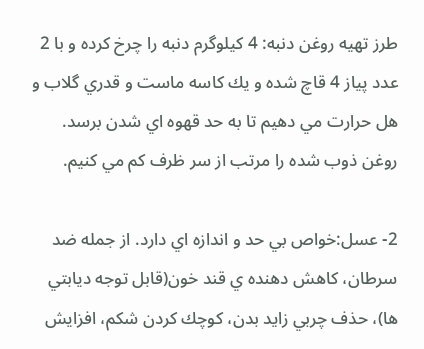طرز تهيه روغن دنبه: 4 كيلوگرم دنبه را چرخ كرده و با 2 عدد پياز 4 قاچ شده و يك كاسه ماست و قدري گلاب و هل حرارت مي دهيم تا به حد قهوه اي شدن برسد. روغن ذوب شده را مرتب از سر ظرف كم مي كنيم.

2- عسل:خواص بي حد و اندازه اي دارد. از جمله ضد سرطان، كاهش دهنده ي قند خون(قابل توجه ديابتي ها)، حذف چربي زايد بدن، كوچك كردن شكم، افزايش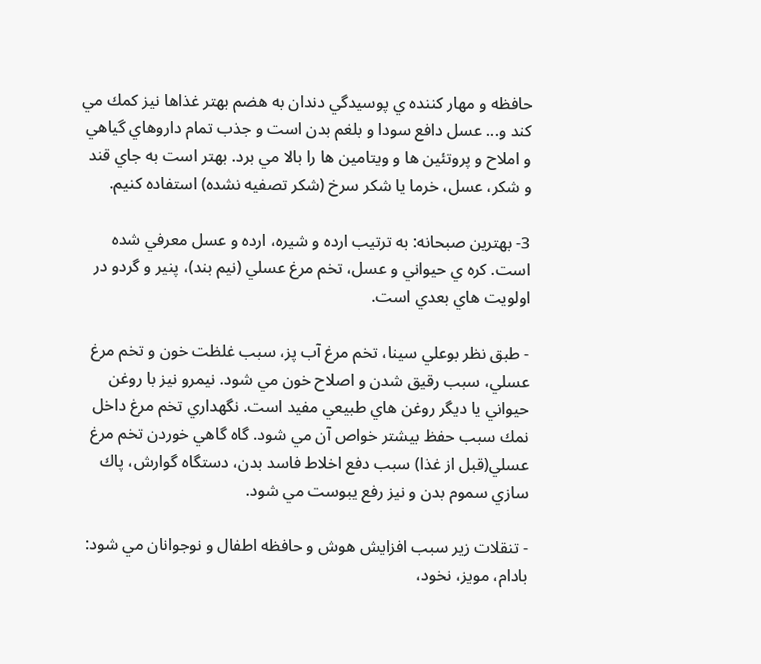حافظه و مهار كننده ي پوسيدگي دندان به هضم بهتر غذاها نيز كمك مي كند و... عسل دافع سودا و بلغم بدن است و جذب تمام داروهاي گياهي و املاح و پروتئين ها و ويتامين ها را بالا مي برد. بهتر است به جاي قند و شكر، عسل، خرما يا شكر سرخ (شكر تصفيه نشده) استفاده كنيم.

3- بهترين صبحانه: به ترتيب ارده و شيره، ارده و عسل معرفي شده است. كره ي حيواني و عسل، تخم مرغ عسلي (نيم بند)، پنير و گردو در اولويت هاي بعدي است.

- طبق نظر بوعلي سينا، تخم مرغ آب پز، سبب غلظت خون و تخم مرغ عسلي، سبب رقيق شدن و اصلاح خون مي شود. نيمرو نيز با روغن حيواني يا ديگر روغن هاي طبيعي مفيد است. نگهداري تخم مرغ داخل نمك سبب حفظ بيشتر خواص آن مي شود. گاه گاهي خوردن تخم مرغ عسلي(قبل از غذا) سبب دفع اخلاط فاسد بدن، دستگاه گوارش، پاك سازي سموم بدن و نيز رفع يبوست مي شود.

- تنقلات زير سبب افزايش هوش و حافظه اطفال و نوجوانان مي شود: بادام، مويز، نخود،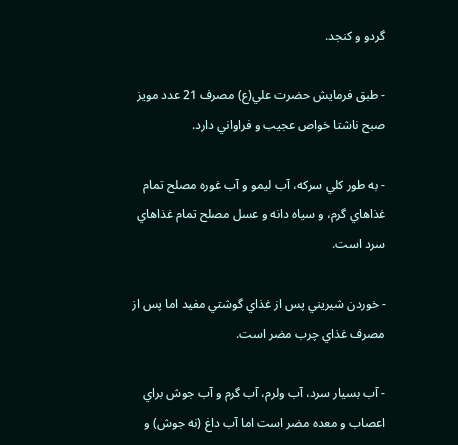گردو و كنجد.

- طبق فرمايش حضرت علي(ع) مصرف 21 عدد مويز صبح ناشتا خواص عجيب و فراواني دارد.

- به طور كلي سركه، آب ليمو و آب غوره مصلح تمام غذاهاي گرم، و سياه دانه و عسل مصلح تمام غذاهاي سرد است.

- خوردن شيريني پس از غذاي گوشتي مفيد اما پس از مصرف غذاي چرب مضر است.

- آب بسيار سرد، آب ولرم، آب گرم و آب جوش براي اعصاب و معده مضر است اما آب داغ (نه جوش) و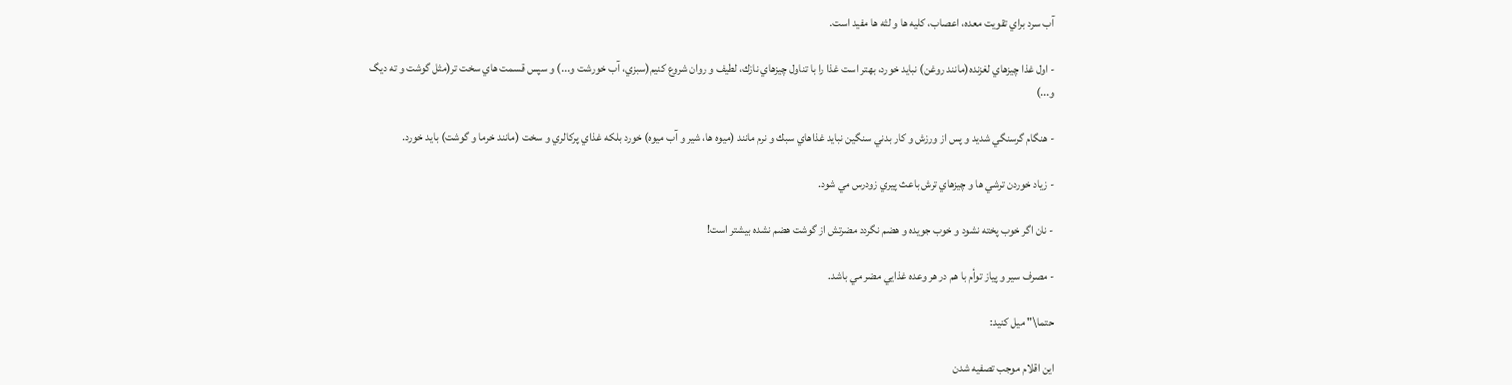آب سرد براي تقويت معده، اعصاب، كليه ها و لثه ها مفيد است.

- اول غذا چيزهاي لغزنده(مانند روغن) نبايد خورد، بهتر است غذا را با تناول چيزهاي نازك، لطيف و روان شروع كنيم(سبزي، آب خورشت و...) و سپس قسمت هاي سخت تر(مثل گوشت و ته ديگ و...)

- هنگام گرسنگي شديد و پس از ورزش و كار بدني سنگين نبايد غذاهاي سبك و نرم مانند (ميوه ها، شير و آب ميوه) خورد بلكه غذاي پركالري و سخت (مانند خرما و گوشت) بايد خورد.

- زياد خوردن ترشي ها و چيزهاي ترش باعث پيري زودرس مي شود.

- نان اگر خوب پخته نشود و خوب جويده و هضم نگردد مضرتش از گوشت هضم نشده بيشتر است!

- مصرف سير و پياز توأم با هم در هر وعده غذايي مضر مي باشد.

حتما\" ميل كنيد:

اين اقلام موجب تصفيه شدن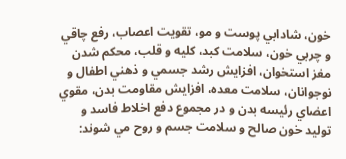خون، شادابي پوست و مو، تقويت اعصاب، رفع چاقي و چربي خون، سلامت كبد، كليه و قلب، محكم شدن مغز استخوان، افزايش رشد جسمي و ذهني اطفال و نوجوانان، سلامت معده، افزايش مقاومت بدن، مقوي اعضاي رئيسه بدن و در مجموع دفع اخلاط فاسد و توليد خون صالح و سلامت جسم و روح مي شوند: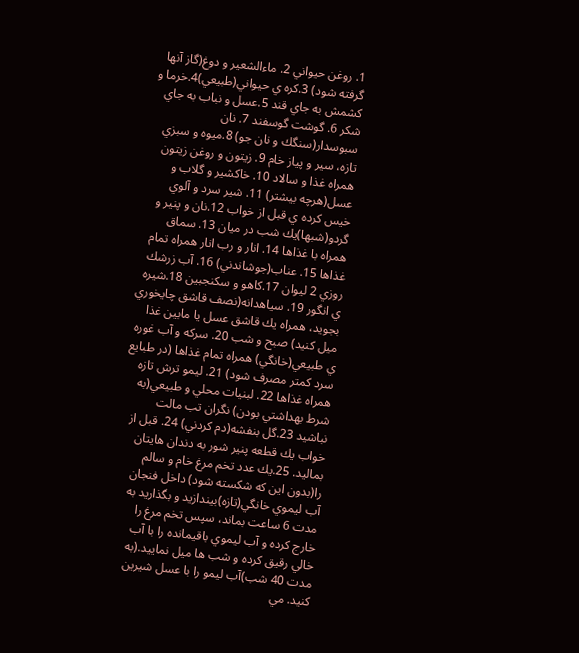1. روغن حيواني 2. ماءالشعير و دوغ(گاز آنها گرفته شود) 3.كره ي حيواني(طبيعي)4.خرما و كشمش به جاي قند 5.عسل و نباب به جاي شكر 6. گوشت گوسفند 7. نان سبوسدار(سنگك و نان جو) 8.ميوه و سبزي تازه، سير و پياز خام 9. زيتون و روغن زيتون همراه غذا و سالاد 10. خاكشير و گلاب و عسل(هرچه بيشتر) 11. شير سرد و آلوي خيس كرده ي قبل از خواب 12.نان و پنير و گردو(شبها)يك شب در ميان 13. سماق همراه با غذاها 14. انار و رب انار همراه تمام غذاها 15. عناب(جوشاندني) 16. آب زرشك روزي 2 ليوان 17.كاهو و سكنجبين 18.شيره ي انگور 19. سياهدانه(نصف قاشق چايخوري بجويد، همراه يك قاشق عسل يا مابين غذا ميل كنيد) صبح و شب 20. سركه و آب غوره ي طبيعي(خانگي) همراه تمام غذاها (در طبايع سرد كمتر مصرف شود) 21. ليمو ترش تازه همراه غذاها 22. لبنيات محلي و طبيعي(به شرط بهداشتي بودن) نگران تب مالت نباشيد 23.گل بنفشه(دم كردني) 24. قبل از خواب يك قطعه پنير شور به دندان هايتان بماليد. 25.يك عدد تخم مرغ خام و سالم را(بدون اين كه شكسته شود) داخل فنجان آب ليموي خانگي(تازه)بيندازيد و بگذاريد به مدت 6 ساعت بماند، سپس تخم مرغ را خارج كرده و آب ليموي باقيمانده را با آب خالي رقيق كرده و شب ها ميل نماييد.(به مدت 40 شب)آب ليمو را با عسل شيرين كنيد. مي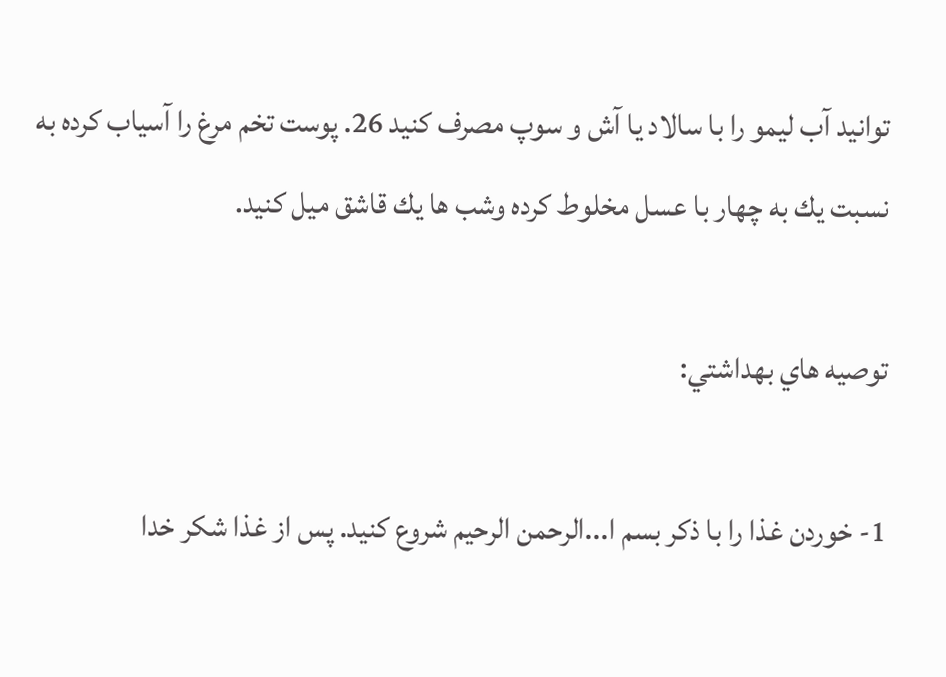توانيد آب ليمو را با سالاد يا آش و سوپ مصرف كنيد 26. پوست تخم مرغ را آسياب كرده به نسبت يك به چهار با عسل مخلوط كرده وشب ها يك قاشق ميل كنيد.

توصيه هاي بهداشتي:

1- خوردن غذا را با ذكر بسم ا...الرحمن الرحيم شروع كنيد. پس از غذا شكر خدا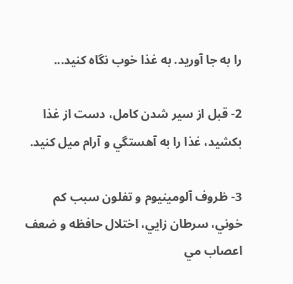را به جا آوريد. به غذا خوب نگاه كنيد...

2- قبل از سير شدن كامل، دست از غذا بكشيد، غذا را به آهستگي و آرام ميل كنيد.

3- ظروف آلومينيوم و تفلون سبب كم خوني، سرطان زايي، اختلال حافظه و ضعف اعصاب مي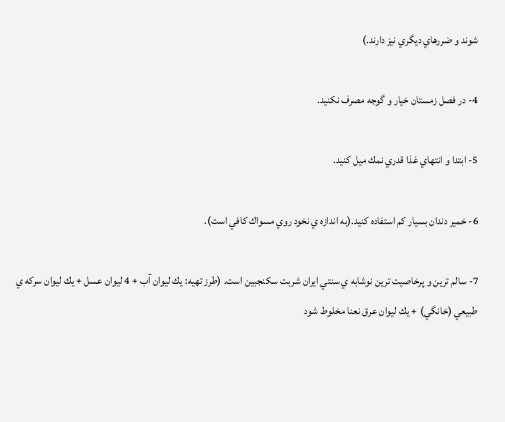شوند و ضررهاي ديگري نيز دارند.)

4- در فصل زمستان خيار و گوجه مصرف نكنيد.

5- ابتدا و انتهاي غذا قدري نمك ميل كنيد.

6- خمير دندان بسيار كم استفاده كنيد.(به اندازه ي نخود روي مسواك كافي است).

7- سالم ترين و پرخاصيت ترين نوشابه ي سنتي ايران شربت سكنجبين است. (طرز تهيه: يك ليوان آب + 4 ليوان عسل + يك ليوان سركه ي طبيعي (خانگي) + يك ليوان عرق نعنا مخلوط شود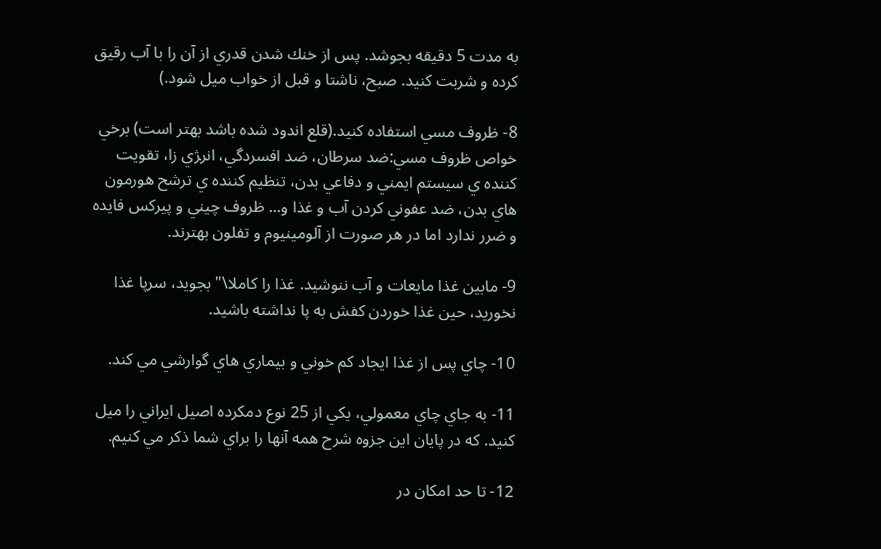به مدت 5 دقيقه بجوشد. پس از خنك شدن قدري از آن را با آب رقيق كرده و شربت كنيد. صبح، ناشتا و قبل از خواب ميل شود.)

8- ظروف مسي استفاده كنيد.(قلع اندود شده باشد بهتر است) برخي خواص ظروف مسي:ضد سرطان، ضد افسردگي، انر‍ژي زا، تقويت كننده ي سيستم ايمني و دفاعي بدن، تنظيم كننده ي ترشح هورمون هاي بدن، ضد عفوني كردن آب و غذا و... ظروف چيني و پيركس فايده و ضرر ندارد اما در هر صورت از آلومينيوم و تفلون بهترند.

9- مابين غذا مايعات و آب ننوشيد. غذا را كاملا\" بجويد، سرپا غذا نخوريد، حين غذا خوردن كفش به پا نداشته باشيد.

10- چاي پس از غذا ايجاد كم خوني و بيماري هاي گوارشي مي كند.

11- به جاي چاي معمولي، يكي از 25 نوع دمكرده اصيل ايراني را ميل كنيد. كه در پايان اين جزوه شرح همه آنها را براي شما ذكر مي كنيم.

12- تا حد امكان در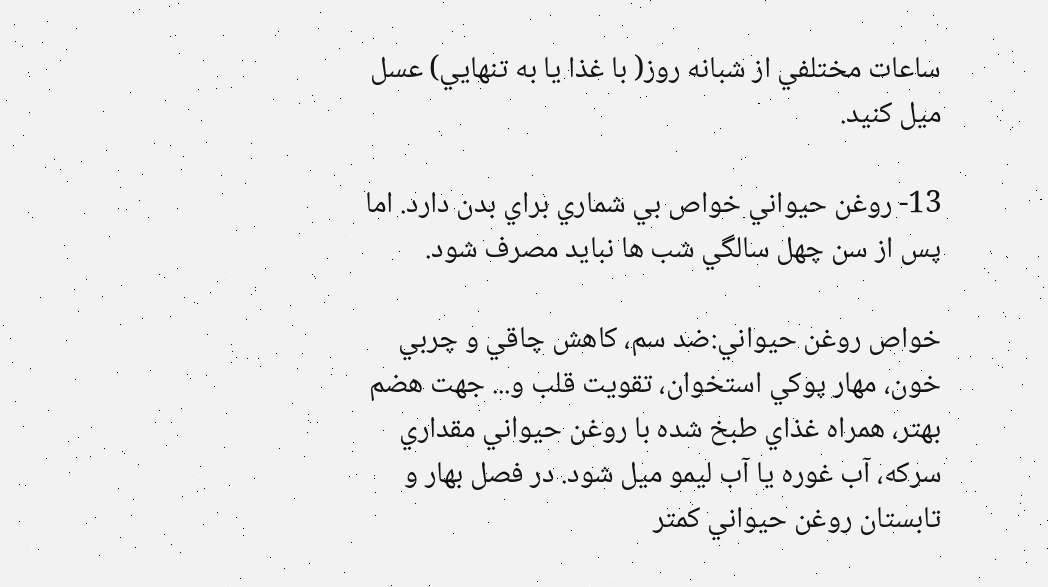ساعات مختلفي از شبانه روز( با غذا يا به تنهايي) عسل ميل كنيد.

13- روغن حيواني خواص بي شماري براي بدن دارد. اما پس از سن چهل سالگي شب ها نبايد مصرف شود.

خواص روغن حيواني:ضد سم، كاهش چاقي و چربي خون، مهار پوكي استخوان، تقويت قلب و... جهت هضم بهتر، همراه غذاي طبخ شده با روغن حيواني مقداري سركه، آب غوره يا آب ليمو ميل شود. در فصل بهار و تابستان روغن حيواني كمتر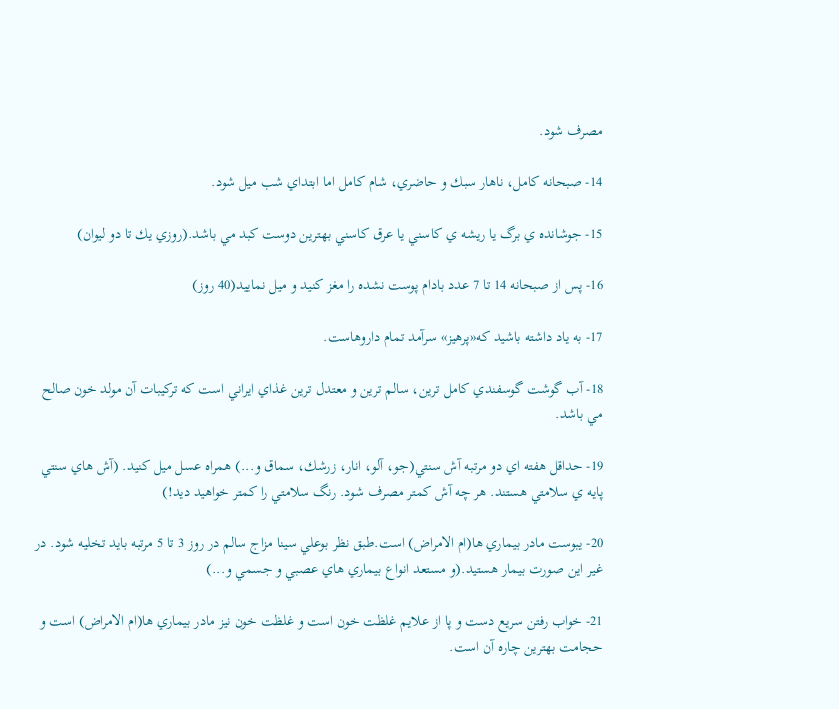مصرف شود.

14- صبحانه كامل، ناهار سبك و حاضري، شام كامل اما ابتداي شب ميل شود.

15- جوشانده ي برگ يا ريشه ي كاسني يا عرق كاسني بهترين دوست كبد مي باشد.(روزي يك تا دو ليوان)

16- پس از صبحانه 14 تا 7 عدد بادام پوست نشده را مغز كنيد و ميل نماييد(40 روز)

17- به ياد داشته باشيد كه«پرهيز» سرآمد تمام داروهاست.

18- آب گوشت گوسفندي كامل ترين، سالم ترين و معتدل ترين غذاي ايراني است كه تركيبات آن مولد خون صالح مي باشد.

19- حداقل هفته اي دو مرتبه آش سنتي(جو، آلو، انار، زرشك، سماق و...) همراه عسل ميل كنيد. (آش هاي سنتي پايه ي سلامتي هستند. هر چه آش كمتر مصرف شود. رنگ سلامتي را كمتر خواهيد ديد!)

20- يبوست مادر بيماري ها(ام الامراض) است.طبق نظر بوعلي سينا مزاج سالم در روز 3 تا 5 مرتبه بايد تخليه شود. در غير اين صورت بيمار هستيد.(و مستعد انواع بيماري هاي عصبي و جسمي و...)

21- خواب رفتن سريع دست و پا از علايم غلظت خون است و غلظت خون نيز مادر بيماري ها(ام الامراض) است و حجامت بهترين چاره آن است.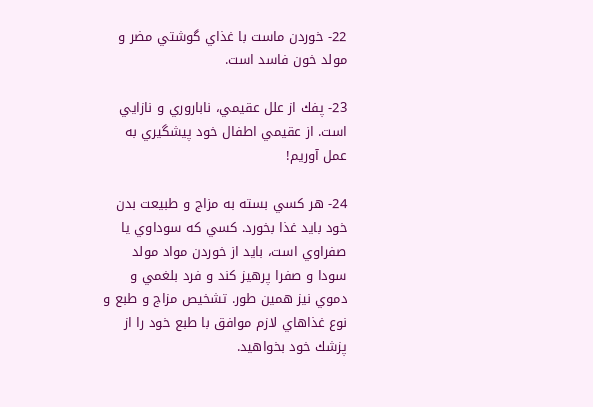22- خوردن ماست با غذاي گوشتي مضر و مولد خون فاسد است.

23- پفك از علل عقيمي، ناباروري و نازايي است. از عقيمي اطفال خود پيشگيري به عمل آوريم!

24- هر كسي بسته به مزاج و طبيعت بدن خود بايد غذا بخورد. كسي كه سوداوي يا صفراوي است، بايد از خوردن مواد مولد سودا و صفرا پرهيز كند و فرد بلغمي و دموي نيز همين طور. تشخيص مزاج و طبع و نوع غذاهاي لازم موافق با طبع خود را از پزشك خود بخواهيد.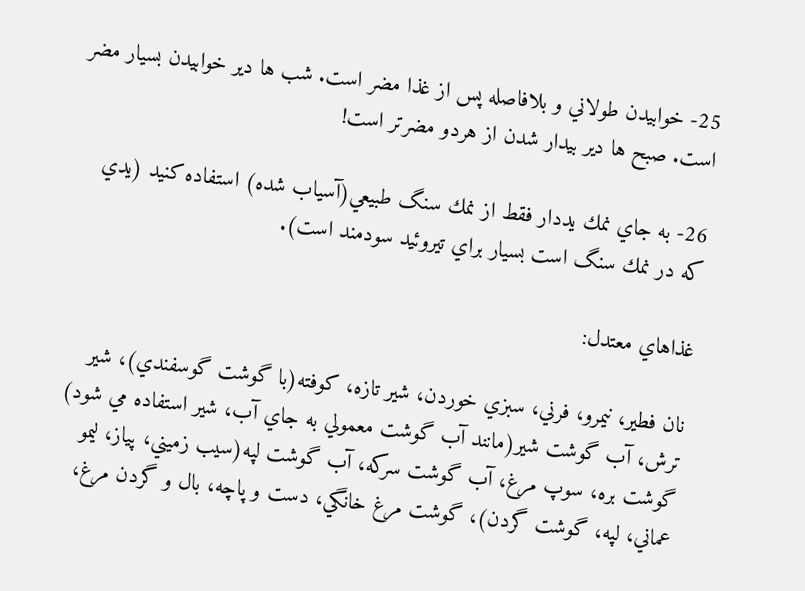25- خوابيدن طولاني و بلافاصله پس از غذا مضر است. شب ها دير خوابيدن بسيار مضر است. صبح ها دير بيدار شدن از هردو مضرتر است!

26- به جاي نمك يددار فقط از نمك سنگ طبيعي(آسياب شده) استفاده كنيد (يدي كه در نمك سنگ است بسيار براي تيروئيد سودمند است).

غذاهاي معتدل:

نان فطير، نيمرو، فرني، سبزي خوردن، شير تازه، كوفته(با گوشت گوسفندي)، شير ترش، آب گوشت شير(مانند آب گوشت معمولي به جاي آب، شير استفاده مي شود) گوشت بره، سوپ مرغ، آب گوشت سركه، آب گوشت لپه(سيب زميني، پياز، ليمو عماني، لپه، گوشت گردن)، گوشت مرغ خانگي، دست و پاچه، بال و گردن مرغ،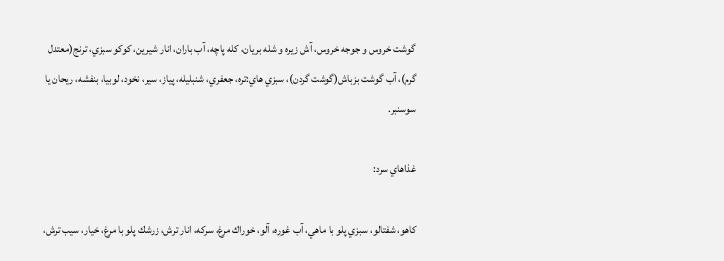گوشت خروس و جوجه خروس، آش زيره و شله بريان، كله پاچه، آب باران، انار شيرين، كوكو سبزي، ترنج(معتدل گرم)، آب گوشت بزباش(گوشت گردن)، سبزي هاي:تره، جعفري، شنبليله، پياز، سير، نخود، لوبيا، بنفشه، ريحان يا سوسنبر.

غذاهاي سرد:

كاهو، شفتالو، سبزي پلو با ماهي، آب غوره، آلو، خوراك مرغ، سركه، انار ترش، زرشك پلو با مرغ، خيار، سيب ترش،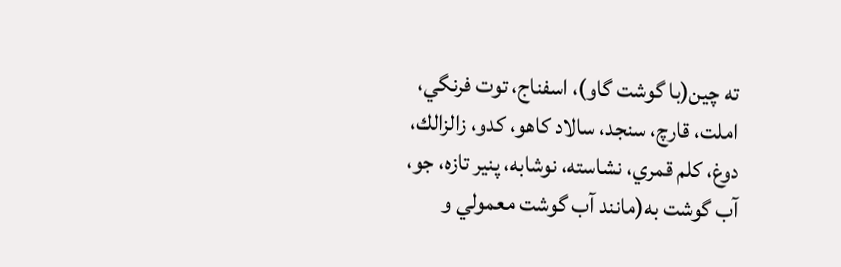ته چين(با گوشت گاو)، اسفناج، توت فرنگي، املت، قارچ، سنجد، سالاد كاهو، كدو، زالزالك، دوغ، كلم قمري، نشاسته، نوشابه، پنير تازه، جو، آب گوشت به(مانند آب گوشت معمولي و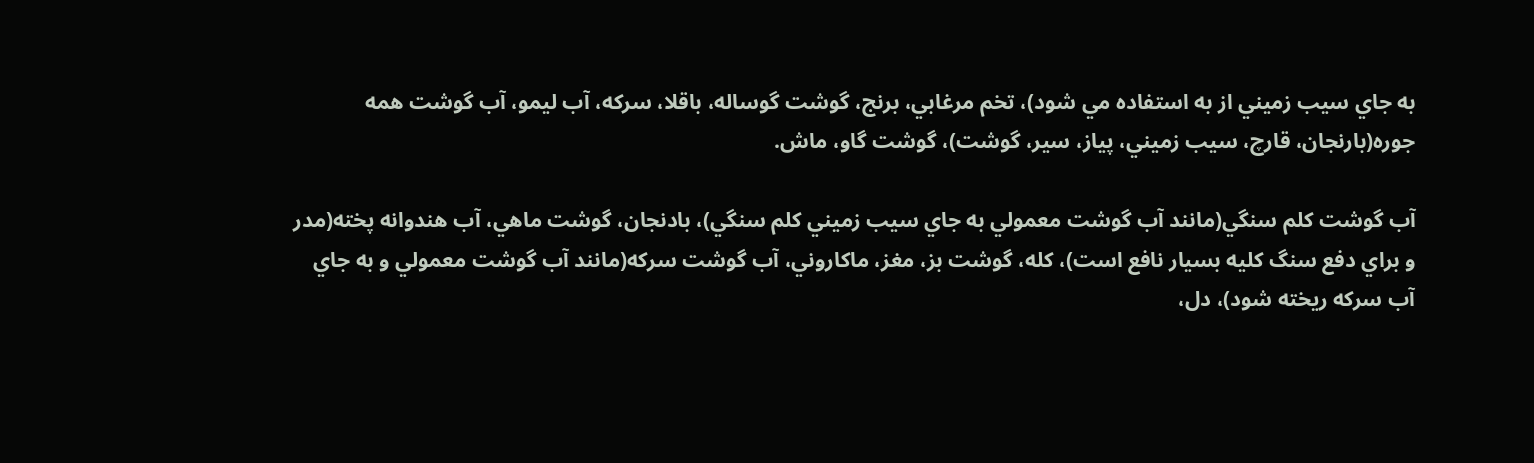به جاي سيب زميني از به استفاده مي شود)، تخم مرغابي، برنج، گوشت گوساله، باقلا، سركه، آب ليمو، آب گوشت همه جوره(بارنجان، قارچ، سيب زميني، پياز، سير، گوشت)، گوشت گاو، ماش.

آب گوشت كلم سنگي(مانند آب گوشت معمولي به جاي سيب زميني كلم سنگي)، بادنجان، گوشت ماهي، آب هندوانه پخته(مدر و براي دفع سنگ كليه بسيار نافع است)، كله، گوشت بز، مغز، ماكاروني، آب گوشت سركه(مانند آب گوشت معمولي و به جاي آب سركه ريخته شود)، دل،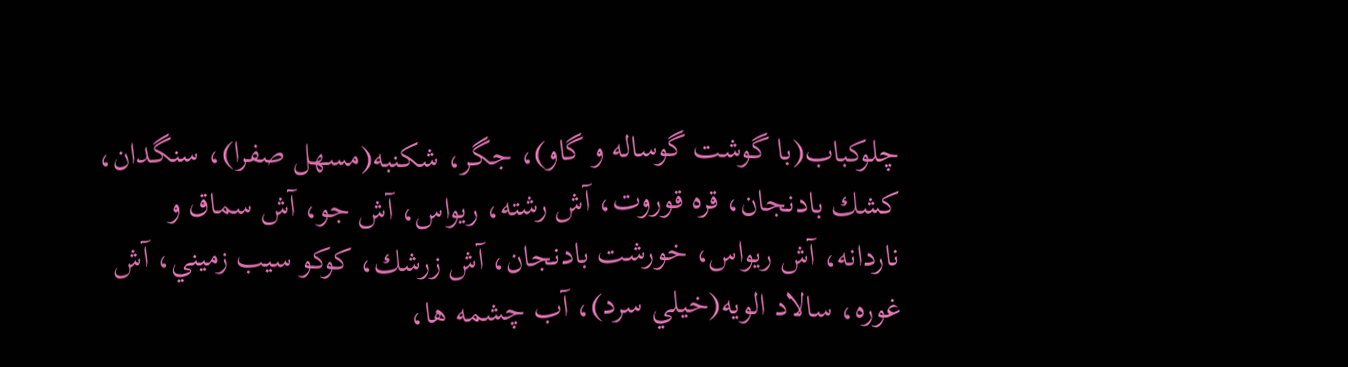چلوكباب(با گوشت گوساله و گاو)، جگر، شكنبه(مسهل صفرا)، سنگدان، كشك بادنجان، قره قوروت، آش رشته، ريواس، آش جو، آش سماق و ناردانه، آش ريواس، خورشت بادنجان، آش زرشك، كوكو سيب زميني، آش غوره، سالاد الويه(خيلي سرد)، آب چشمه ها،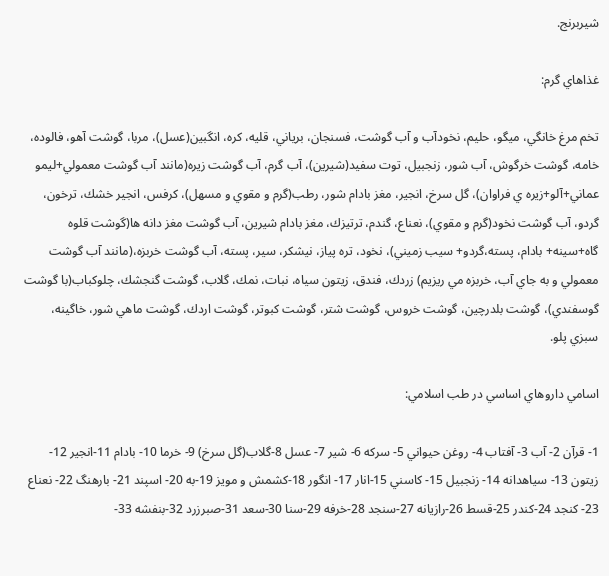شيربرنج.

غذاهاي گرم:

تخم مرغ خانگي، ميگو، حليم، نخودآب و آب گوشت، فسنجان، برياني، قليه، كره، انگبين(عسل)، مربا، گوشت آهو، فالوده، خامه، گوشت خرگوش، آب شور، زنجبيل، توت سفيد(شيرين)، آب گرم، آب گوشت زيره(مانند آب گوشت معمولي+ليمو عماني+آلو+زيره ي فراوان)، گل سرخ، انجير، مغز بادام شور، رطب(گرم و مقوي و مسهل)، كرفس، انجير خشك، ترخون، گردو، آب گوشت نخود(گرم و مقوي)، نعناع، گندم، ترتيزك، مغز بادام شيرين، آب گوشت مغز دانه ها(گوشت قلوه گاه+سينه+ بادام، پسته،گردو+ سيب زميني)، نخود، تره پياز، نيشكر، سير، پسته، آب گوشت خربزه،(مانند آب گوشت معمولي و به جاي آب، خربزه مي ريزيم) زردك، فندق، زيتون سياه، نبات، نمك، گلاب، گوشت گنجشك، چلوكباب(با گوشت گوسفندي)، گوشت بلدرچين، گوشت خروس، گوشت شتر، گوشت كبوتر، گوشت اردك، گوشت ماهي شور، خاگينه، سبزي پلو.

اسامي داروهاي اساسي در طب اسلامي:

1- قرآن 2- آب 3- آفتاب 4- روغن حيواني 5- سركه 6- شير 7- عسل 8-گلاب(گل سرخ) 9- خرما 10- بادام 11-انجير 12- زيتون 13- سياهدانه 14- زنجبيل 15- كاسني 15-انار 17- انگور 18-كشمش و مويز 19-به 20- اسپند 21- بارهنگ 22- نعناع 23- كنجد 24-كندر 25-قسط 26-رازيانه 27-سنجد 28-خرفه 29-سنا 30-سعد 31-صبرزرد 32-بنفشه 33-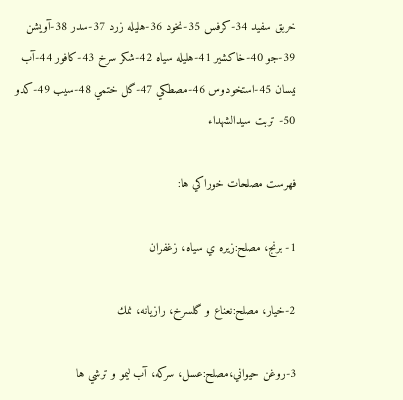خربق سفيد 34-كرفس 35-نخود 36-هليله زرد 37-سدر 38-آويشن 39-جو 40-خاكشير 41-هليله سياه 42-شكر سرخ 43-كافور 44-آب نيسان 45-استخودوس 46-مصطكي 47-گل ختمي 48-سيب 49-كدو 50- تربت سيدالشهداء

فهرست مصلحات خوراكي ها:

1- برنج، مصلح:زيره ي سياه، زغفران

2-خيار، مصلح:نعناع و گلسرخ، رازيانه، نمك

3-روغن حيواني،مصلح:عسل، سركه، آب ليمو و ترشي ها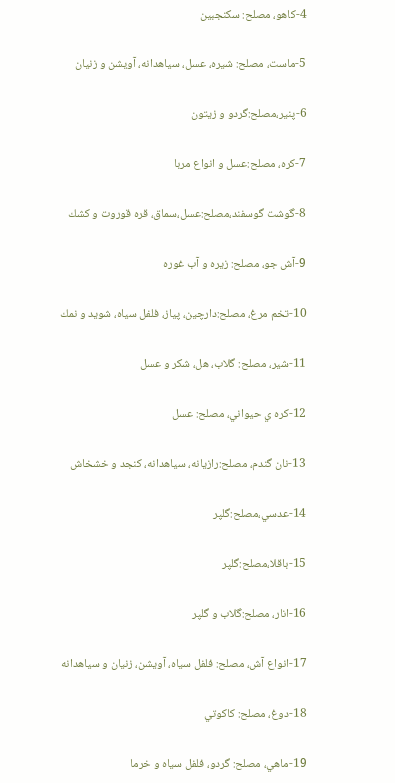4-كاهو، مصلح: سكنجبين

5-ماست، مصلح: شيره، عسل، سياهدانه، آويشن و زنيان

6-پنير،مصلح:گردو و زيتون

7-كره، مصلح:عسل و انواع مربا

8-گوشت گوسفند،مصلح:عسل،سماق، قره قوروت و كشك

9-آش جو، مصلح: زيره و آب غوره

10-تخم مرغ، مصلح:دارچين، پياز، فلفل سياه، شويد و نمك

11-شير، مصلح: گلاب، هل، شكر و عسل

12-كره ي حيواني، مصلح: عسل

13-نان گندم، مصلح:رازيانه، سياهدانه، كنجد و خشخاش

14-عدسي،مصلح:گلپر

15-باقلا،مصلح:گلپر

16-انار، مصلح:گلاب و گلپر

17-انواع آش، مصلح: فلفل سياه، آويشن، زنيان و سياهدانه

18-دوغ، مصلح: كاكوتي

19-ماهي، مصلح: گردو، فلفل سياه و خرما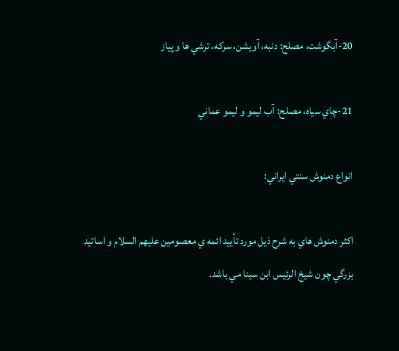20-آبگوشت، مصلح: دنبه، آويشن، سركه، ترشي ها و پياز

21-چاي سياه، مصلح: آب ليمو و ليمو عماني

انواع دمنوش سنتي ايراني:

اكثر دمنوش هاي به شرح ذيل مورد تأييد ائمه ي معصومين عليهم السلام و اساتيد بزرگي چون شيخ الرئيس ابن سينا مي باشد.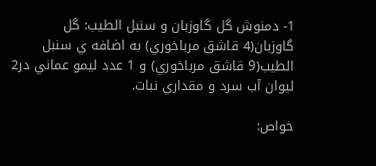1- دمنوش گل گاوزبان و سنبل الطيب: گل گاوزبان(4 قاشق مرباخوري) به اضافه ي سنبل الطيب(9 قاشق مرباخوري) و 1 عدد ليمو عماني در2 ليوان آب سرد و مقداري نبات.

خواص: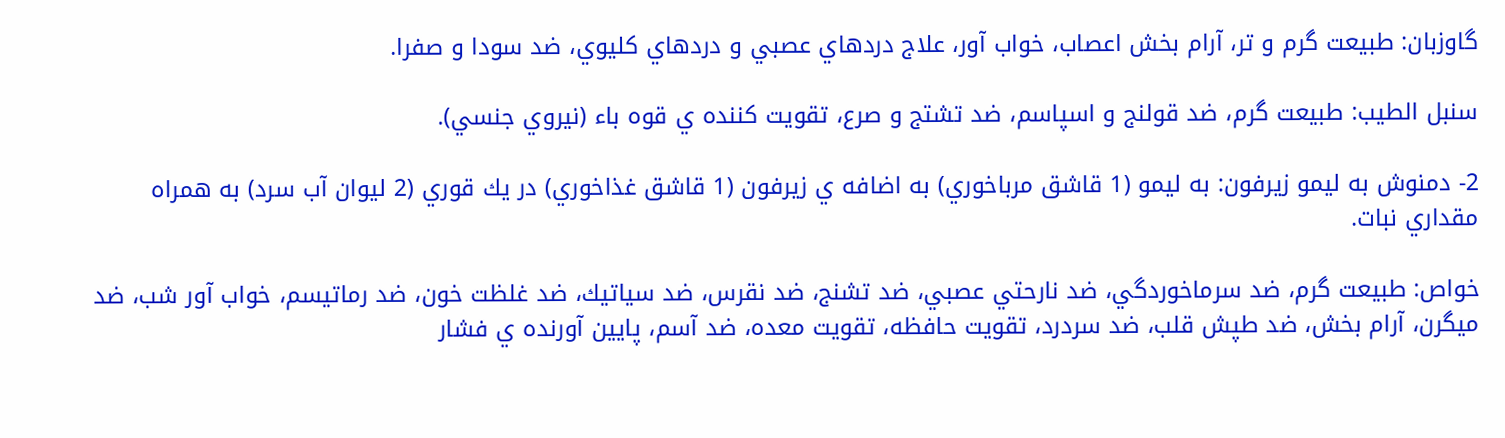گاوزبان: طبيعت گرم و تر، آرام بخش اعصاب، خواب آور، علاج دردهاي عصبي و دردهاي كليوي، ضد سودا و صفرا.

سنبل الطيب: طبيعت گرم، ضد قولنج و اسپاسم، ضد تشتج و صرع، تقويت كننده ي قوه باء (نيروي جنسي).

2- دمنوش به ليمو زيرفون: به ليمو (1 قاشق مرباخوري) به اضافه ي زيرفون (1 قاشق غذاخوري) در يك قوري (2 ليوان آب سرد) به همراه مقداري نبات.

خواص: طبيعت گرم، ضد سرماخوردگي، ضد نارحتي عصبي، ضد تشنج، ضد نقرس، ضد سياتيك، ضد غلظت خون، ضد رماتيسم، خواب آور شب، ضد ميگرن، آرام بخش، ضد طپش قلب، ضد سردرد، تقويت حافظه، تقويت معده، ضد آسم، پايين آورنده ي فشار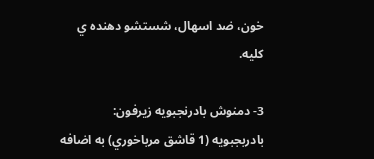خون، ضد اسهال، شستشو دهنده ي كليه.

3- دمنوش بادرنجبويه زيرفون: بادربجبويه (1 قاشق مرباخوري) به اضافه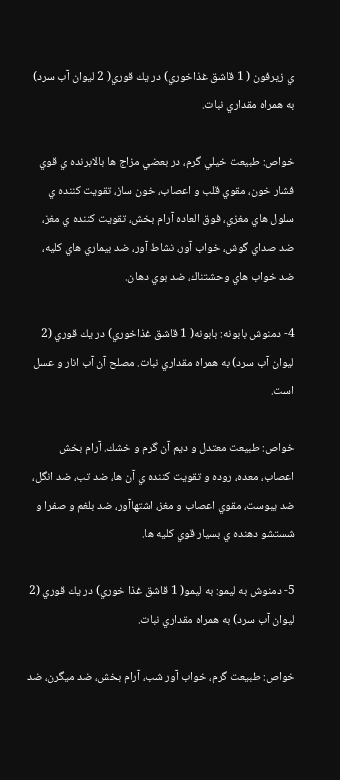ي زيرفون ( 1 قاشق غذاخوري) در يك قوري( 2 ليوان آب سرد) به همراه مقداري نبات.

خواص: طبيعت خيلي گرم، در بعضي مزاج ها بالابرنده ي قوي فشار خون، مقوي قلب و اعصاب، خون ساز، تقويت كننده ي سلول هاي مغزي، فوق العاده آرام بخش، تقويت كننده ي مغز، ضد صداي گوش، خواب آور، نشاط آور، ضد بيماري هاي كليه، ضد خواب هاي وحشتناك، ضد بوي دهان.

4- دمنوش بابونه: بابونه( 1 قاشق غذاخوري) در يك قوري (2 ليوان آب سرد) به همراه مقداري نبات. مصلح آن آب انار و عسل است.

خواص: طبيعت معتدل و ديم آن گرم و خشك. آرام بخش اعصاب، معده، روده و تقويت كننده ي آن ها، ضد تب، ضد انگل، ضد يبوست، مقوي اعصاب و مغز، اشتهاآور، ضد بلغم و صفرا و شستشو دهنده ي بسيار قوي كليه ها.

5- دمنوش به ليمو: به ليمو( 1 قاشق غذا خوري) در يك قوري (2 ليوان آب سرد) به همراه مقداري نبات.

خواص: طبيعت گرم، خواب آور شب، آرام بخش، ضد ميگرن، ضد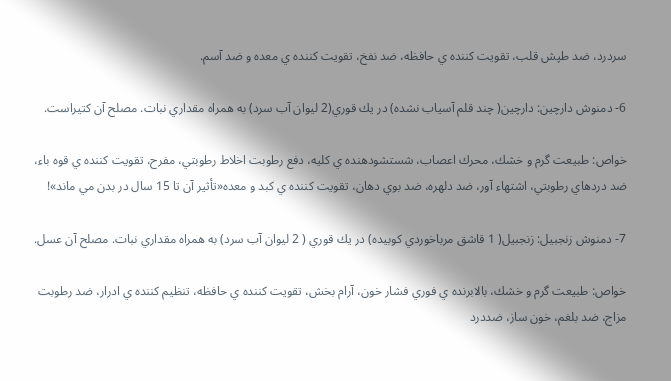سردرد، ضد طپش قلب، تقويت كننده ي حافظه، ضد نفخ، تقويت كننده ي معده و ضد آسم.

6- دمنوش دارچين: دارچين( چند قلم آسياب نشده) در يك قوري(2 ليوان آب سرد) به همراه مقداري نبات. مصلح آن كتيراست.

خواص: طبيعت گرم و خشك، محرك اعصاب، شستشودهنده ي كليه، دفع رطوبت اخلاط رطوبتي، مفرح، تقويت كننده ي قوه باء، ضد دردهاي رطوبتي، اشتهاء آور، ضد دلهره، ضد بوي دهان، تقويت كننده ي كبد و معده«تأثير آن تا 15 سال در بدن مي ماند»!

7- دمنوش زنجبيل: زنجبيل( 1 قاشق مرباخوردي كوبيده) در يك قوري ( 2 ليوان آب سرد) به همراه مقداري نبات. مصلح آن عسل.

خواص: طبيعت گرم و خشك، بالابرنده ي فوري فشار خون، آرام بخش، تقويت كننده ي حافظه، تنظيم كننده ي ادرار، ضد رطوبت مزاج، ضد بلغم، خون ساز، ضددرد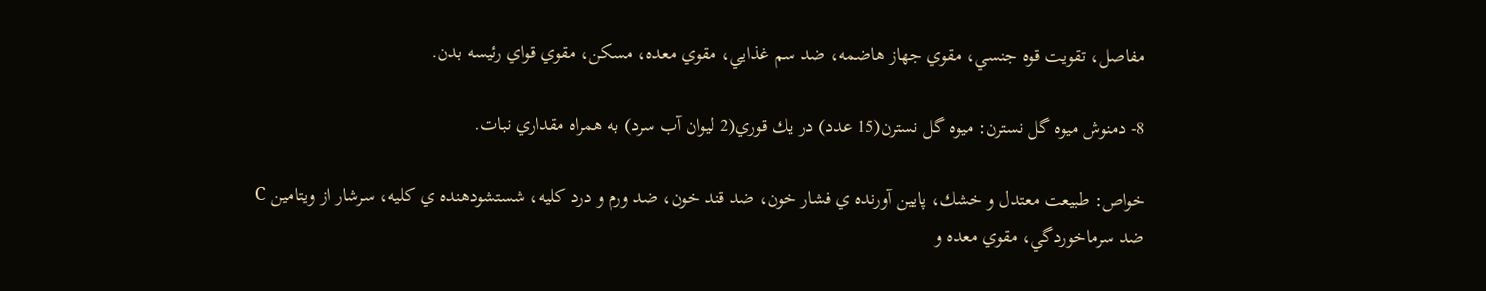مفاصل، تقويت قوه جنسي، مقوي جهاز هاضمه، ضد سم غذايي، مقوي معده، مسكن، مقوي قواي رئيسه بدن.

8- دمنوش ميوه گل نسترن: ميوه گل نسترن(15 عدد) در يك قوري(2 ليوان آب سرد) به همراه مقداري نبات.

خواص: طبيعت معتدل و خشك، پايين آورنده ي فشار خون، ضد قند خون، ضد ورم و درد كليه، شستشودهنده ي كليه، سرشار از ويتامين C ضد سرماخوردگي، مقوي معده و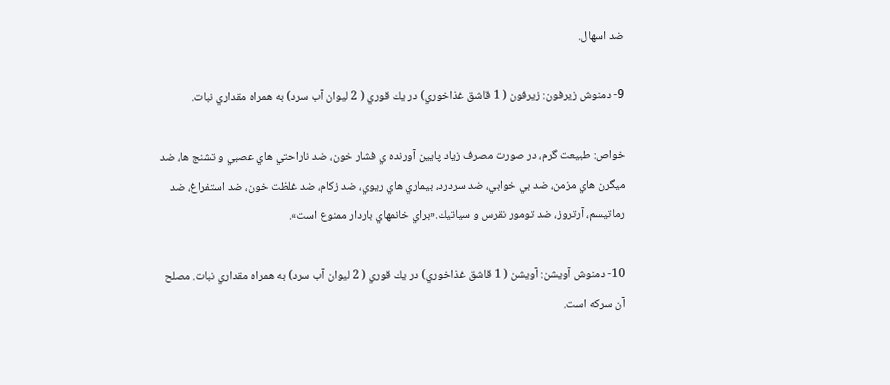ضد اسهال.

9- دمنوش زيرفون: زيرفون ( 1 قاشق غذاخوري) در يك قوري ( 2 ليوان آب سرد) به همراه مقداري نبات.

خواص: طبيعت گرم، در صورت مصرف زياد پايين آورنده ي فشار خون، ضد ناراحتي هاي عصبي و تشنج ها، ضد ميگرن هاي مزمن، ضد بي خوابي، ضد سردرد، بيماري هاي ريوي، ضد زكام، ضد غلظت خون، ضد استفراغ، ضد رماتيسم، آرتروز، ضد تومور نقرس و سياتيك.«براي خانمهاي باردار ممنوع است».

10- دمنوش آويشن: آويشن ( 1 قاشق غذاخوري) در يك قوري ( 2 ليوان آب سرد) به همراه مقداري نبات. مصلح آن سركه است.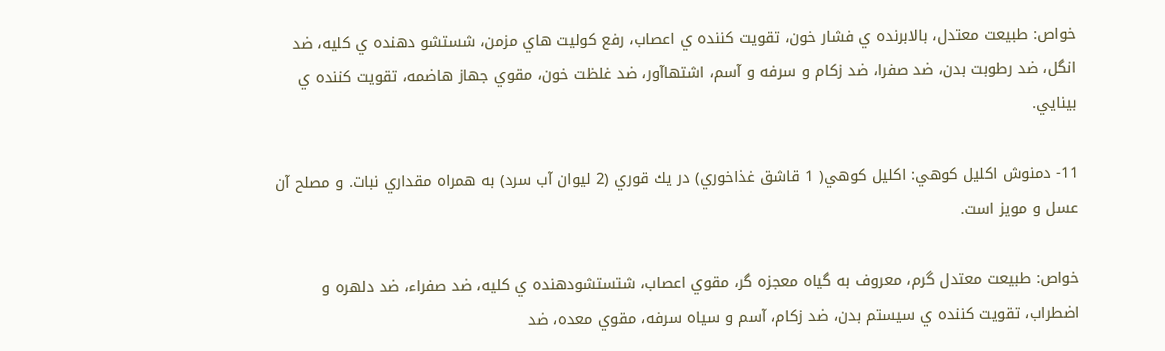خواص: طبيعت معتدل، بالابرنده ي فشار خون، تقويت كننده ي اعصاب، رفع كوليت هاي مزمن، شستشو دهنده ي كليه، ضد انگل، ضد رطوبت بدن، ضد صفرا، ضد زكام و سرفه و آسم، اشتهاآور، ضد غلظت خون، مقوي جهاز هاضمه، تقويت كننده ي بينايي.

11- دمنوش اكليل كوهي: اكليل كوهي( 1 قاشق غذاخوري) در يك قوري (2 ليوان آب سرد) به همراه مقداري نبات. و مصلح آن عسل و مويز است.

خواص: طبيعت معتدل گرم، معروف به گياه معجزه گر، مقوي اعصاب، شتستشودهنده ي كليه، ضد صفراء، ضد دلهره و اضطراب، تقويت كننده ي سيستم بدن، ضد زكام، آسم و سياه سرفه، مقوي معده، ضد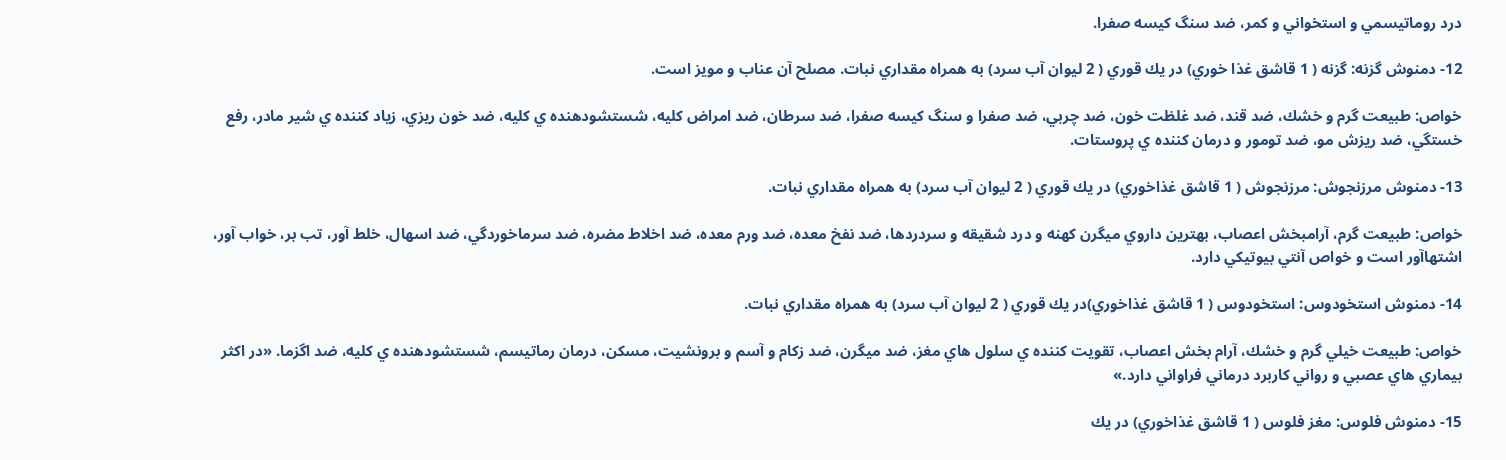درد روماتيسمي و استخواني و كمر، ضد سنگ كيسه صفرا.

12- دمنوش گزنه: گزنه ( 1 قاشق غذا خوري) در يك قوري ( 2 ليوان آب سرد) به همراه مقداري نبات. مصلح آن عناب و مويز است.

خواص: طبيعت گرم و خشك، ضد قند، ضد غلظت خون، ضد چربي، ضد صفرا و سنگ كيسه صفرا، ضد سرطان، ضد امراض كليه، شستشودهنده ي كليه، ضد خون ريزي، زياد كننده ي شير مادر، رفع خستگي، ضد ريزش مو، ضد تومور و درمان كننده ي پروستات.

13- دمنوش مرزنجوش: مرزنجوش ( 1 قاشق غذاخوري) در يك قوري ( 2 ليوان آب سرد) به همراه مقداري نبات.

خواص: طبيعت گرم، آرامبخش اعصاب، بهترين داروي ميگرن كهنه و درد شقيقه و سردردها، ضد نفخ معده، ضد ورم معده، ضد اخلاط مضره، ضد سرماخوردگي، ضد اسهال، خلط آور، تب بر، خواب آور، اشتهاآور است و خواص آنتي بيوتيكي دارد.

14- دمنوش استخودوس: استخودوس ( 1 قاشق غذاخوري)در يك قوري ( 2 ليوان آب سرد) به همراه مقداري نبات.

خواص: طبيعت خيلي گرم و خشك، آرام بخش اعصاب، تقويت كننده ي سلول هاي مغز، ضد ميگرن، ضد زكام و آسم و برونشيت، مسكن، درمان رماتيسم، شستشودهنده ي كليه، ضد اگزما. «در اكثر بيماري هاي عصبي و رواني كاربرد درماني فراواني دارد.»

15- دمنوش فلوس: مغز فلوس ( 1 قاشق غذاخوري) در يك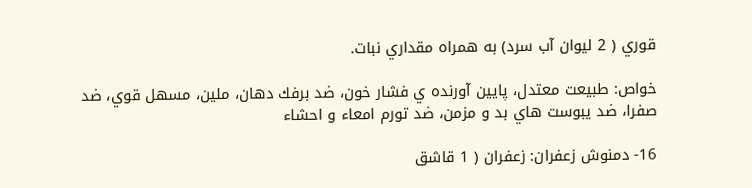قوري ( 2 ليوان آب سرد) به همراه مقداري نبات.

خواص: طبيعت معتدل، پايين آورنده ي فشار خون، ضد برفك دهان، ملين، مسهل قوي، ضد صفرا، ضد يبوست هاي بد و مزمن، ضد تورم امعاء و احشاء

16- دمنوش زعفران: زعفران ( 1 قاشق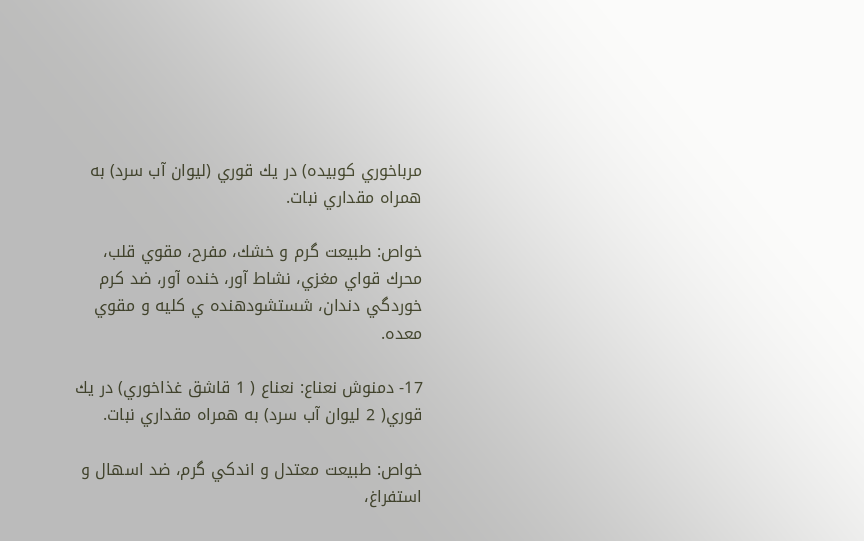مرباخوري كوبيده) در يك قوري (ليوان آب سرد) به همراه مقداري نبات.

خواص: طبيعت گرم و خشك، مفرح، مقوي قلب، محرك قواي مغزي، نشاط آور، خنده آور، ضد كرم خوردگي دندان، شستشودهنده ي كليه و مقوي معده.

17- دمنوش نعناع: نعناع ( 1 قاشق غذاخوري) در يك قوري( 2 ليوان آب سرد) به همراه مقداري نبات.

خواص: طبيعت معتدل و اندكي گرم، ضد اسهال و استفراغ،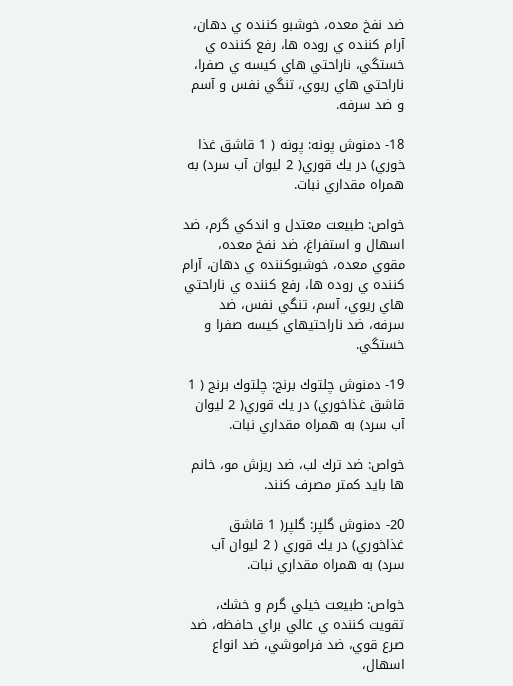ضد نفخ معده، خوشبو كننده ي دهان، آرام كننده ي روده ها، رفع كننده ي خستگي، ناراحتي هاي كيسه ي صفرا، ناراحتي هاي ريوي، تنگي نفس و آسم و ضد سرفه.

18- دمنوش پونه: پونه ( 1 قاشق غذا خوري) در يك قوري( 2 ليوان آب سرد) به همراه مقداري نبات.

خواص: طبيعت معتدل و اندكي گرم، ضد اسهال و استفراغ، ضد نفخ معده، مقوي معده، خوشبوكننده ي دهان، آرام كننده ي روده ها، رفع كننده ي ناراحتي هاي ريوي، آسم، تنگي نفس، ضد سرفه، ضد ناراحتيهاي كيسه صفرا و خستگي.

19- دمنوش چلتوك برنج: چلتوك برنج ( 1 قاشق غذاخوري) در يك قوري( 2 ليوان آب سرد) به همراه مقداري نبات.

خواص: ضد ترك لب، ضد ريزش مو، خانم ها بايد كمتر مصرف كنند.

20- دمنوش گلپر: گلپر( 1 قاشق غذاخوري) در يك قوري ( 2 ليوان آب سرد) به همراه مقداري نبات.

خواص: طبيعت خيلي گرم و خشك، تقويت كننده ي عالي براي حافظه، ضد صرع قوي، ضد فراموشي، ضد انواع اسهال،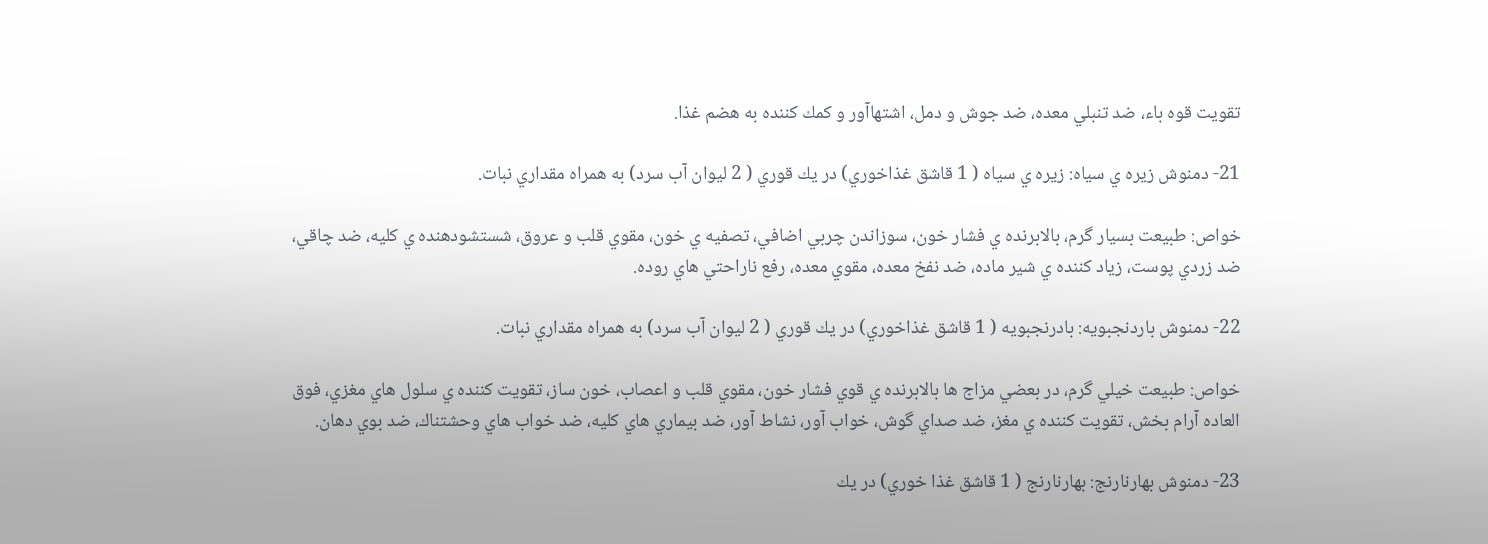تقويت قوه باء، ضد تنبلي معده، ضد جوش و دمل، اشتهاآور و كمك كننده به هضم غذا.

21- دمنوش زيره ي سياه: زيره ي سياه ( 1 قاشق غذاخوري) در يك قوري ( 2 ليوان آب سرد) به همراه مقداري نبات.

خواص: طبيعت بسيار گرم، بالابرنده ي فشار خون، سوزاندن چربي اضافي، تصفيه ي خون، مقوي قلب و عروق، شستشودهنده ي كليه، ضد چاقي، ضد زردي پوست، زياد كننده ي شير ماده، ضد نفخ معده، مقوي معده، رفع ناراحتي هاي روده.

22- دمنوش باردنجبويه: بادرنجبويه ( 1 قاشق غذاخوري) در يك قوري ( 2 ليوان آب سرد) به همراه مقداري نبات.

خواص: طبيعت خيلي گرم، در بعضي مزاج ها بالابرنده ي قوي فشار خون، مقوي قلب و اعصاب، خون ساز، تقويت كننده ي سلول هاي مغزي، فوق العاده آرام بخش، تقويت كننده ي مغز، ضد صداي گوش، خواب آور، نشاط آور، ضد بيماري هاي كليه، ضد خواب هاي وحشتناك، ضد بوي دهان.

23- دمنوش بهارنارنج: بهارنارنج ( 1 قاشق غذا خوري) در يك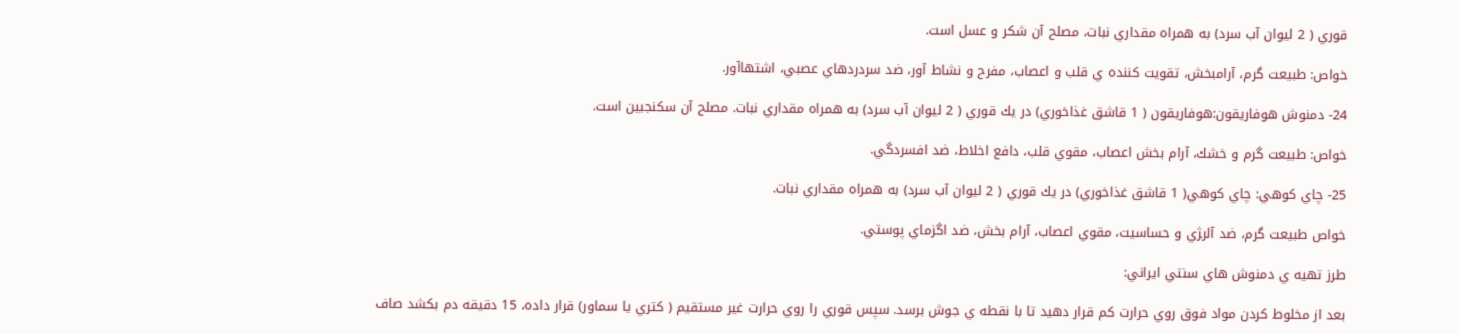قوري ( 2 ليوان آب سرد) به همراه مقداري نبات، مصلح آن شكر و عسل است.

خواص: طبيعت گرم، آرامبخش، تقويت كننده ي قلب و اعصاب، مفرح و نشاط آور، ضد سردردهاي عصبي، اشتهاآور.

24- دمنوش هوفاريقون:هوفاريقون ( 1 قاشق غذاخوري) در يك قوري ( 2 ليوان آب سرد) به همراه مقداري نبات. مصلح آن سكنجبين است.

خواص: طبيعت گرم و خشك، آرام بخش اعصاب، مقوي قلب، دافع اخلاط، ضد افسردگي.

25- چاي كوهي: چاي كوهي( 1 قاشق غذاخوري) در يك قوري ( 2 ليوان آب سرد) به همراه مقداري نبات.

خواص طبيعت گرم، ضد آلر‍ژي و حساسيت، مقوي اعصاب، آرام بخش، ضد اگزماي پوستي.

طرز تهيه ي دمنوش هاي سنتي ايراني:

بعد از مخلوط كردن مواد فوق روي حرارت كم قرار دهيد تا با نقطه ي جوش برسد. سپس قوري را روي حرارت غير مستقيم ( كتري يا سماور) قرار داده، 15 دقيقه دم بكشد صاف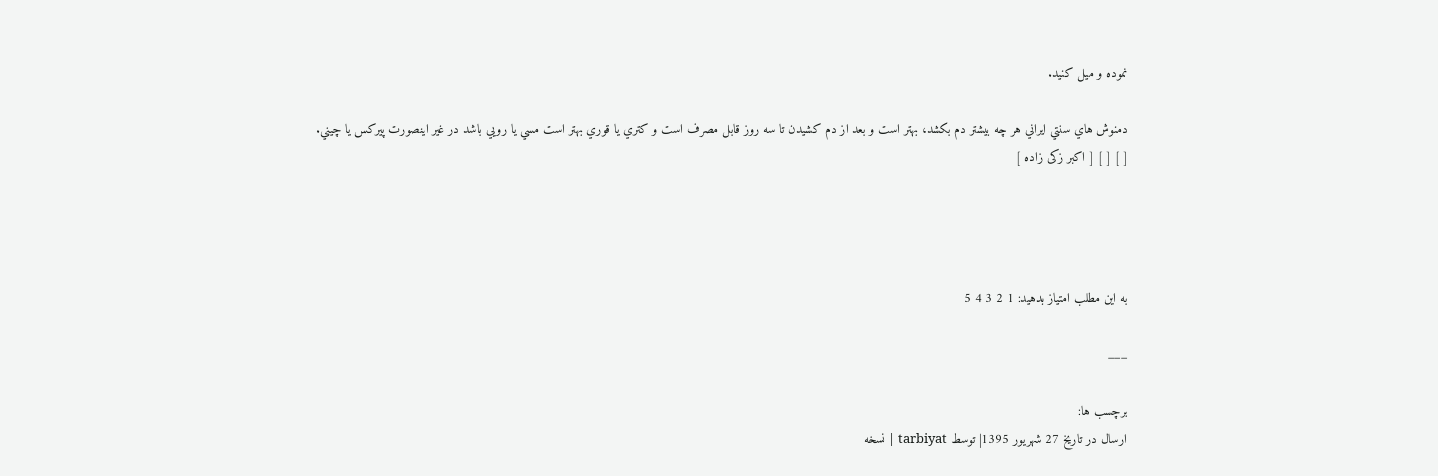نموده و ميل كنيد.

دمنوش هاي سنتي ايراني هر چه بيشتر دم بكشد، بهتر است و بعد از دم كشيدن تا سه روز قابل مصرف است و كتري يا قوري بهتر است مسي يا رويي باشد در غير اينصورت پيركس يا چيني.
[ ] [ ] [ اکبر زکی زاده ]




به این مطلب امتیاز بدهید: 1 2 3 4 5

___

برچسب ها:
ارسال در تاريخ 27 شهریور 1395| توسط tarbiyat | نسخه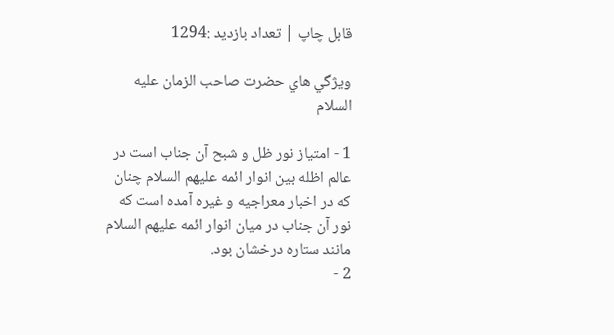قابل چاپ | تعداد بازدید :1294

ويژگي هاي حضرت صاحب الزمان عليه السلام

1 - امتياز نور ظل و شبح آن جناب است در عالم اظله بين انوار ائمه عليهم السلام چنان كه در اخبار معراجيه و غيره آمده است كه نور آن جناب در ميان انوار ائمه عليهم السلام مانند ستاره درخشان بود.
2 -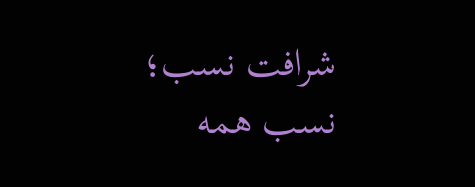شرافت نسب؛ نسب همه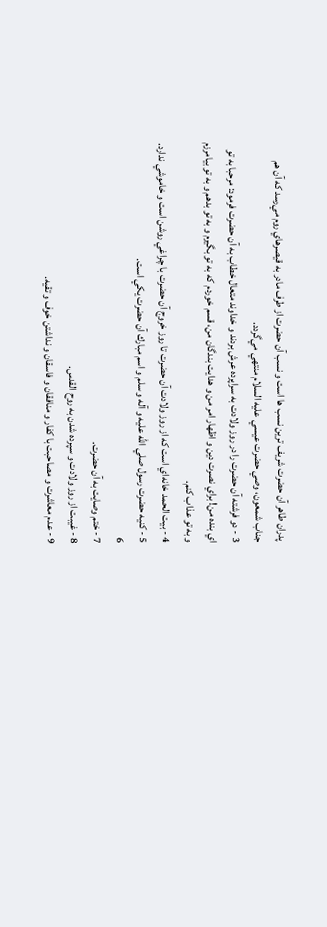پدران طاهر آن حضرت شريف ترين نسب ها است و نسب آن حضرت از طرف مادر به قيصرهاي روم مي‌رسد كه آن هم جناب شمعون، وصي حضرت عيسي عليه السلام منتهي مي‌گردد.
3 - دو فرشته آن حضرت را در روز ولادت به سراپرده عرش بردند و خداوند متعال خطاب به آن حضرت فرمود: مرحبا به تو اي بنده من! براي نصرت دين و اظهار امر من و هدايت بندگان من، قسم خوردم كه به تو بگيرم و به تو بدهم و به تو بيامرزم و به تو عذاب كنم.
4 - بيت الحمد خانه‌اي است كه از روز ولادت آن حضرت تا روز خروج آن حضرت با چراغي روشن است و خاموشي ندارد.
5 - كنيه حضرت رسول صلي الله عليه و آله و سلم و اسم مبارك آن حضرت يكي است.
6
7 - ختم وصايت به آن حضرت.
8 - غيبت از روز ولادت و سپرده شدن به روح القدس.
9 - عدم معاشرت و مصاحبت با كفار و منافقان و فاسقان و نداشتن خوف و تقيه.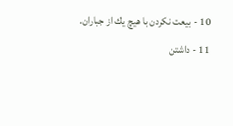10 - بيعت نكردن با هيچ يك از جباران.
11 - داشتن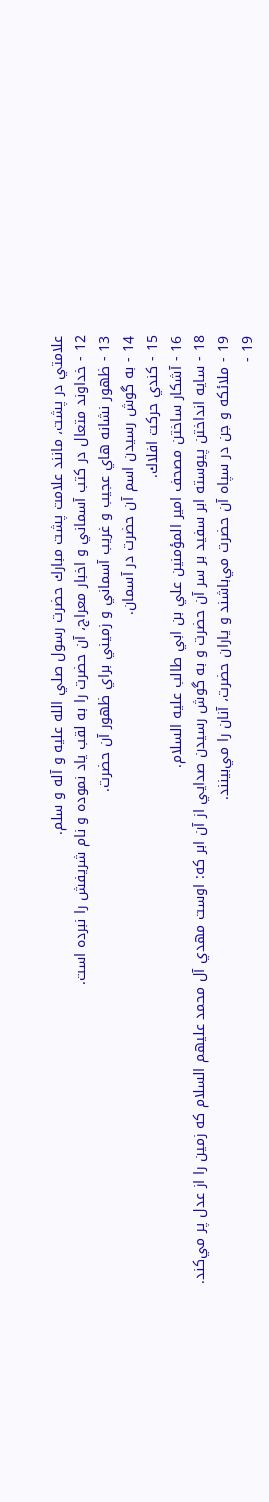علامتي در پشت، مانند علامت پشت مبارك حضرت رسول صلي الله عليه و آله و سلم.
12 - خداوند متعال در كتب آسماني و اخبار معراج، آن حضرت را به لقب ياد نموده و نام شريفش را نبرده است.
13 - ظهور نشانه هاي عجيب و غريب آسماني و زميني براي ظهور آن حضرت.
14 - به گوش رسيدن اسم آن حضرت در آسمان.
15 - كندي حركت افلاك.
16 - آشكار ساختن مصحف امير المؤمنين علي بن ابي طالب عليه السلام.
18 - سايه انداختن پيوسته ابر سفيد بر سر آن حضرت و به گوش رسيدن صدايي از آن ابر كه: اوست مهدي آل محمد عليهم السلام كه زمين را از عدل پر مي‌كند.
19 - ملائكه و جن در سپاه آن حضرت مي‌باشند و ياران حضرت، آنان را مي‌بينند.
19 -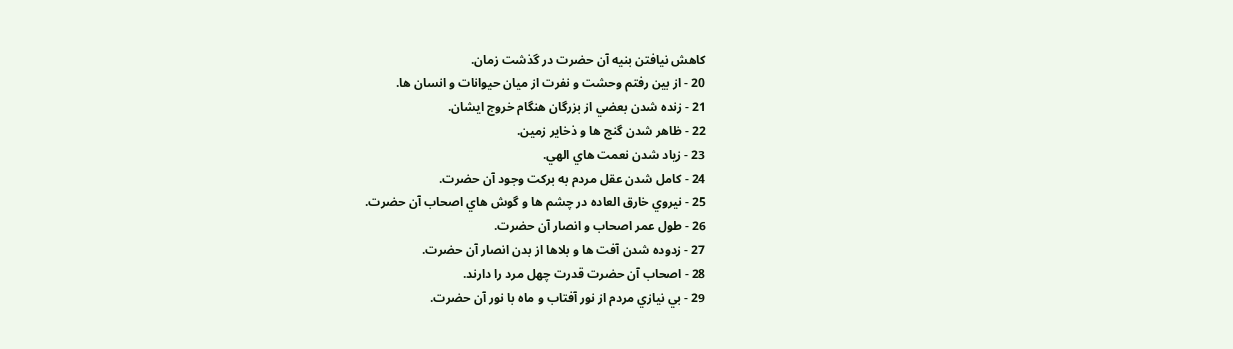كاهش نيافتن بنيه آن حضرت در گذشت زمان.
20 - از بين رفتم وحشت و نفرت از ميان حيوانات و انسان ها.
21 - زنده شدن بعضي از بزرگان هنگام خروج ايشان.
22 - ظاهر شدن گنج ها و ذخاير زمين.
23 - زياد شدن نعمت هاي الهي.
24 - كامل شدن عقل مردم به بركت وجود آن حضرت.
25 - نيروي خارق العاده در چشم ها و گوش هاي اصحاب آن حضرت.
26 - طول عمر اصحاب و انصار آن حضرت.
27 - زدوده شدن آفت ها و بلاها از بدن انصار آن حضرت.
28 - اصحاب آن حضرت قدرت چهل مرد را دارند.
29 - بي نيازي مردم از نور آفتاب و ماه با نور آن حضرت.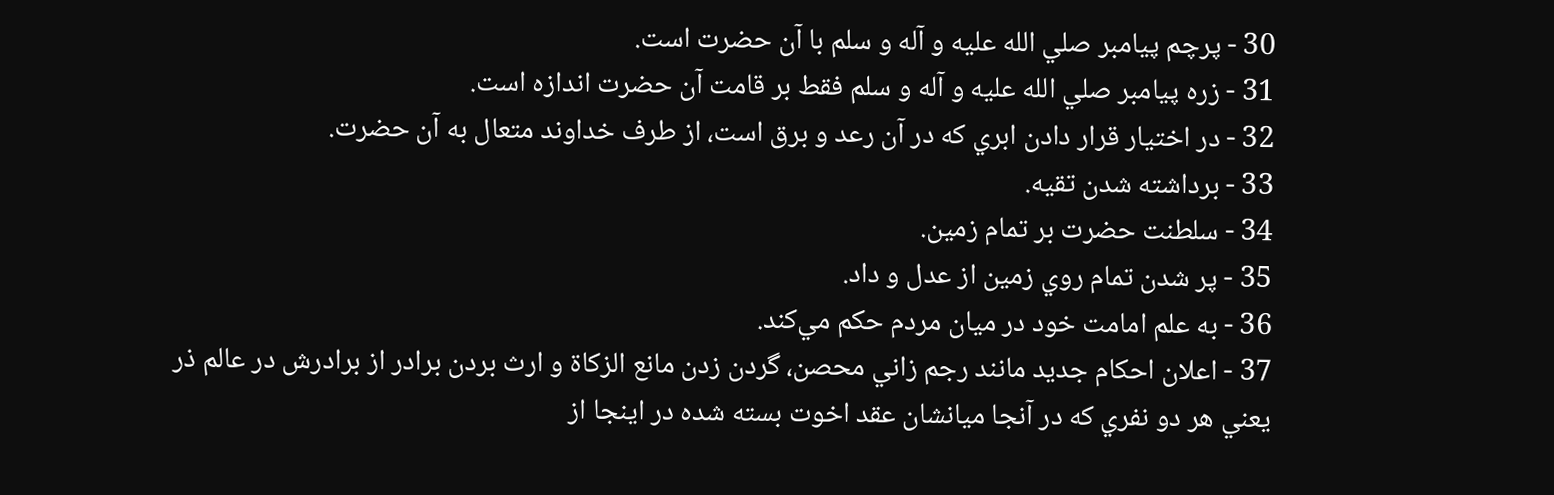30 - پرچم پيامبر صلي الله عليه و آله و سلم با آن حضرت است.
31 - زره پيامبر صلي الله عليه و آله و سلم فقط بر قامت آن حضرت اندازه است.
32 - در اختيار قرار دادن ابري كه در آن رعد و برق است، از طرف خداوند متعال به آن حضرت.
33 - برداشته شدن تقيه.
34 - سلطنت حضرت بر تمام زمين.
35 - پر شدن تمام روي زمين از عدل و داد.
36 - به علم امامت خود در ميان مردم حكم مي‌كند.
37 - اعلان احكام جديد مانند رجم زاني محصن، گردن زدن مانع الزكاة و ارث بردن برادر از برادرش در عالم ذر يعني هر دو نفري كه در آنجا ميانشان عقد اخوت بسته شده در اينجا از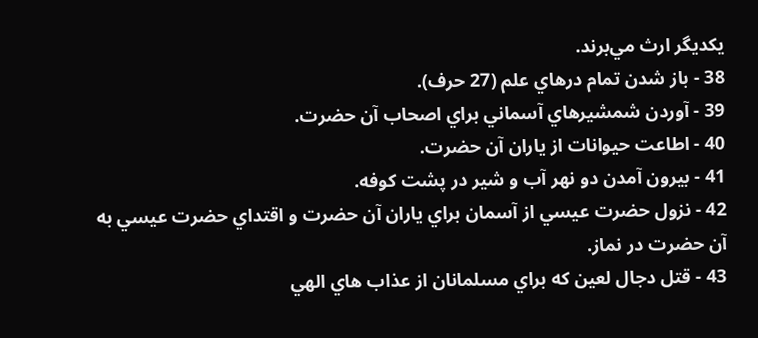يكديگر ارث مي‌برند.
38 - باز شدن تمام درهاي علم (27 حرف).
39 - آوردن شمشيرهاي آسماني براي اصحاب آن حضرت.
40 - اطاعت حيوانات از ياران آن حضرت.
41 - بيرون آمدن دو نهر آب و شير در پشت كوفه.
42 - نزول حضرت عيسي از آسمان براي ياران آن حضرت و اقتداي حضرت عيسي به آن حضرت در نماز.
43 - قتل دجال لعين كه براي مسلمانان از عذاب هاي الهي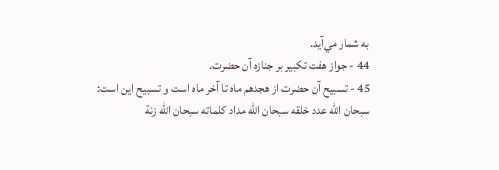به شمار مي‌آيد.
44 - جواز هفت تكبير بر جنازه آن حضرت.
45 - تسبيح آن حضرت از هجدهم ماه تا آخر ماه است و تسبيح اين است:
سبحان الله عدد خلقه سبحان الله مداد كلماته سبحان الله زنة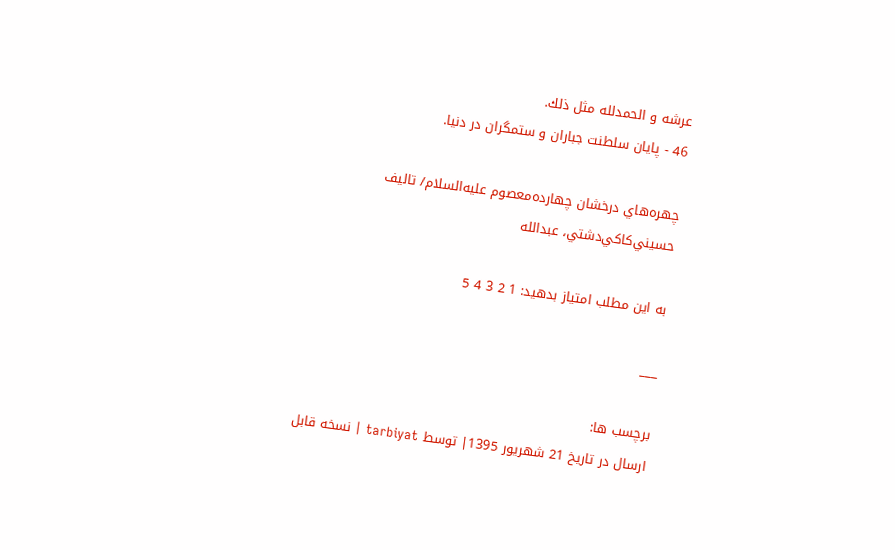عرشه و الحمدلله مثل ذلك.
46 - پايان سلطنت جباران و ستمگران در دنيا.

چهره‌هاي درخشان چهارده‌معصوم عليه‌السلام‌/ تاليف حسيني‌كاكي‌دشتي‌، عبدالله‌

به این مطلب امتیاز بدهید: 1 2 3 4 5

___

برچسب ها:
ارسال در تاريخ 21 شهریور 1395| توسط tarbiyat | نسخه قابل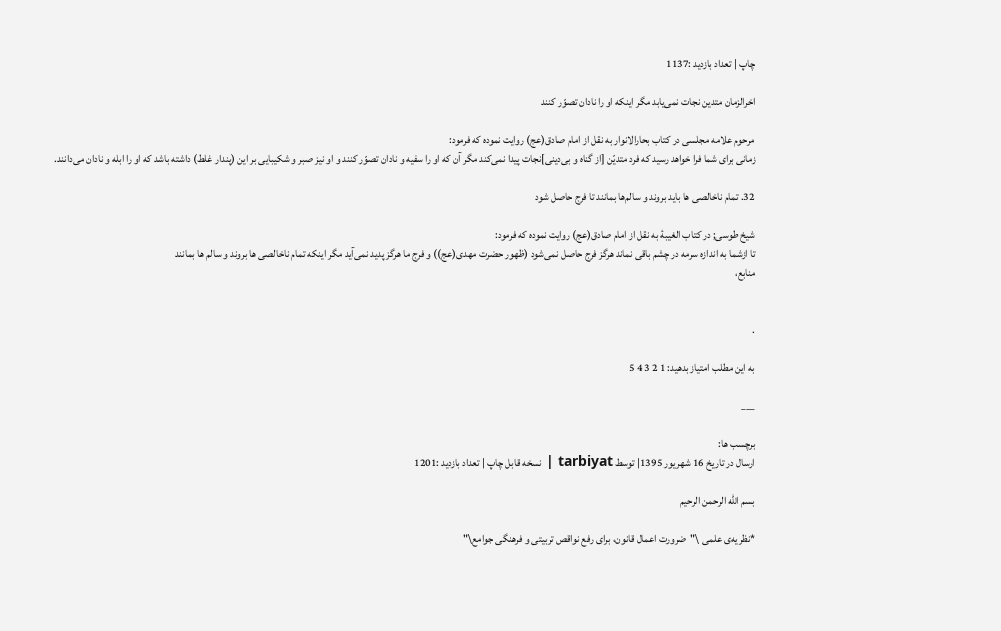چاپ | تعداد بازدید :1137

اخرالزمان متدین نجات نمی‌یابد مگر اینکه او را نادان تصوّر کنند

مرحوم علامه مجلسی در کتاب بحارالانوار به نقل از امام صادق(عج) روایت نموده که فرمود:
زمانی برای شما فرا خواهد رسید که فرد متدیّن [از گناه و بی‌دینی]نجات پیدا نمی‌کند مگر آن که او را سفیه و نادان تصوّر کنند و او نیز صبر و شکیبایی بر این (پندار غلط) داشته باشد که او را ابله و نادان می‌دانند.

32. تمام ناخالصی ها باید بروند و سالم‌ها بمانند تا فرج حاصل شود

شیخ طوسی; در کتاب الغیبۀ به نقل از امام صادق(عج) روایت نموده که فرمود:
تا ازشما به اندازه سرمه در چشم باقی نماند هرگز فرج حاصل نمی‌شود (ظهور حضرت مهدی(عج)) و فرج ما هرگز پدید نمی‌آید مگر اینکه تمام ناخالصی ها بروند و سالم ها بمانند
منابع،


.

به این مطلب امتیاز بدهید: 1 2 3 4 5

___

برچسب ها:
ارسال در تاريخ 16 شهریور 1395| توسط tarbiyat | نسخه قابل چاپ | تعداد بازدید :1201

بسم الله الرحمن الرحیم

*نظریه‌ی علمی \"ضرورت اعمال قانون، برای رفع نواقص تربیتی و فرهنگی جوامع\"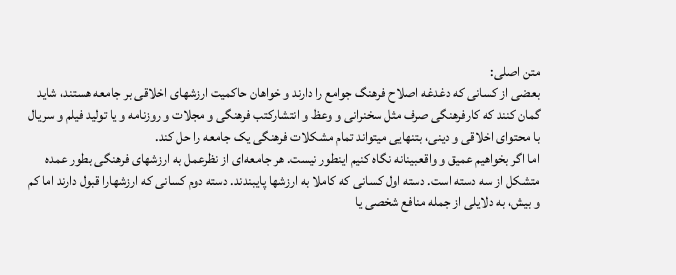متن اصلی:
بعضی از کسانی که دغدغه اصلاح فرهنگ جوامع را دارند و خواهان حاکمیت ارزشهای اخلاقی بر جامعه هستند، شاید گمان کنند که کارفرهنگی صرف مثل سخنرانی و وعظ و انتشارکتب فرهنگی و مجلات و روزنامه و یا تولید فیلم و سریال با محتوای اخلاقی و دینی، بتنهایی میتواند تمام مشکلات فرهنگی یک جامعه را حل کند.
اما اگر بخواهیم عمیق و واقعبینانه نگاه کنیم اینطور نیست. هر جامعه‌ای از نظرعمل به ارزشهای فرهنگی بطور عمده متشکل از سه دسته ‌است. دسته اول کسانی که کاملا به ارزشها پایبندند. دسته دوم کسانی که ارزشهارا قبول دارند اما کم و بیش، به دلایلی از جمله منافع شخصی یا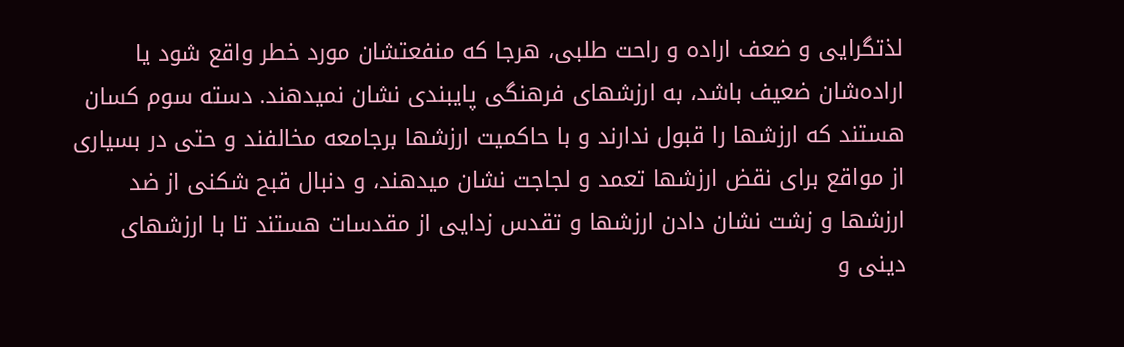لذتگرایی و ضعف اراده و راحت طلبی، هرجا که منفعتشان مورد خطر واقع شود یا اراده‌شان ضعیف باشد، به ارزشهای فرهنگی پایبندی نشان نمیدهند. دسته سوم کسان هستند که ارزشها را قبول ندارند و با حاکمیت ارزشها برجامعه مخالفند و حتی در بسیاری از مواقع برای نقض ارزشها تعمد و لجاجت نشان میدهند، و دنبال قبح شکنی از ضد ارزشها و زشت نشان دادن ارزشها و تقدس زدایی از مقدسات هستند تا با ارزشهای دینی و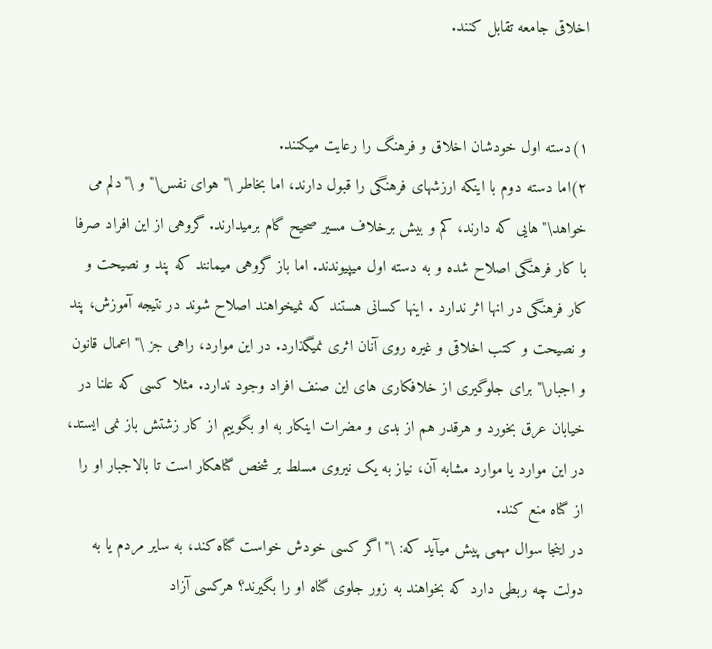اخلاقی جامعه تقابل کنند.


۱)دسته اول خودشان اخلاق و فرهنگ را رعایت میکنند.
۲)اما دسته دوم با اینکه ارزشهای فرهنگی را قبول دارند، اما بخاطر \"هوای نفس\" و \"دلم می خواهد\"هایی که دارند، کم و بیش برخلاف مسیر صحیح گام برمیدارند. گروهی از این افراد صرفا با کار فرهنگی اصلاح شده و به دسته اول میپیوندند. اما باز گروهی میمانند که پند و نصیحت و کار فرهنگی در انها اثر ندارد . اینها کسانی هستند که نمیخواهند اصلاح شوند در نتیجه آموزش، پند و نصیحت و کتب اخلاقی و غیره روی آنان اثری نمیگذارد. در این موارد، راهی جز \"اعمال قانون و اجبار\" برای جلوگیری از خلافکاری های این صنف افراد وجود ندارد. مثلا کسی که علنا در خیابان عرق بخورد و هرقدر هم از بدی و مضرات اینکار به او بگوییم از کار زشتش باز نمی ایستد، در این موارد یا موارد مشابه آن، نیاز به یک نیروی مسلط بر شخص گناهکار است تا بالاجبار او را از گناه منع کند.
در اینجا سوال مهمی پیش میآید که: \"اگر کسی خودش خواست گناه کند، به سایر مردم یا به دولت چه ربطی دارد که بخواهند به زور جلوی گناه او را بگیرند؟ هرکسی آزاد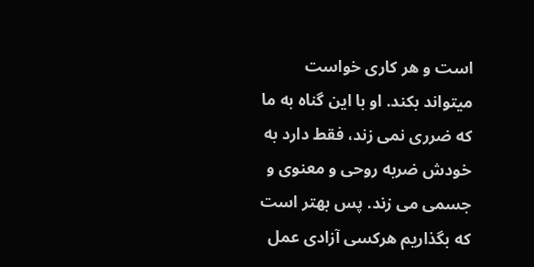است و هر کاری خواست میتواند بکند. او با این گناه به ما که ضرری نمی زند، فقط دارد به خودش ضربه روحی و معنوی و جسمی می زند. پس بهتر است که بگذاریم هرکسی آزادی عمل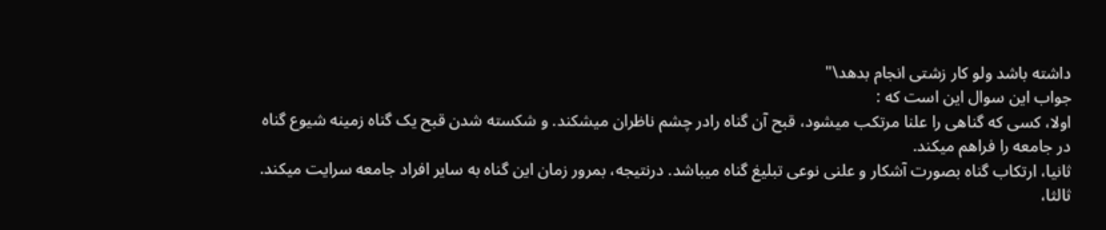داشته باشد ولو کار زشتی انجام بدهد\"
جواب این سوال این است که :
اولا، کسی که گناهی را علنا مرتکب میشود، قبح آن گناه رادر چشم ناظران میشکند. و شکسته شدن قبح یک گناه زمینه شیوع گناه در جامعه را فراهم میکند.
ثانیا، ارتکاب گناه بصورت آشکار و علنی نوعی تبلیغ گناه میباشد. درنتیجه، بمرور زمان این گناه به سایر افراد جامعه سرایت میکند.
ثالثا،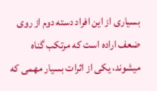بسیاری از این افراد دسته دوم از روی ضعف اراده است که مرتکب گناه میشوند، یکی از اثرات بسیار مهمی که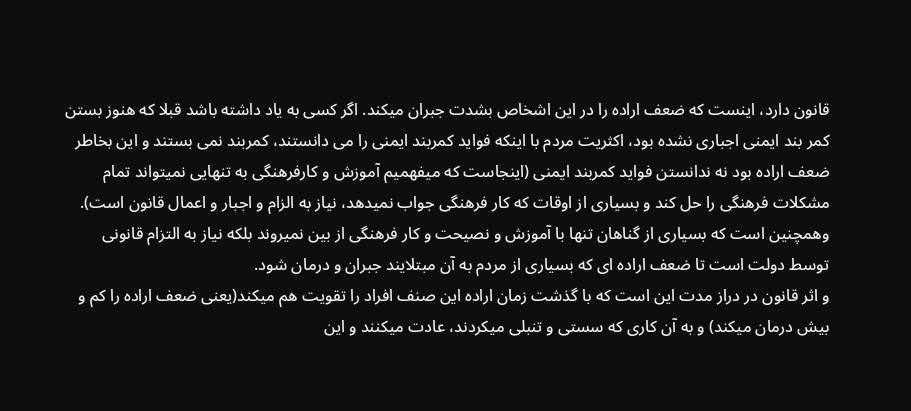قانون دارد، اینست که ضعف اراده را در این اشخاص بشدت جبران میکند. اگر کسی به یاد داشته باشد قبلا که هنوز بستن کمر بند ایمنی اجباری نشده بود، اکثریت مردم با اینکه فواید کمربند ایمنی را می دانستند، کمربند نمی بستند و این بخاطر ضعف اراده بود نه ندانستن فواید کمربند ایمنی (اینجاست که میفهمیم آموزش و کارفرهنگی به تنهایی نمیتواند تمام مشکلات فرهنگی را حل کند و بسیاری از اوقات که کار فرهنگی جواب نمیدهد، نیاز به الزام و اجبار و اعمال قانون است).
وهمچنین است که بسیاری از گناهان تنها با آموزش و نصیحت و کار فرهنگی از بین نمیروند بلکه نیاز به التزام قانونی توسط دولت است تا ضعف اراده ای که بسیاری از مردم به آن مبتلایند جبران و درمان شود.
و اثر قانون در دراز مدت این است که با گذشت زمان اراده این صنف افراد را تقویت هم میکند(یعنی ضعف اراده را کم و بیش درمان میکند) و به آن کاری که سستی و تنبلی میکردند، عادت میکنند و این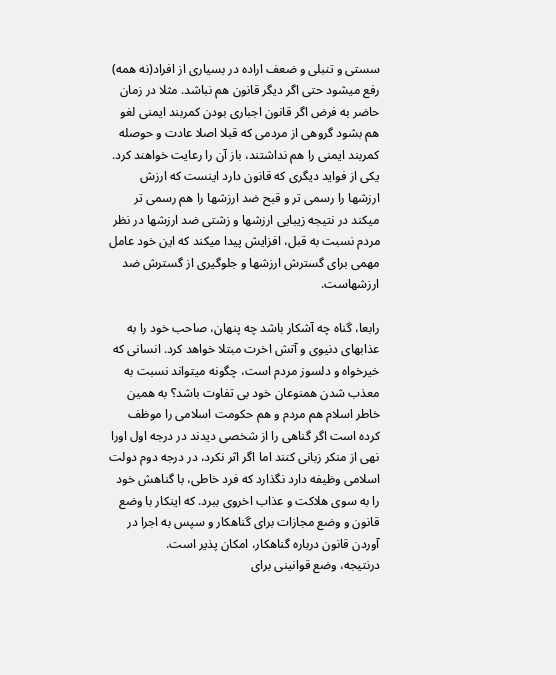سستی و تنبلی و ضعف اراده در بسیاری از افراد(نه همه) رفع میشود حتی اگر دیگر قانون هم نباشد. مثلا در زمان حاضر به فرض اگر قانون اجباری بودن کمربند ایمنی لغو هم بشود گروهی از مردمی که قبلا اصلا عادت و حوصله کمربند ایمنی را هم نداشتند، باز آن را رعایت خواهند کرد.
یکی از فواید دیگری که قانون دارد اینست که ارزش ارزشها را رسمی تر و قبح ضد ارزشها را هم رسمی تر میکند در نتیجه زیبایی ارزشها و زشتی ضد ارزشها در نظر مردم نسبت به قبل، افزایش پیدا میکند که این خود عامل مهمی برای گسترش ارزشها و جلوگیری از گسترش ضد ارزشهاست.

رابعا، گناه چه آشکار باشد چه پنهان، صاحب خود را به عذابهای دنیوی و آتش اخرت مبتلا خواهد کرد. انسانی که خیرخواه و دلسوز مردم است، چگونه میتواند نسبت به معذب شدن همنوعان خود بی تفاوت باشد؟ به همین خاطر اسلام هم مردم و هم حکومت اسلامی را موظف کرده است اگر گناهی را از شخصی دیدند در درجه اول اورا نهی از منکر زبانی کنند اما اگر اثر نکرد، در درجه دوم دولت اسلامی وظیفه دارد نگذارد که فرد خاطی، با گناهش خود را به سوی هلاکت و عذاب اخروی ببرد. که اینکار با وضع قانون و وضع مجازات برای گناهکار و سپس به اجرا در آوردن قانون درباره گناهکار، امکان پذیر است.
درنتیجه، وضع قوانینی برای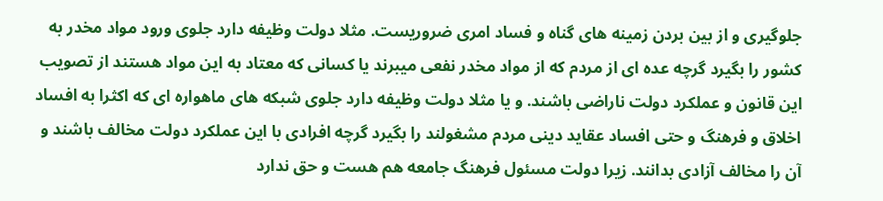جلوگیری و از بین بردن زمینه های گناه و فساد امری ضروریست. مثلا دولت وظیفه دارد جلوی ورود مواد مخدر به کشور را بگیرد گرچه عده ای از مردم که از مواد مخدر نفعی میبرند یا کسانی که معتاد به این مواد هستند از تصویب این قانون و عملکرد دولت ناراضی باشند. و یا مثلا دولت وظیفه دارد جلوی شبکه های ماهواره ای که اکثرا به افساد اخلاق و فرهنگ و حتی افساد عقاید دینی مردم مشغولند را بگیرد گرچه افرادی با این عملکرد دولت مخالف باشند و آن را مخالف آزادی بدانند. زیرا دولت مسئول فرهنگ جامعه هم هست و حق ندارد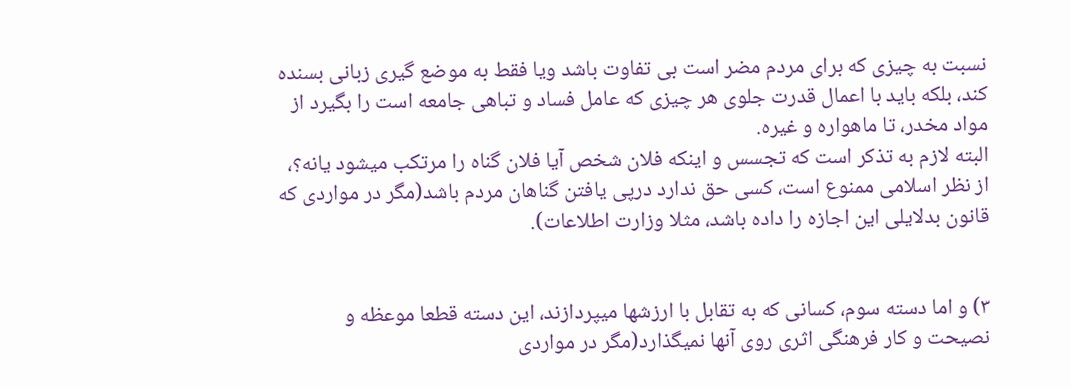نسبت به چیزی که برای مردم مضر است بی تفاوت باشد ویا فقط به موضع گیری زبانی بسنده کند، بلکه باید با اعمال قدرت جلوی هر چیزی که عامل فساد و تباهی جامعه است را بگیرد از مواد مخدر، تا ماهواره و غیره.
البته لازم به تذکر است که تجسس و اینکه فلان شخص آیا فلان گناه را مرتکب میشود یانه؟، از نظر اسلامی ممنوع است، کسی حق ندارد درپی یافتن گناهان مردم باشد(مگر در مواردی که قانون بدلایلی این اجازه را داده باشد، مثلا وزارت اطلاعات).


۳) و اما دسته سوم، کسانی که به تقابل با ارزشها میپردازند، این دسته قطعا موعظه و نصیحت و کار فرهنگی اثری روی آنها نمیگذارد(مگر در مواردی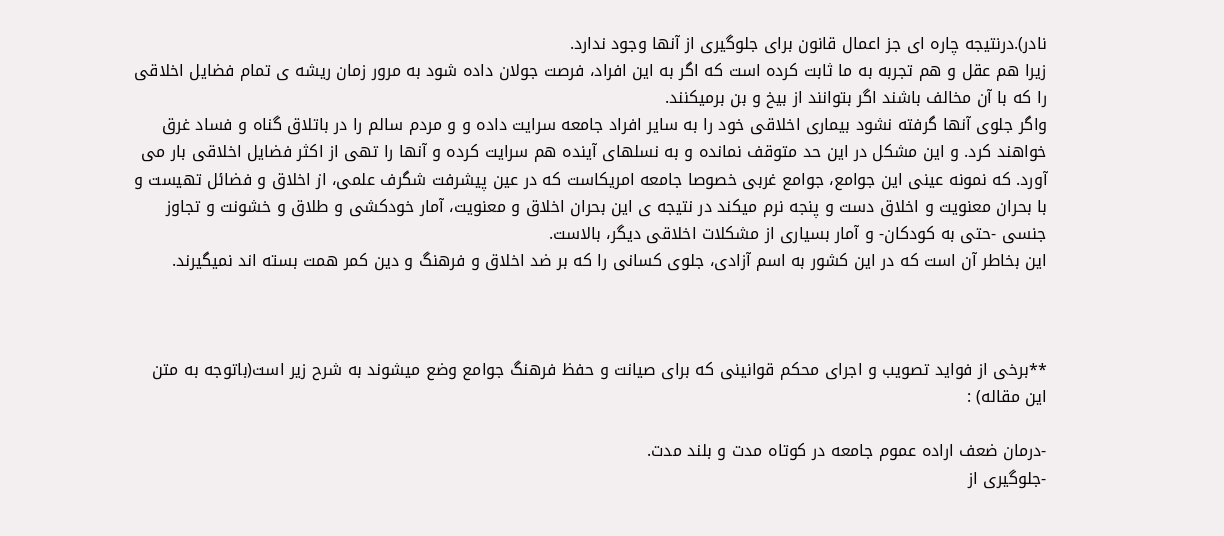نادر).درنتیجه چاره ای جز اعمال قانون برای جلوگیری از آنها وجود ندارد.
زیرا هم عقل و هم تجربه به ما ثابت کرده است که اگر به این افراد، فرصت جولان داده شود به مرور زمان ریشه ی تمام فضایل اخلاقی را که با آن مخالف باشند اگر بتوانند از بیخ و بن برمیکنند.
واگر جلوی آنها گرفته نشود بیماری اخلاقی خود را به سایر افراد جامعه سرایت داده و و مردم سالم را در باتلاق گناه و فساد غرق خواهند کرد. و این مشکل در این حد متوقف نمانده و به نسلهای آینده هم سرایت کرده و آنها را تهی از اکثر فضایل اخلاقی بار می آورد. که نمونه عینی این جوامع، جوامع غربی خصوصا جامعه امریکاست که در عین پیشرفت شگرف علمی، از اخلاق و فضائل تهیست و با بحران معنویت و اخلاق دست و پنجه نرم میکند در نتیجه ی این بحران اخلاق و معنویت، آمار خودکشی و طلاق و خشونت و تجاوز جنسی -حتی به کودکان- و آمار بسیاری از مشکلات اخلاقی دیگر، بالاست.
این بخاطر آن است که در این کشور به اسم آزادی، جلوی کسانی را که بر ضد اخلاق و فرهنگ و دین کمر همت بسته اند نمیگیرند.



**برخی از فواید تصویب و اجرای محکم قوانینی که برای صیانت و حفظ فرهنگ جوامع وضع میشوند به شرح زیر است(باتوجه به متن این مقاله) :

-درمان ضعف اراده عموم جامعه در کوتاه مدت و بلند مدت.
-جلوگیری از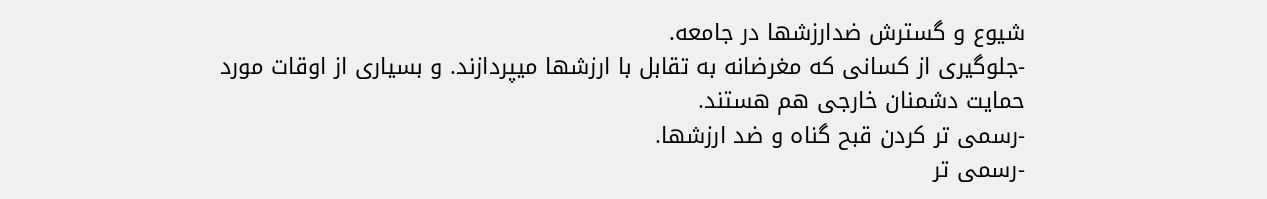شیوع و گسترش ضدارزشها در جامعه.
-جلوگیری از کسانی که مغرضانه به تقابل با ارزشها میپردازند. و بسیاری از اوقات مورد حمایت دشمنان خارجی هم هستند.
-رسمی تر کردن قبح گناه و ضد ارزشها.
-رسمی تر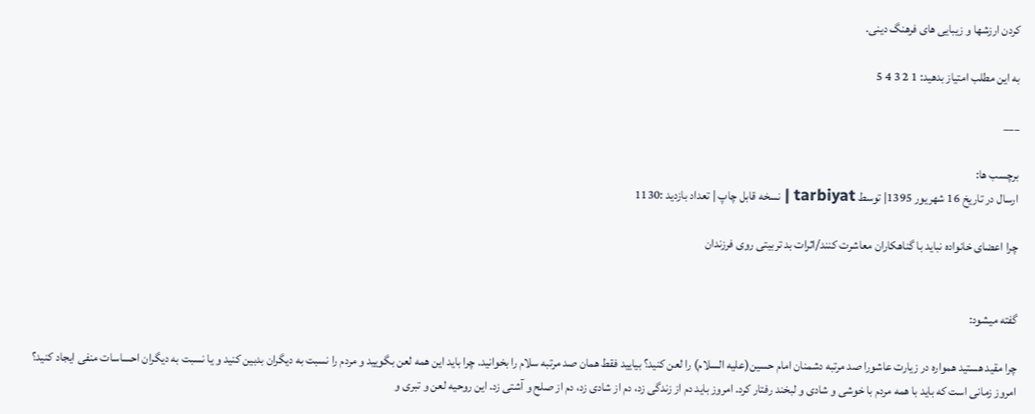کردن ارزشها و زیبایی های فرهنگ دینی.

به این مطلب امتیاز بدهید: 1 2 3 4 5

___

برچسب ها:
ارسال در تاريخ 16 شهریور 1395| توسط tarbiyat | نسخه قابل چاپ | تعداد بازدید :1130

چرا اعضای خانواده نباید با گناهکاران معاشرت کنند/اثرات بد تربیتی روی فرزندان


گفته میشود:

چرا مقيد هستيد همواره در زيارت عاشورا صد مرتبه دشمنان امام حسين(عليه السلام) را لعن كنيد؟ بياييد فقط همان صد مرتبه سلام را بخوانيد. چرا بايد اين همه لعن بگوييد و مردم را نسبت به ديگران بدبين كنيد و يا نسبت به ديگران احساسات منفى ايجاد كنيد؟ امروز زمانى است كه بايد با همه مردم با خوشى و شادى و لبخند رفتار كرد. امروز بايد دم از زندگى زد، دم از شادى زد، دم از صلح و آشتى زد. اين روحيه لعن و تبرى و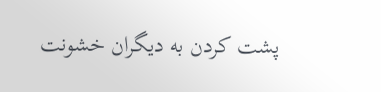پشت كردن به ديگران خشونت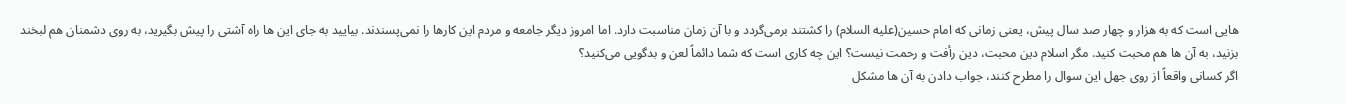هايى است كه به هزار و چهار صد سال پيش، يعنى زمانى كه امام حسين(عليه السلام) را كشتند برمى‌گردد و با آن زمان مناسبت دارد. اما امروز ديگر جامعه و مردم اين كارها را نمى‌پسندند. بياييد به جاى اين ها راه آشتى را پيش بگيريد، به روى دشمنان هم لبخند بزنيد، به آن ها هم محبت كنيد. مگر اسلام دين محبت، دين رأفت و رحمت نيست؟ اين چه كارى است كه شما دائماً لعن و بدگويى مى‌كنيد؟
اگر كسانى واقعاً از روى جهل اين سوال را مطرح كنند، جواب دادن به آن ها مشكل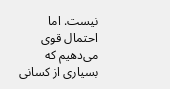نيست. اما احتمال قوى مى‌دهيم كه بسيارى از كسانى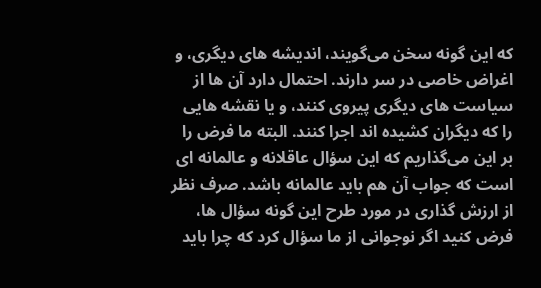كه اين گونه سخن مى‌گويند، انديشه هاى ديگرى، و اغراض خاصى در سر دارند. احتمال دارد آن ها از سياست هاى ديگرى پيروى كنند، و يا نقشه هايى را كه ديگران كشيده اند اجرا كنند. البته ما فرض را بر اين مى‌گذاريم كه اين سؤال عاقلانه و عالمانه اى است كه جواب آن هم بايد عالمانه باشد. صرف نظر از ارزش گذارى در مورد طرح اين گونه سؤال ها، فرض كنيد اگر نوجوانى از ما سؤال كرد كه چرا بايد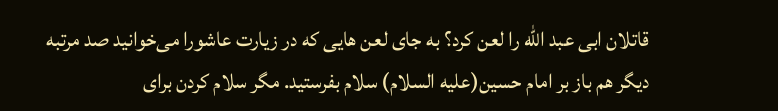قاتلان ابى عبد الله را لعن كرد؟ به جاى لعن هايى كه در زيارت عاشورا مى‌خوانيد صد مرتبه ديگر هم باز بر امام حسين(عليه السلام) سلام بفرستيد. مگر سلام كردن براى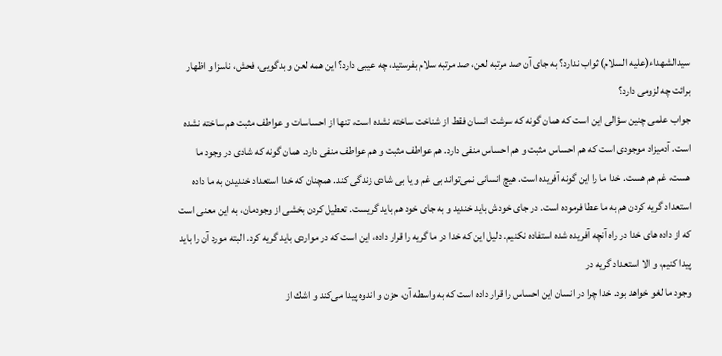سيدالشهداء(عليه السلام) ثواب ندارد؟ به جاى آن صد مرتبه لعن، صد مرتبه سلام بفرستيد، چه عيبى دارد؟ اين همه لعن و بدگويى، فحش، ناسزا و اظهار برائت چه لزومى دارد؟
جواب علمى چنين سؤالى اين است كه همان گونه كه سرشت انسان فقط از شناخت ساخته نشده است، تنها از احساسات و عواطف مثبت هم ساخته نشده است. آدميزاد موجودى است كه هم احساس مثبت و هم احساس منفى دارد. هم عواطف مثبت و هم عواطف منفى دارد. همان گونه كه شادى در وجود ما هست، غم هم هست. خدا ما را اين گونه آفريده است. هيچ انسانى نمى‌تواند بى غم و يا بى شادى زندگى كند. همچنان كه خدا استعداد خنديدن به ما داده استعداد گريه كردن هم به ما عطا فرموده است. در جاى خودش بايد خنديد و به جاى خود هم بايد گريست. تعطيل كردن بخشى از وجودمان، به اين معنى است كه از داده هاى خدا در راه آنچه آفريده شده استفاده نكنيم. دليل اين كه خدا در ما گريه را قرار داده، اين است كه در مواردى بايد گريه كرد. البته مورد آن را بايد پيدا كنيم، و الا استعداد گريه در
وجود ما لغو خواهد بود. خدا چرا در انسان اين احساس را قرار داده است كه به واسطه آن، حزن و اندوه پيدا مى‌كند و اشك از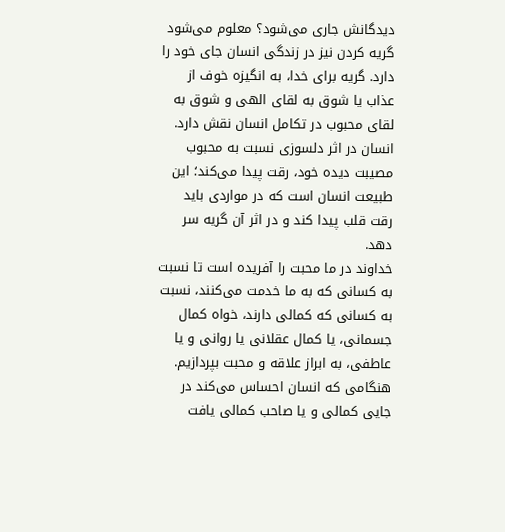ديدگانش جارى مى‌شود؟ معلوم مى‌شود گريه كردن نيز در زندگى انسان جاى خود را دارد. گريه براى خدا، به انگيزه خوف از عذاب يا شوق به لقاى الهى و شوق به لقاى محبوب در تكامل انسان نقش دارد. انسان در اثر دلسوزى نسبت به محبوب مصيبت ديده خود، رقت پيدا مى‌كند؛ اين طبيعت انسان است كه در مواردى بايد رقت قلب پيدا كند و در اثر آن گريه سر دهد.
خداوند در ما محبت را آفريده است تا نسبت به كسانى كه به ما خدمت مى‌كنند، نسبت به كسانى كه كمالى دارند، خواه كمال جسمانى، يا كمال عقلانى يا روانى و يا عاطفى، به ابراز علاقه و محبت بپردازيم. هنگامى كه انسان احساس مى‌كند در جايى كمالى و يا صاحب كمالى يافت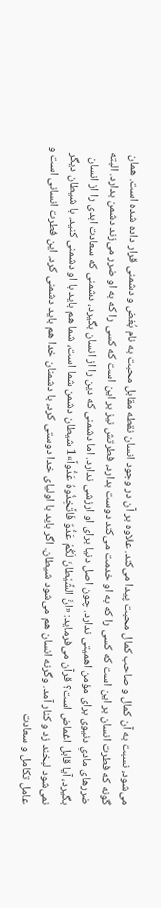مى‌شود، نسبت به آن كمال و صاحب كمال محبت پيدا مى‌كند. علاوه بر آن در وجود انسان نقطه مقابل محبت به نام بُغض و دشمنى قرار داده شده است. همان گونه كه فطرت انسان بر اين است كه كسى را كه به او خدمت مى‌كند دوست بدارد، فطرتش نيز بر اين است كه كسى را كه به او ضرر مى‌زند دشمن بدارد. البته ضررهاى مادىِ دنيوى براى مؤمن اهميتى ندارد. چون اصل دنيا براى او ارزشى ندارد. اما دشمنى كه دين را از انسان بگيرد، دشمنى كه سعادت ابدى را از انسان بگيرد، آيا قابل اغماض است؟ قرآن مى‌فرمايد: «انَّ الشَّيْطانَ لَكُمْ عَدُّوٌ فَاتَّخِذُوهُ عَدُّواً‌»1 شيطان دشمن شما است، شما هم بايد با او دشمنى كنيد. با شيطان ديگر نمى‌شود لبخند زد و كنار آمد. وگرنه انسان هم مى‌شود شيطان. اگر بايد با اولياى خدا دوستى كرد، با دشمنان خدا هم بايد دشمنى كرد. اين فطرت انسانى است و عامل تكامل و سعادت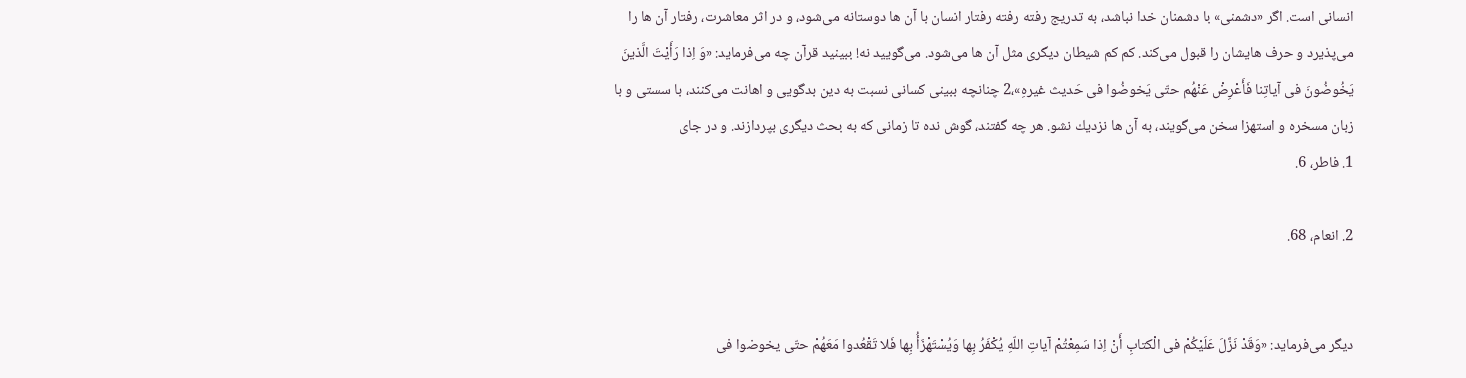انسانى است. اگر «دشمنى‌» با دشمنان خدا نباشد، به تدريج رفته رفته رفتار انسان با آن ها دوستانه مى‌شود، و در اثر معاشرت، رفتار آن ها را مى‌پذيرد و حرف هايشان را قبول مى‌كند. كم كم شيطان ديگرى مثل آن ها مى‌شود. مى‌گوييد نه! ببينيد قرآن چه مى‌فرمايد: «وَ اِذا رَأَيْتَ الَّذينَ يَخُوضُونَ فى آياتِنا فَأَعْرِضْ عَنْهُم حتّى يَخوضُوا فى حَديث غيرهِ‌»،2 چنانچه ببينى كسانى نسبت به دين بدگويى و اهانت مى‌كنند، با سستى و با زبان مسخره و استهزا سخن مى‌گويند، به آن ها نزديك نشو. هر چه گفتند، گوش نده تا زمانى كه به بحث ديگرى بپردازند. و در جاى
1. فاطر، 6.

2. انعام، 68.


ديگر مى‌فرمايد: «وَقَدْ نَزَّلَ عَلَيْكُمْ فى الْكتابِ أَنْ اِذا سَمِعْتُمْ آياتِ اللّهِ يُكْفَرُ بِها وَيُسْتَهْزَأُ بِها فَلا تَقْعُدوا مَعَهُمْ حتّى يخوضوا فى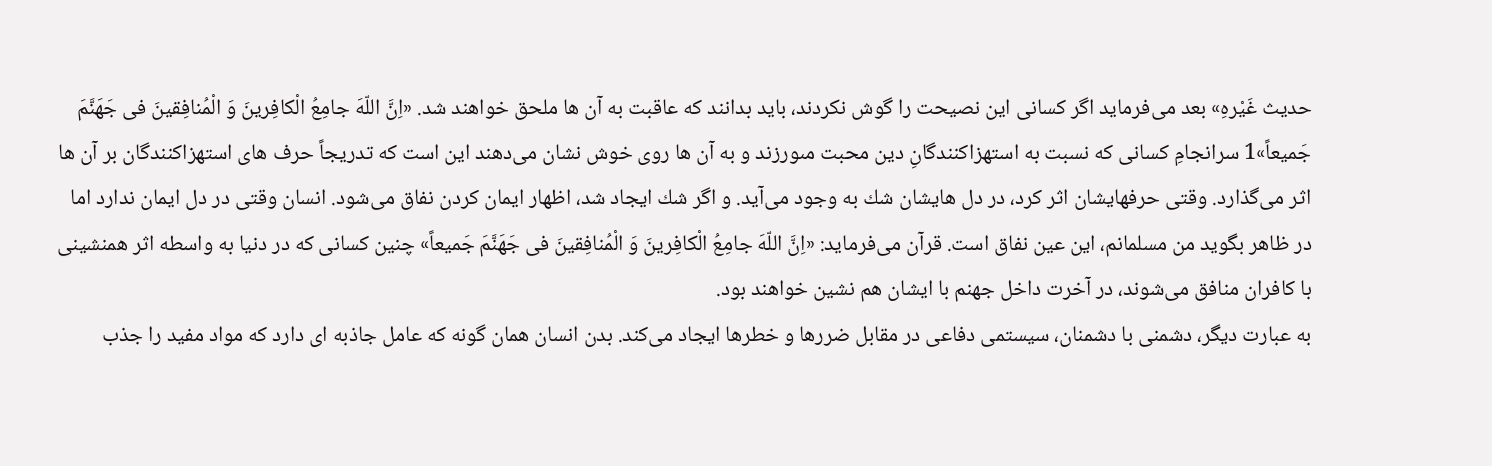حديث غَيْرهِ‌» بعد مى‌فرمايد اگر كسانى اين نصيحت را گوش نكردند، بايد بدانند كه عاقبت به آن ها ملحق خواهند شد. «اِنَّ اللّهَ جامِعُ الْكافِرينَ وَ الْمُنافِقينَ فى جَهَنَّمَ جَميعاً‌»1 سرانجامِ كسانى كه نسبت به استهزاكنندگانِ دين محبت مىورزند و به آن ها روى خوش نشان مى‌دهند اين است كه تدريجاً حرف هاى استهزاكنندگان بر آن ها اثر مى‌گذارد. وقتى حرفهايشان اثر كرد، در دل هايشان شك به وجود مى‌آيد. و اگر شك ايجاد شد، اظهار ايمان كردن نفاق مى‌شود. انسان وقتى در دل ايمان ندارد اما در ظاهر بگويد من مسلمانم، اين عين نفاق است. قرآن مى‌فرمايد: «اِنَّ اللّهَ جامِعُ الْكافِرينَ وَ الْمُنافِقينَ فى جَهَنَّمَ جَميعاً‌» چنين كسانى كه در دنيا به واسطه اثر همنشينى با كافران منافق مى‌شوند، در آخرت داخل جهنم با ايشان هم نشين خواهند بود.
به عبارت ديگر، دشمنى با دشمنان، سيستمى دفاعى در مقابل ضررها و خطرها ايجاد مى‌كند. بدن انسان همان گونه كه عامل جاذبه اى دارد كه مواد مفيد را جذب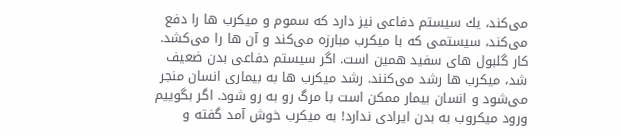مى‌كند، يك سيستم دفاعى نيز دارد كه سموم و ميكرب ها را دفع مى‌كند، سيستمى كه با ميكرب مبارزه مى‌كند و آن ها را مى‌كشد. كار گلبول هاى سفيد همين است. اگر سيستم دفاعى بدن ضعيف شد، ميكرب ها رشد مى‌كنند. رشد ميكرب ها به بيمارى انسان منجر مى‌شود و انسان بيمار ممكن است با مرگ رو به رو شود. اگر بگوييم ورود ميكروب به بدن ايرادى ندارد! به ميكرب خوش آمد گفته و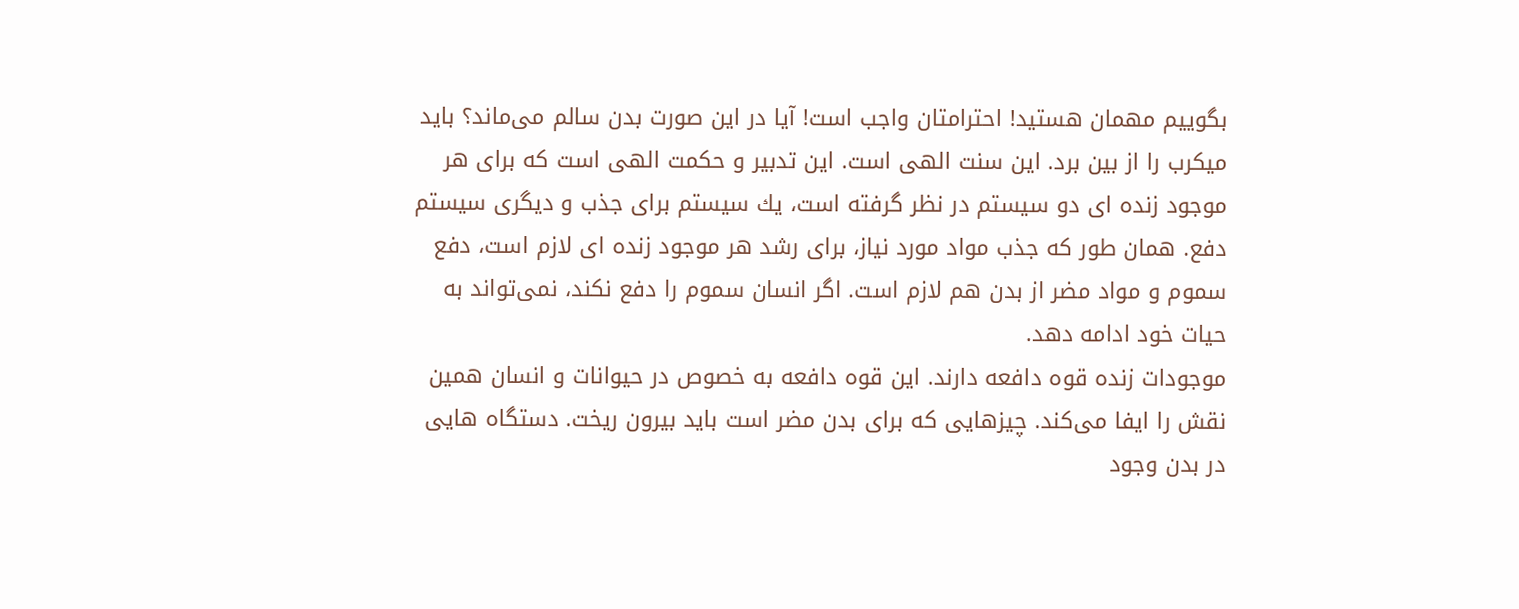بگوييم مهمان هستيد! احترامتان واجب است! آيا در اين صورت بدن سالم مى‌ماند؟ بايد ميكرب را از بين برد. اين سنت الهى است. اين تدبير و حكمت الهى است كه براى هر موجود زنده اى دو سيستم در نظر گرفته است، يك سيستم براى جذب و ديگرى سيستم دفع. همان طور كه جذب مواد مورد نياز، براى رشد هر موجود زنده اى لازم است، دفع سموم و مواد مضر از بدن هم لازم است. اگر انسان سموم را دفع نكند، نمى‌تواند به حيات خود ادامه دهد.
موجودات زنده قوه دافعه دارند. اين قوه دافعه به خصوص در حيوانات و انسان همين نقش را ايفا مى‌كند. چيزهايى كه براى بدن مضر است بايد بيرون ريخت. دستگاه هايى در بدن وجود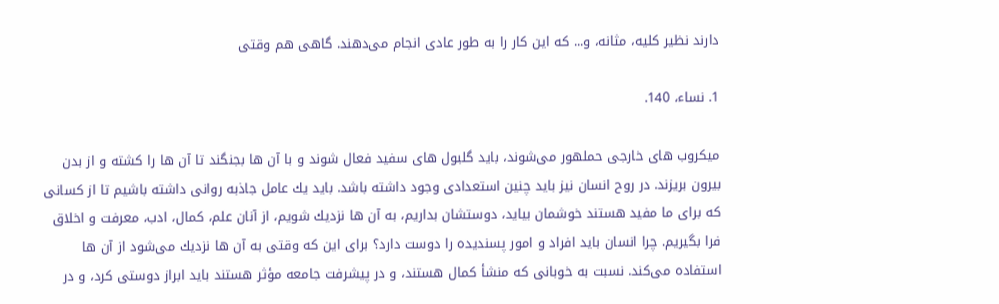دارند نظير كليه، مثانه، و... كه اين كار را به طور عادى انجام مى‌دهند. گاهى هم وقتى

1. نساء، 140.

ميكروب هاى خارجى حملهور مى‌شوند، بايد گلبول هاى سفيد فعال شوند و با آن ها بجنگند تا آن ها را كشته و از بدن بيرون بريزند. در روح انسان نيز بايد چنين استعدادى وجود داشته باشد. بايد يك عامل جاذبه روانى داشته باشيم تا از كسانى كه براى ما مفيد هستند خوشمان بيايد، دوستشان بداريم، به آن ها نزديك شويم، از آنان علم، كمال، ادب، معرفت و اخلاق فرا بگيريم. چرا انسان بايد افراد و امور پسنديده را دوست دارد؟ براى اين كه وقتى به آن ها نزديك مى‌شود از آن ها استفاده مى‌كند. نسبت به خوبانى كه منشأ كمال هستند، و در پيشرفت جامعه مؤثر هستند بايد ابراز دوستى كرد، و در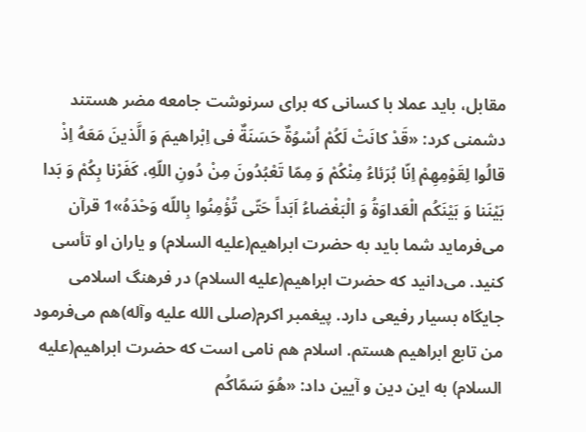مقابل، بايد عملا با كسانى كه براى سرنوشت جامعه مضر هستند دشمنى كرد: «قَدْ كانَتْ لَكُمْ اُسْوُةٌ حَسَنَةٌ فى اِبْراهيمَ وَ الَّذينَ مَعَهُ اِذْ قالُوا لِقَوْمِهِمْ اِنّا بُرَئاءُ مِنْكُمْ وَ مِمّا تَعْبُدُونَ مِنْ دُونِ اللّهِ، كَفَرْنا بِكُمْ وَ بَدا بَيْنَنا وَ بَيْنَكُم الْعَداوَةُ وَ الْبَغْضاءُ اَبَداً حَتّى تُؤْمِنُوا بِاللّه وَحْدَهُ‌»1 قرآن مى‌فرمايد شما بايد به حضرت ابراهيم(عليه السلام) و ياران او تأسى كنيد. مى‌دانيد كه حضرت ابراهيم(عليه السلام) در فرهنگ اسلامى جايگاه بسيار رفيعى دارد. پيغمبر اكرم(صلى الله عليه وآله)هم مى‌فرمود من تابع ابراهيم هستم. اسلام هم نامى است كه حضرت ابراهيم(عليه السلام) به اين دين و آيين داد: «هُوَ سَمّاكُم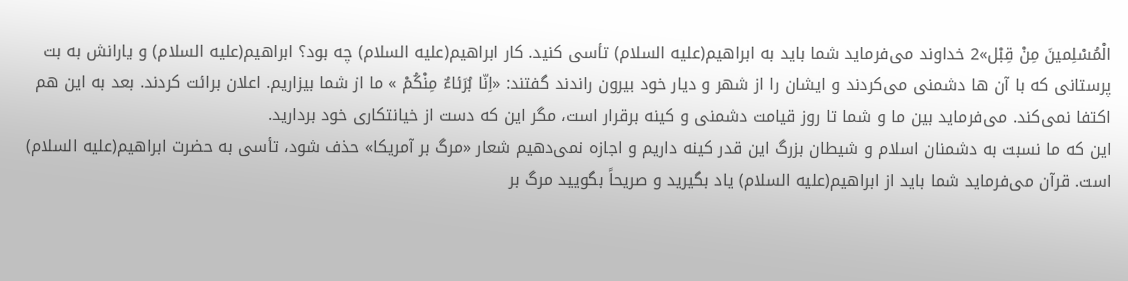الْمُسْلِمينَ مِنْ قِبْل‌»2 خداوند مى‌فرمايد شما بايد به ابراهيم(عليه السلام) تأسى كنيد. كار ابراهيم(عليه السلام) چه بود؟ ابراهيم(عليه السلام) و يارانش به بت پرستانى كه با آن ها دشمنى مى‌كردند و ايشان را از شهر و ديار خود بيرون راندند گفتند: «اِنّا بُرَئاءٌ مِنْكُمْ ‌» ما از شما بيزاريم. اعلان برائت كردند. بعد به اين هم اكتفا نمى‌كند. مى‌فرمايد بين ما و شما تا روز قيامت دشمنى و كينه برقرار است، مگر اين كه دست از خيانتكارى خود برداريد.
اين كه ما نسبت به دشمنان اسلام و شيطان بزرگ اين قدر كينه داريم و اجازه نمى‌دهيم شعار «مرگ بر آمريكا‌» حذف شود، تأسى به حضرت ابراهيم(عليه السلام) است. قرآن مى‌فرمايد شما بايد از ابراهيم(عليه السلام) ياد بگيريد و صريحاً بگوييد مرگ بر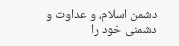دشمن اسلام، و عداوت و دشمنى خود را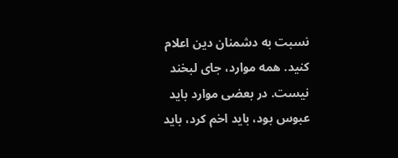نسبت به دشمنان دين اعلام كنيد. همه موارد، جاى لبخند نيست. در بعضى موارد بايد عبوس بود، بايد اخم كرد، بايد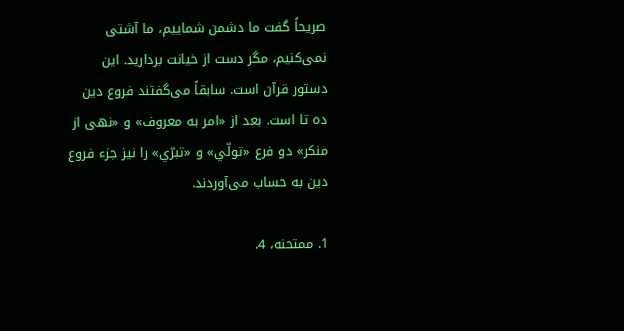صريحاً گفت ما دشمن شماييم، ما آشتى نمى‌كنيم، مگر دست از خيانت برداريد. اين دستور قرآن است. سابقاً مى‌گفتند فروع دين ده تا است. بعد از «امر به معروف‌» و «نهى از منكر‌» دو فرع «تولّي‌» و «تبرّي‌» را نيز جزء فروع دين به حساب مى‌آوردند.

1. ممتحنه، 4.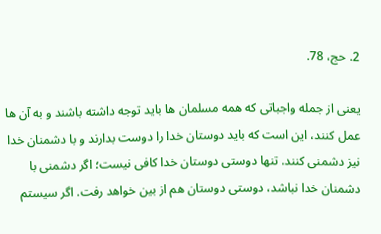2. حج، 78.

يعنى از جمله واجباتى كه همه مسلمان ها بايد توجه داشته باشند و به آن ها عمل كنند، اين است كه بايد دوستان خدا را دوست بدارند و با دشمنان خدا نيز دشمنى كنند. تنها دوستى دوستان خدا كافى نيست؛ اگر دشمنى با دشمنان خدا نباشد، دوستى دوستان هم از بين خواهد رفت. اگر سيستم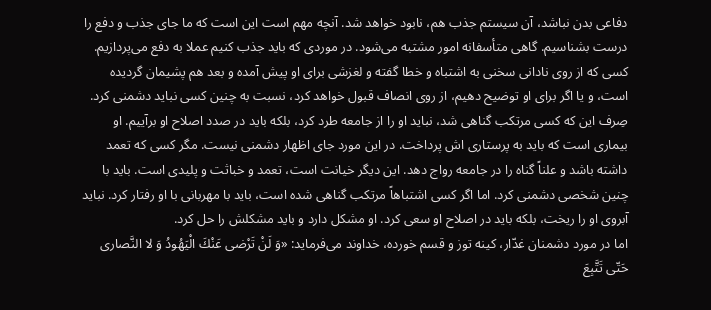دفاعى بدن نباشد، آن سيستم جذب هم، نابود خواهد شد. آنچه مهم است اين است كه ما جاى جذب و دفع را درست بشناسيم. گاهى متأسفانه امور مشتبه مى‌شود. در موردى كه بايد جذب كنيم عملا به دفع مى‌پردازيم. كسى كه از روى نادانى سخنى به اشتباه و خطا گفته و لغزشى براى او پيش آمده و بعد هم پشيمان گرديده است، و يا اگر براى او توضيح دهيم، از روى انصاف قبول خواهد كرد، نسبت به چنين كسى نبايد دشمنى كرد. صِرف اين كه كسى مرتكب گناهى شد، نبايد او را از جامعه طرد كرد، بلكه بايد در صدد اصلاح او برآييم. او بيمارى است كه بايد به پرستارى اش پرداخت. در اين مورد جاى اظهار دشمنى نيست. مگر كسى كه تعمد داشته باشد و علناً گناه را در جامعه رواج دهد. اين ديگر خيانت است، تعمد و خباثت و پليدى است. بايد با چنين شخصى دشمنى كرد. اما اگر كسى اشتباهاً مرتكب گناهى شده است، بايد با مهربانى با او رفتار كرد. نبايد آبروى او را ريخت، بلكه بايد در اصلاح او سعى كرد. او مشكل دارد و بايد مشكلش را حل كرد.
اما در مورد دشمنان غدّار، كينه توز و قسم خورده، خداوند مى‌فرمايد: «وَ لَنْ تَرْضى عَنْكَ الْيَهُودُ وَ لا النَّصارى حَتّى تَتَّبِعَ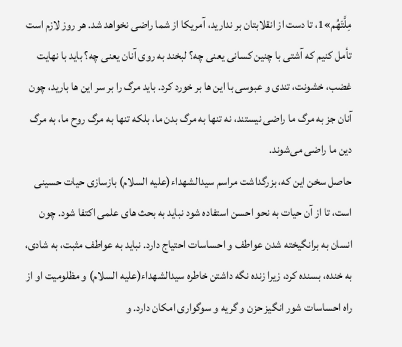مِلَّتَهُم‌»1، تا دست از انقلابتان بر نداريد، آمريكا از شما راضى نخواهد شد. هر روز لازم است تأمل كنيم كه آشتى با چنين كسانى يعنى چه؟ لبخند به روى آنان يعنى چه؟ بايد با نهايت غضب، خشونت، تندى و عبوسى با اين ها بر خورد كرد. بايد مرگ را بر سر اين ها باريد، چون آنان جز به مرگ ما راضى نيستند، نه تنها به مرگ بدن ما، بلكه تنها به مرگ روح ما، به مرگ دين ما راضى مى‌شوند.
حاصل سخن اين كه، بزرگداشت مراسم سيدالشهداء(عليه السلام) بازسازى حيات حسينى است، تا از آن حيات به نحو احسن استفاده شود نبايد به بحث هاى علمى اكتفا شود. چون انسان به برانگيخته شدن عواطف و احساسات احتياج دارد. نبايد به عواطف مثبت، به شادى، به خنده، بسنده كرد، زيرا زنده نگه داشتن خاطره سيدالشهداء(عليه السلام) و مظلوميت او از راه احساسات شور انگيز حزن و گريه و سوگوارى امكان دارد. و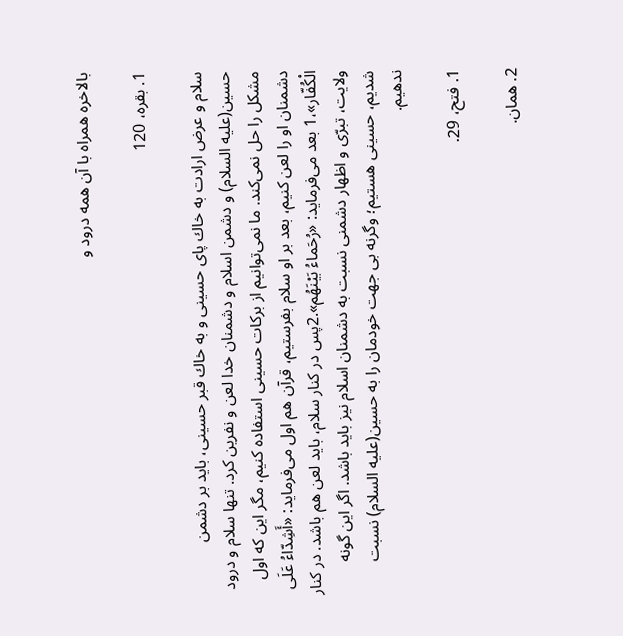بالاخره همراه با آن همه درود و

1. بقره، 120

سلام و عرض ارادت به خاك پاى حسينى و به خاك قبر حسينى، بايد بر دشمن حسين(عليه السلام) و دشمن اسلام و دشمنان خدا لعن و نفرين كرد. تنها سلام و درود مشكل را حل نمى‌كند. ما نمى‌توانيم از بركات حسينى استفاده كنيم، مگر اين كه اول دشمنان او را لعن كنيم، بعد بر او سلام بفرستيم، قرآن هم اول مى‌فرمايد: «أَشِدّاءُ عَلَى الْكُفّار‌»،1 بعد مى‌فرمايد: «رُحَماءُ بَيْنَهُم‌».2پس در كنار سلام، بايد لعن هم باشد. در كنار ولايت، تبرّى و اظهار دشمنى نسبت به دشمنان اسلام نيز بايد باشد. اگر اين گونه شديم، حسينى هستيم؛ وگرنه بى جهت خودمان را به حسين(عليه السلام) نسبت ندهيم.

1. فتح، 29.

2. همان.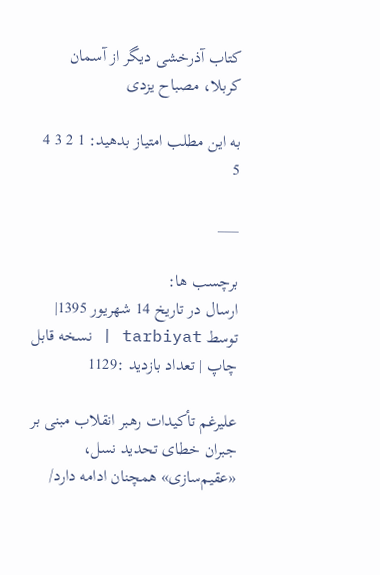کتاب آذرخشی دیگر از آسمان کربلا، مصباح یزدی

به این مطلب امتیاز بدهید: 1 2 3 4 5

___

برچسب ها:
ارسال در تاريخ 14 شهریور 1395| توسط tarbiyat | نسخه قابل چاپ | تعداد بازدید :1129

علیرغم تأکیدات رهبر انقلاب مبنی بر جبران خطای تحدید نسل، «عقیم‌سازی» همچنان ادامه دارد/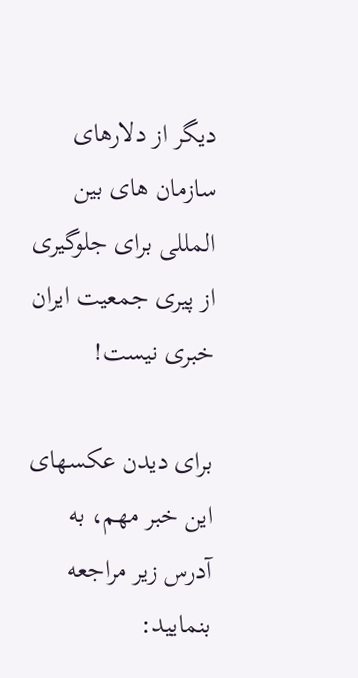دیگر از دلارهای سازمان های بین المللی برای جلوگیری از پیری جمعیت ایران خبری نیست!

برای دیدن عکسهای این خبر مهم، به آدرس زیر مراجعه بنمایید: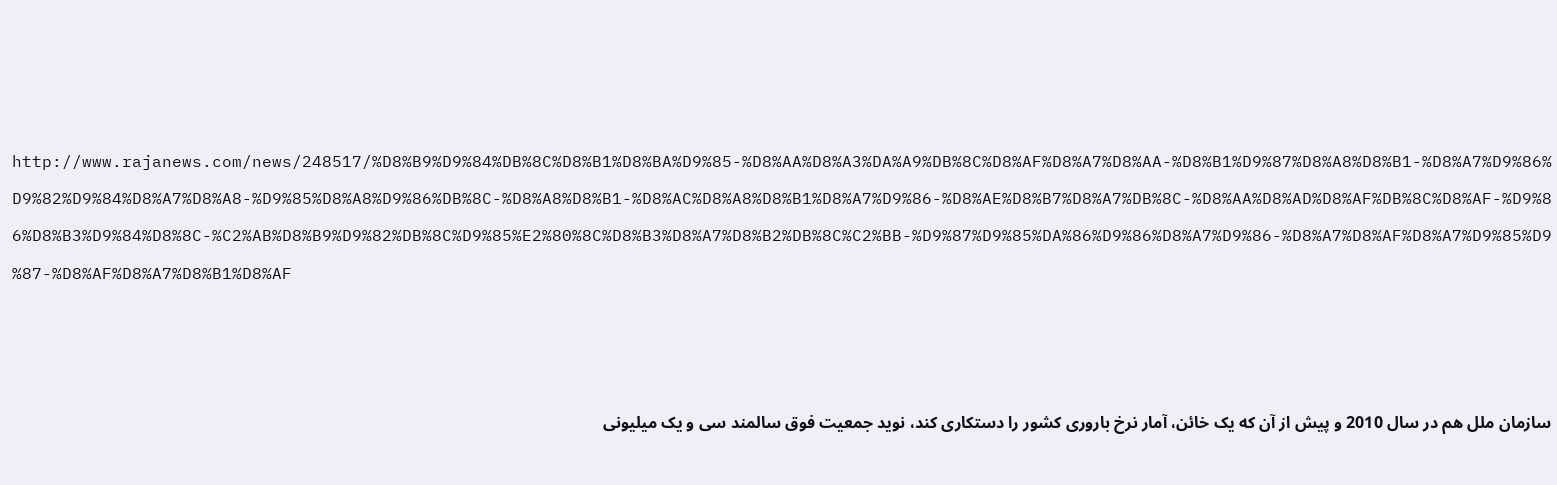http://www.rajanews.com/news/248517/%D8%B9%D9%84%DB%8C%D8%B1%D8%BA%D9%85-%D8%AA%D8%A3%DA%A9%DB%8C%D8%AF%D8%A7%D8%AA-%D8%B1%D9%87%D8%A8%D8%B1-%D8%A7%D9%86%D9%82%D9%84%D8%A7%D8%A8-%D9%85%D8%A8%D9%86%DB%8C-%D8%A8%D8%B1-%D8%AC%D8%A8%D8%B1%D8%A7%D9%86-%D8%AE%D8%B7%D8%A7%DB%8C-%D8%AA%D8%AD%D8%AF%DB%8C%D8%AF-%D9%86%D8%B3%D9%84%D8%8C-%C2%AB%D8%B9%D9%82%DB%8C%D9%85%E2%80%8C%D8%B3%D8%A7%D8%B2%DB%8C%C2%BB-%D9%87%D9%85%DA%86%D9%86%D8%A7%D9%86-%D8%A7%D8%AF%D8%A7%D9%85%D9%87-%D8%AF%D8%A7%D8%B1%D8%AF



سازمان ملل هم در سال 2010 و پیش از آن که یک خائن، آمار نرخ باروری کشور را دستکاری کند، نوید جمعیت فوق سالمند سی و یک میلیونی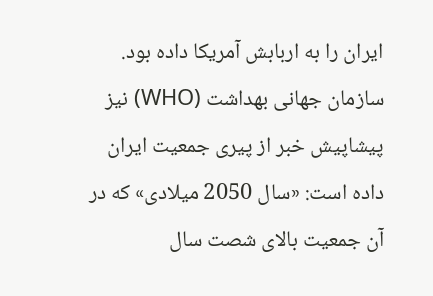ایران را به اربابش آمریکا داده بود. سازمان جهانی بهداشت (WHO) نیز پیشاپیش خبر از پیری جمعیت ایران داده است: «سال 2050 میلادی» که در آن جمعیت بالای شصت سال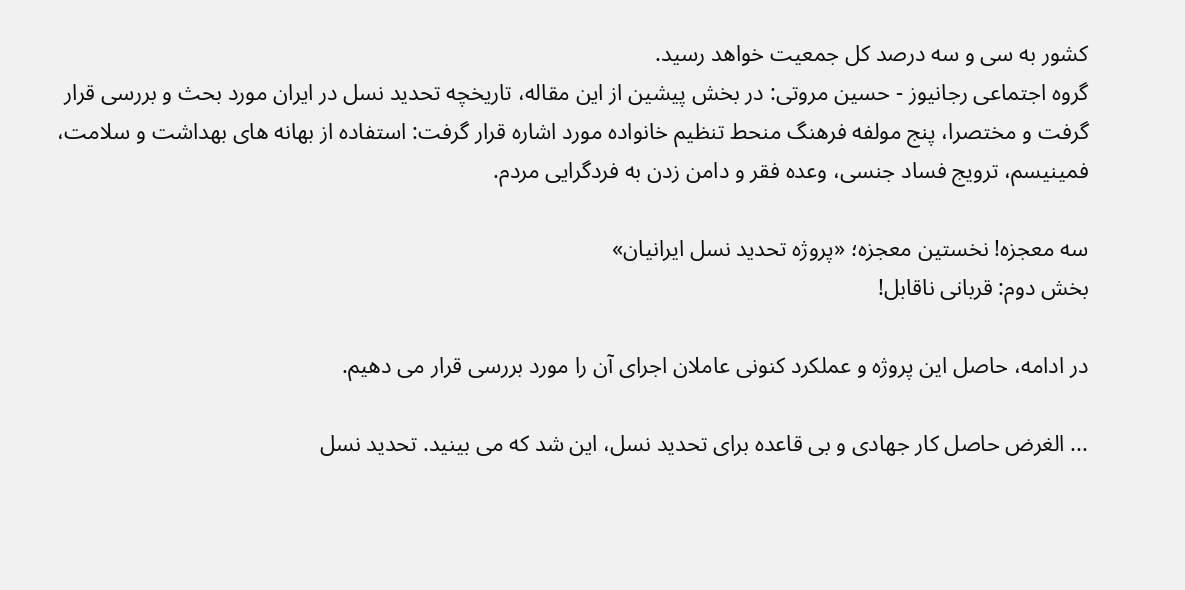کشور به سی و سه درصد کل جمعیت خواهد رسید.
گروه اجتماعی رجانیوز - حسین مروتی: در بخش پیشین از این مقاله، تاریخچه تحدید نسل در ایران مورد بحث و بررسی قرار گرفت و مختصرا، پنج مولفه فرهنگ منحط تنظیم خانواده مورد اشاره قرار گرفت: استفاده از بهانه های بهداشت و سلامت، فمینیسم، ترویج فساد جنسی، وعده فقر و دامن زدن به فردگرایی مردم.

سه معجزه! نخستین معجزه؛ «پروژه تحدید نسل ایرانیان»
بخش دوم: قربانی ناقابل!

در ادامه، حاصل این پروژه و عملکرد کنونی عاملان اجرای آن را مورد بررسی قرار می دهیم.

... الغرض حاصل کار جهادی و بی قاعده برای تحدید نسل، این شد که می بینید. تحدید نسل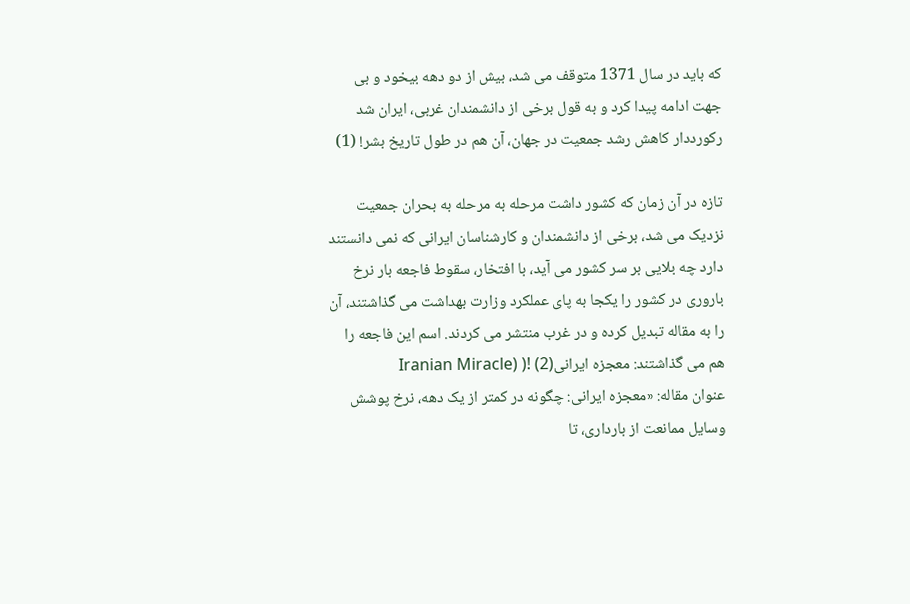که باید در سال 1371 متوقف می شد، بیش از دو دهه بیخود و بی جهت ادامه پیدا کرد و به قول برخی از دانشمندان غربی، ایران شد رکورددار کاهش رشد جمعیت در جهان، آن هم در طول تاریخ بشر! (1)

تازه در آن زمان که کشور داشت مرحله به مرحله به بحران جمعیت نزدیک می شد، برخی از دانشمندان و کارشناسان ایرانی که نمی دانستند دارد چه بلایی بر سر کشور می آید، با افتخار، سقوط فاجعه بار نرخ باروری در کشور را یکجا به پای عملکرد وزارت بهداشت می گذاشتند، آن را به مقاله تبدیل کرده و در غرب منتشر می کردند. اسم این فاجعه را هم می گذاشتند: معجزه ایرانیIranian Miracle) )! (2)
عنوان مقاله: «معجزه ایرانی: چگونه در کمتر از یک دهه، نرخ پوشش وسایل ممانعت از بارداری، تا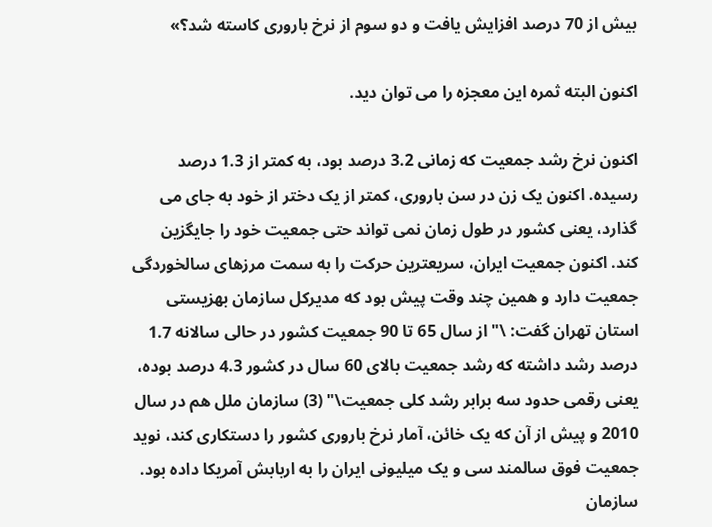بیش از 70 درصد افزایش یافت و دو سوم از نرخ باروری کاسته شد؟»

اکنون البته ثمره این معجزه را می توان دید.

اکنون نرخ رشد جمعیت که زمانی 3.2 درصد بود، به کمتر از 1.3 درصد رسیده. اکنون یک زن در سن باروری، کمتر از یک دختر از خود به جای می گذارد، یعنی کشور در طول زمان نمی تواند حتی جمعیت خود را جایگزین کند. اکنون جمعیت ایران، سریعترین حرکت را به سمت مرزهای سالخوردگی جمعیت دارد و همین چند وقت پیش بود که مدیرکل سازمان بهزیستی استان تهران گفت: \"از سال 65 تا 90 جمعیت کشور در حالی سالانه 1.7 درصد رشد داشته که رشد جمعیت بالای 60 سال در کشور 4.3 درصد بوده، یعنی رقمی حدود سه برابر رشد کلی جمعیت\" (3) سازمان ملل هم در سال 2010 و پیش از آن که یک خائن، آمار نرخ باروری کشور را دستکاری کند، نوید جمعیت فوق سالمند سی و یک میلیونی ایران را به اربابش آمریکا داده بود. سازمان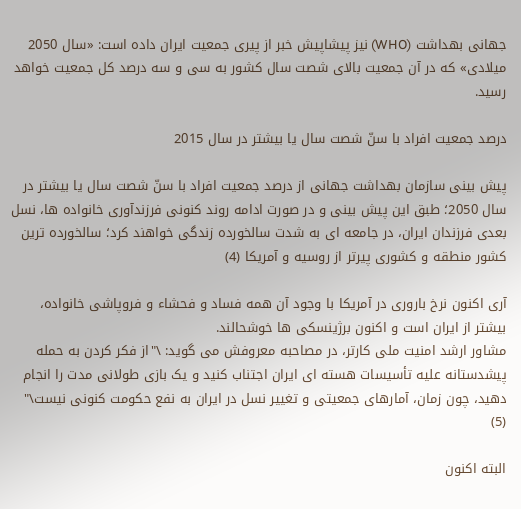جهانی بهداشت (WHO) نیز پیشاپیش خبر از پیری جمعیت ایران داده است: «سال 2050 میلادی» که در آن جمعیت بالای شصت سال کشور به سی و سه درصد کل جمعیت خواهد رسید.

درصد جمعیت افراد با سنّ شصت سال یا بیشتر در سال 2015

پیش بینی سازمان بهداشت جهانی از درصد جمعیت افراد با سنّ شصت سال یا بیشتر در سال 2050؛ طبق این پیش بینی و در صورت ادامه روند کنونی فرزندآوری خانواده ها، نسل بعدی فرزندان ایران، در جامعه ای به شدت سالخورده زندگی خواهند کرد؛ سالخورده ترین کشور منطقه و کشوری پیرتر از روسیه و آمریکا (4)

آری اکنون نرخ باروری در آمریکا با وجود آن همه فساد و فحشاء و فروپاشی خانواده، بیشتر از ایران است و اکنون برژینسکی ها خوشحالند.
مشاور ارشد امنیت ملی کارتر، در مصاحبه معروفش می گوید: \"از فکر کردن به حمله‌ پیشدستانه علیه تأسیسات هسته ای ایران اجتناب کنید و یک بازی طولانی مدت را انجام دهید، چون زمان، آمارهای جمعیتی و تغییر نسل در ایران به نفع حکومت کنونی نیست\" (5)

البته اکنون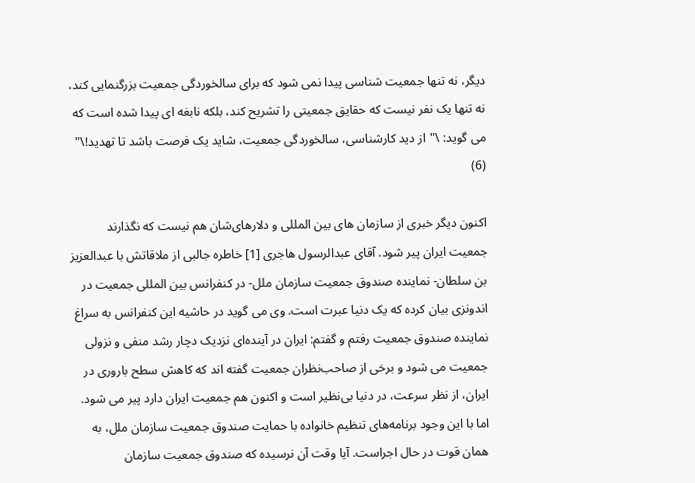دیگر، نه تنها جمعیت شناسی پیدا نمی شود که برای سالخوردگی جمعیت بزرگنمایی کند، نه تنها یک نفر نیست که حقایق جمعیتی را تشریح کند، بلکه نابغه ای پیدا شده است که می گوید: \"از دید کارشناسی، سالخوردگی جمعیت، شاید یک فرصت باشد تا تهدید!\" (6)

اکنون دیگر خبری از سازمان های بین المللی و دلارهای‌شان هم نیست که نگذارند جمعیت ایران پیر شود. آقای عبدالرسول هاجری [1] خاطره جالبی از ملاقاتش با عبدالعزیز بن سلطان- نماینده صندوق جمعیت سازمان ملل- در کنفرانس بین المللی جمعیت در اندونزی بیان کرده که یک دنیا عبرت است. وی می گوید در حاشیه این کنفرانس به سراغ نماینده صندوق جمعیت رفتم و گفتم: ایران در آینده‌ای نزدیک دچار رشد منفی و نزولی جمعیت می شود و برخی از صاحب‌نظران جمعیت گفته اند که کاهش سطح باروری در ایران، از نظر سرعت، در دنیا بی‌نظیر است و اکنون هم‌ جمعیت ایران دارد پیر می شود. اما با این وجود برنامه‌های تنظیم خانواده با حمایت صندوق جمعیت سازمان ملل، به همان قوت در حال اجراست. آیا وقت آن نرسیده که صندوق جمعیت سازمان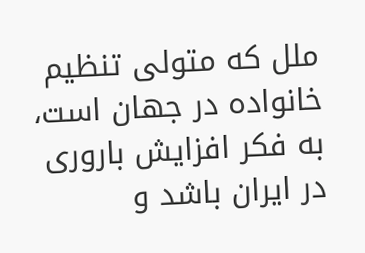ملل که متولی تنظیم خانواده در جهان است، به فکر افزایش باروری در ایران باشد و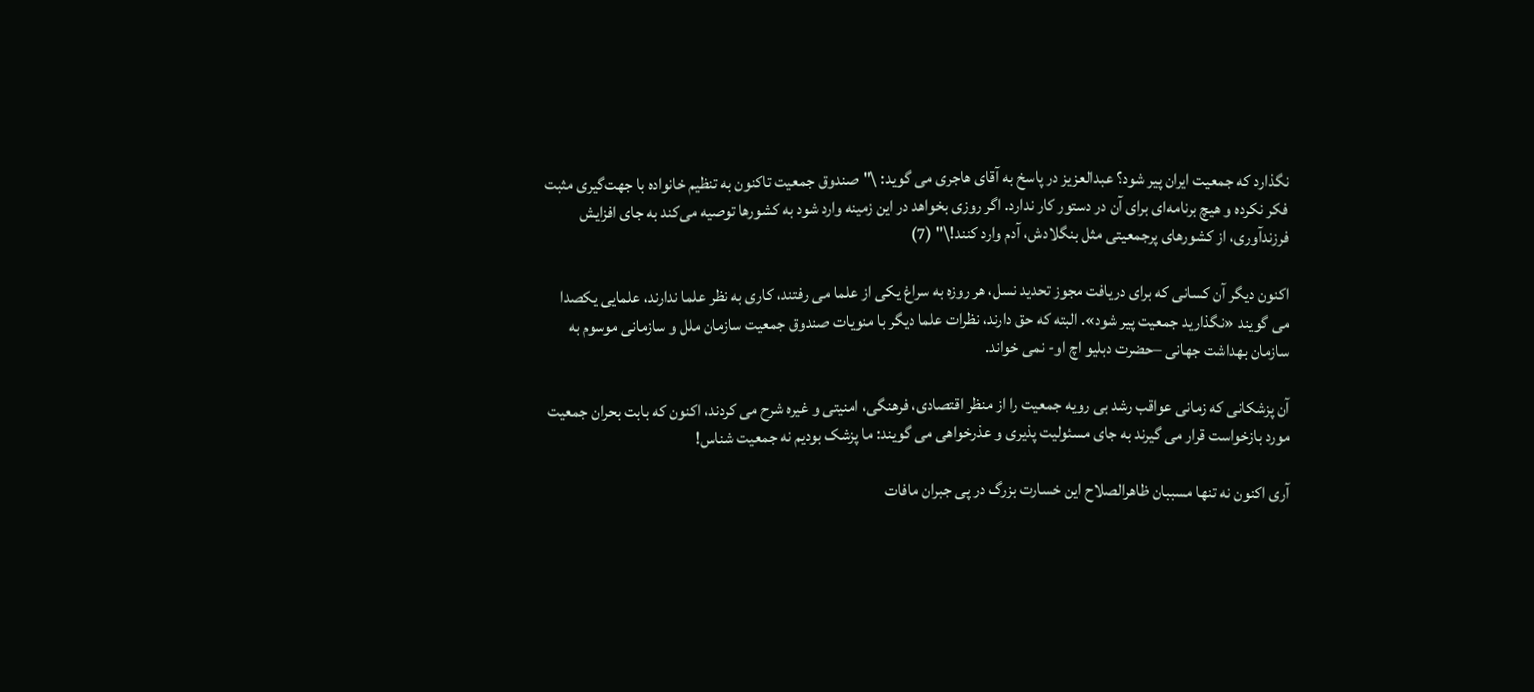نگذارد که جمعیت ایران پیر شود؟ عبدالعزیز در پاسخ به آقای هاجری می گوید: \"صندوق جمعیت تاکنون به تنظیم خانواده با جهت‌گیری مثبت فکر نکرده و هیچ برنامه‌ای برای آن در دستور کار ندارد. اگر روزی بخواهد در این زمینه وارد شود به کشورها توصیه می‌کند به جای افزایش فرزندآوری، از کشورهای پرجمعیتی مثل بنگلادش، آدم وارد کنند!\" (7)

اکنون دیگر آن کسانی که برای دریافت مجوز تحدید نسل، هر روزه به سراغ یکی از علما می رفتند، کاری به نظر علما ندارند، علمایی یکصدا می گویند «نگذارید جمعیت پیر شود». البته که حق دارند، نظرات علما دیگر با منویات صندوق جمعیت سازمان ملل و سازمانی موسوم به سازمان بهداشت جهانی –حضرت دبلیو اچ او- نمی خواند.

آن پزشکانی که زمانی عواقب رشد بی رویه جمعیت را از منظر اقتصادی، فرهنگی، امنیتی و غیره شرح می کردند، اکنون که بابت بحران جمعیت مورد بازخواست قرار می گیرند به جای مسئولیت پذیری و عذرخواهی می گویند: ما پزشک بودیم نه جمعیت شناس!

آری اکنون نه تنها مسببان ظاهرالصلاح این خسارت بزرگ در پی جبران مافات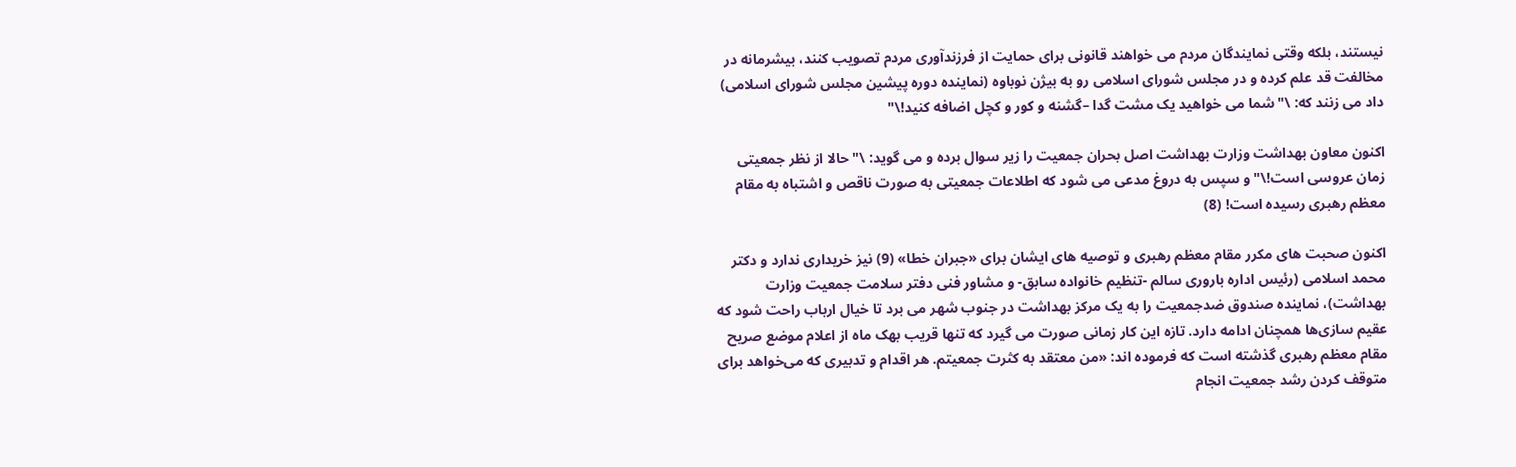نیستند، بلکه وقتی نمایندگان مردم می خواهند قانونی برای حمایت از فرزندآوری مردم تصویب کنند، بیشرمانه در مخالفت قد علم کرده و در مجلس شورای اسلامی رو به بیژن نوباوه (نماینده دوره پیشین مجلس شورای اسلامی) داد می زنند که: \"شما می خواهید یک مشت گدا –گشنه و کور و کچل اضافه کنید!\"

اکنون معاون بهداشت وزارت بهداشت اصل بحران جمعیت را زیر سوال برده و می گوید: \"حالا از نظر جمعیتی زمان عروسی است!\" و سپس به دروغ مدعی می شود که اطلاعات جمعیتی به صورت ناقص و اشتباه به مقام معظم رهبری رسیده است! (8)

اکنون صحبت های مکرر مقام معظم رهبری و توصیه های ایشان برای «جبران خطا» (9) نیز خریداری ندارد و دکتر محمد اسلامی (رئیس اداره باروری سالم -تنظیم خانواده سابق- و مشاور فنی دفتر سلامت جمعیت وزارت بهداشت)، نماینده صندوق ضدجمعیت را به یک مرکز بهداشت در جنوب شهر می برد تا خیال ارباب راحت شود که عقیم سازی‌ها همچنان ادامه دارد. تازه این کار زمانی صورت می گیرد که تنها قریب بهک ماه از اعلام موضع صریح مقام معظم رهبری گذشته است که فرموده اند: «من معتقد به کثرت جمعیتم. هر اقدام و تدبیری که می‌خواهد برای متوقف کردن رشد جمعیت انجام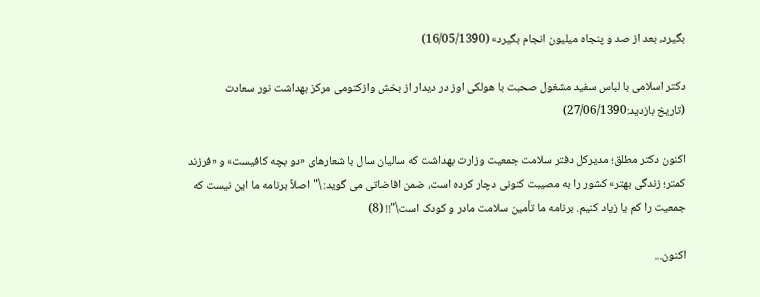بگیرد، بعد از صد و پنجاه میلیون انجام بگیرد» (16/05/1390)

دکتر اسلامی با لباس سفید مشغول صحبت با هولکی اوز در دیدار از بخش وازکتومی مرکز بهداشت نور سعادت
(تاریخ بازدید:27/06/1390)

اکنون دکتر مطلق؛ مديرکل دفتر سلامت جمعيت وزارت بهداشت که سالیان سال با شعارهای «دو بچه کافیست» و «فرزند کمتر؛ زندگی بهتر» کشور را به مصیبت کنونی دچار کرده است، ضمن افاضاتی می گوید: \"اصلاً برنامه ما این نيست که جمعيت را کم یا زیاد کنيم. برنامه ما تأمين سلامت مادر و کودک است\"!! (8)

اکنون...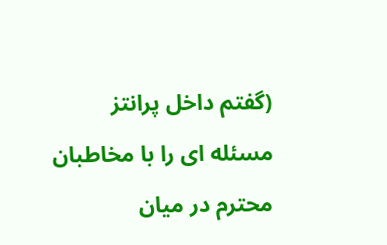(گفتم داخل پرانتز مسئله ای را با مخاطبان محترم در میان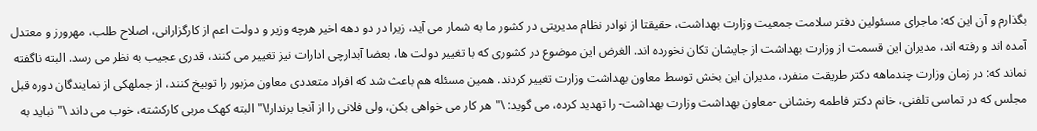بگذارم و آن این که: ماجرای مسئولین دفتر سلامت جمعیت وزارت بهداشت، حقیقتا از نوادر نظام مدیریتی در کشور ما به شمار می آید، زیرا در دو دهه اخیر هرچه وزیر و دولت اعم از کارگزارانی، اصلاح طلب، مهرورز و معتدل آمده اند و رفته اند، مدیران این قسمت از وزارت بهداشت از جایشان تکان نخورده اند. الغرض این موضوع در کشوری که با تغییر دولت ها، بعضا آبدارچی ادارات نیز تغییر می کنند، قدری عجیب به نظر می رسد. البته ناگفته نماند که: در زمان وزارت چندماهه دکتر طریقت منفرد، مدیران این بخش توسط معاون بهداشت وزارت تغییر کردند. همین مسئله هم باعث شد که افراد متعددی معاون مزبور را توبیخ کنند، از جملهکی از نمایندگان دوره قبل مجلس که در تماسی تلفنی، خانم دکتر فاطمه رخشانی -معاون بهداشت وزارت بهداشت- را تهدید کرده، می گوید: \"هر کار می خواهی بکن، ولی فلانی را از آنجا برندار!\" البته کهک مربی کارکشته، خوب می داند \"نباید به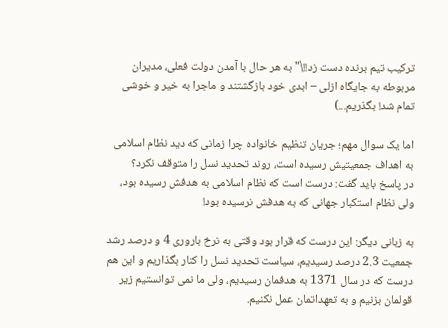ترکیب تیم برنده دست زد!!\" به هر حال با آمدن دولت فعلی، مدیران مربوطه به جایگاه ازلی – ابدی خود بازگشتند و ماجرا به خیر و خوشی تمام شد! بگذریم...)

اما یک سوال مهم؛ جریان تنظیم خانواده چرا زمانی که دید نظام اسلامی به اهداف جمعیتیش رسیده است، روند تحدید نسل را متوقف نکرد؟
در پاسخ باید گفت: درست است که نظام اسلامی به هدفش رسیده بود، ولی نظام استکبار جهانی که به هدفش نرسیده بود!

به زبانی دیگر: این درست که قرار بود وقتی به نرخ باروری 4 و درصد رشد جمعیت 2.3 درصد رسیدیم، سیاست تحدید نسل را کنار بگذاریم و این هم درست که در سال 1371 به هدفمان رسیدیم، ولی ما نمی توانستیم زیر قولمان بزنیم و به تعهداتمان عمل نکنیم.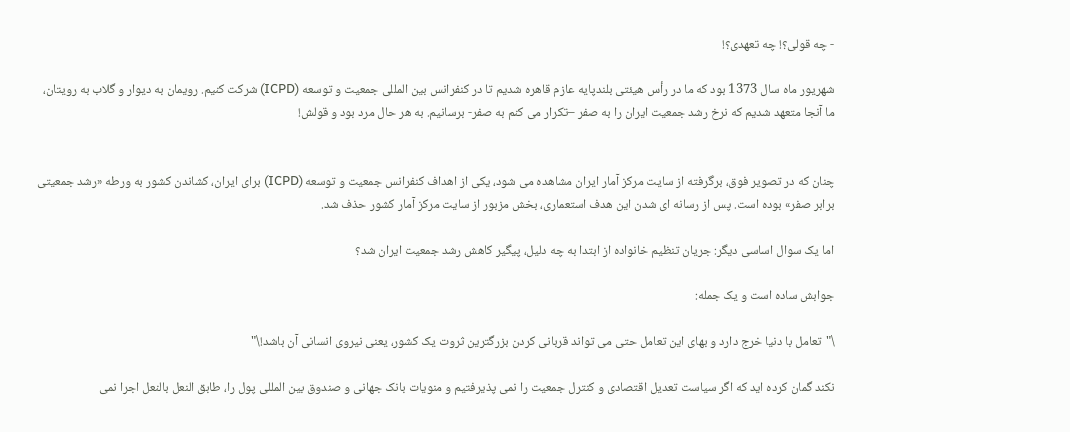- چه قولی؟! چه تعهدی؟!

شهریور ماه سال 1373 بود که ما در رأس هیئتی بلندپایه عازم قاهره شدیم تا در کنفرانس بین المللی جمعیت و توسعه (ICPD) شرکت کنیم. رویمان به دیوار و گلاب به رویتان، ما آنجا متعهد شدیم که نرخ رشد جمعیت ایران را به صفر –تکرار می کنم به صفر- برسانیم. به هر حال مرد بود و قولش!


چنان که در تصویر فوق، برگرفته از سایت مرکز آمار ایران مشاهده می شود، یکی از اهداف کنفرانس جمعیت و توسعه (ICPD) برای ایران، کشاندن کشور به ورطه «رشد جمعیتی برابر صفر» بوده است. پس از رسانه ای شدن این هدف استعماری، بخش مزبور از سایت مرکز آمار کشور حذف شد.

اما یک سوال اساسی دیگر: جریان تنظیم خانواده از ابتدا به چه دلیل، پیگیر کاهش رشد جمعیت ایران شد؟

جوابش ساده است و یک جمله:

\"تعامل با دنیا خرج دارد و بهای این تعامل حتی می تواند قربانی کردن بزرگترین ثروت یک کشور، یعنی نیروی انسانی آن باشد!\"

نکند گمان کرده اید که اگر سیاست تعدیل اقتصادی و کنترل جمعیت را نمی پذیرفتیم و منویات بانک جهانی و صندوق بین المللی پول را، طابق النعل بالنعل اجرا نمی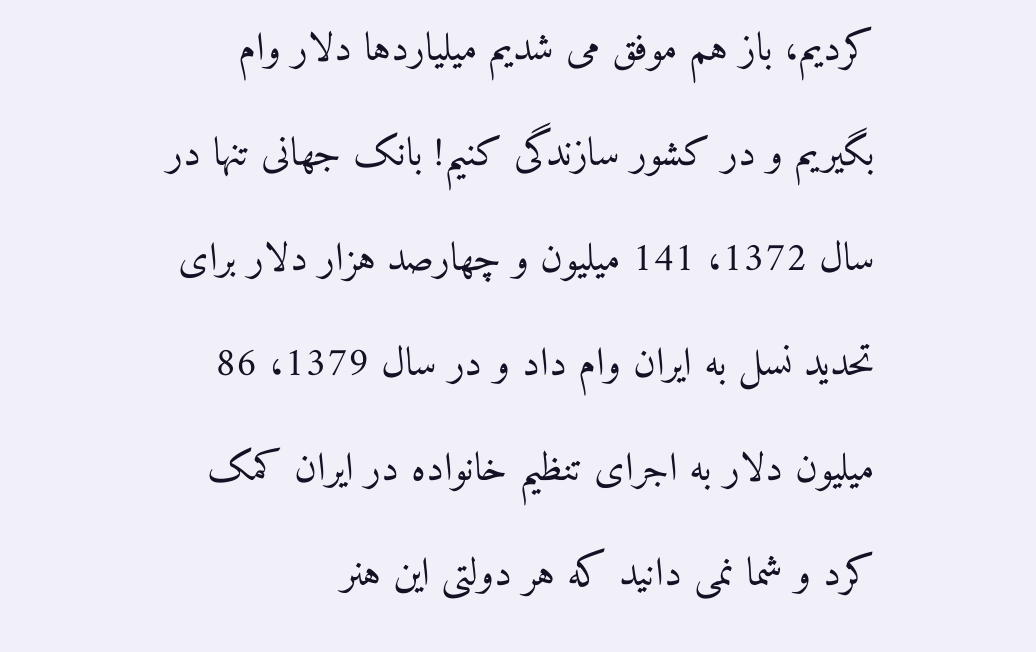کردیم، باز هم موفق می شدیم میلیاردها دلار وام بگیریم و در کشور سازندگی کنیم! بانک جهانی تنها در سال 1372، 141 میلیون و چهارصد هزار دلار برای تحدید نسل به ایران وام داد و در سال 1379، 86 میلیون دلار به اجرای تنظیم خانواده در ایران کمک کرد و شما نمی دانید که هر دولتی این هنر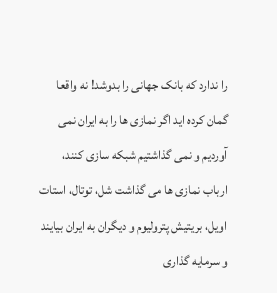را ندارد که بانک جهانی را بدوشد! نه واقعا گمان کرده اید اگر نمازی ها را به ایران نمی آوردیم و نمی گذاشتیم شبکه سازی کنند، ارباب نمازی ها می گذاشت شل، توتال، استات اویل، بریتیش پترولیوم و دیگران به ایران بیایند و سرمایه گذاری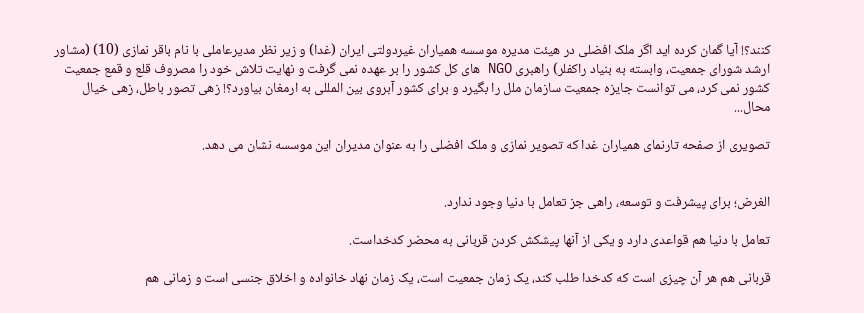کنند؟! آیا گمان کرده اید اگر ملک افضلی در هیئت مدیره موسسه همیاران غیردولتی ایران (غدا) و زیر نظر مدیرعاملی با نام باقر نمازی (10) (مشاور ارشد شورای جمعیت، وابسته به بنیاد راکفلر) راهبری NGO های کل کشور را بر عهده نمی گرفت و نهایت تلاش خود را مصروف قلع و قمع جمعیت کشور نمی کرد، می توانست جایزه جمعیت سازمان ملل را بگیرد و برای کشور آبروی بین المللی به ارمغان بیاورد؟! زهی تصور باطل، زهی خیال محال...

تصویری از صفحه تارنمای همیاران غدا که تصویر نمازی و ملک افضلی را به عنوان مدیران این موسسه نشان می دهد.


الغرض؛ برای پیشرفت و توسعه، راهی جز تعامل با دنیا وجود ندارد.

تعامل با دنیا هم قواعدی دارد و یکی از آنها پیشکش کردن قربانی به محضر کدخداست.

قربانی هم هر آن چیزی است که کدخدا طلب کند، یک زمان جمعیت است، یک زمان نهاد خانواده و اخلاق جنسی است و زمانی هم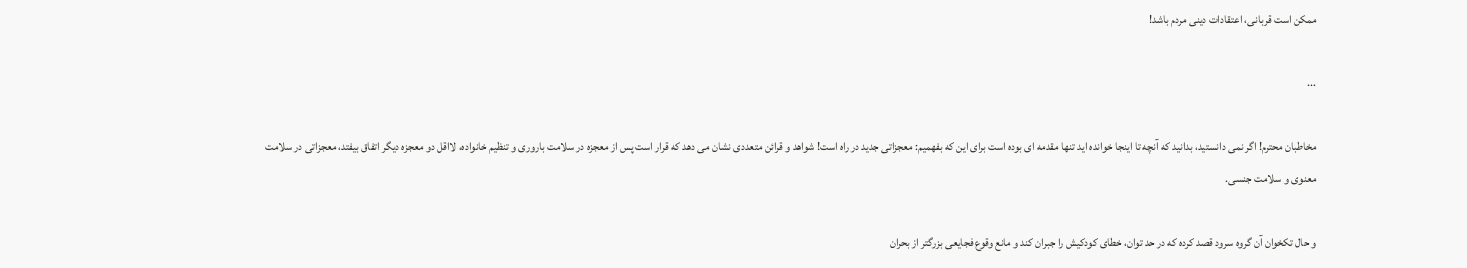ممکن است قربانی، اعتقادات دینی مردم باشد!

...

مخاطبان محترم! اگر نمی دانستید، بدانید که آنچه تا اینجا خوانده اید تنها مقدمه ای بوده است برای این که بفهمیم: معجزاتی جدید در راه است! شواهد و قرائن متعددی نشان می دهد که قرار است پس از معجزه در سلامت باروری و تنظیم خانواده، لااقل دو معجزه دیگر اتفاق بیفتد، معجزاتی در سلامت معنوی و سلامت جنسی.

و حال تکخوان آن گروه سرود قصد کرده که در حد توان، خطای کودکیش را جبران کند و مانع وقوع فجایعی بزرگتر از بحران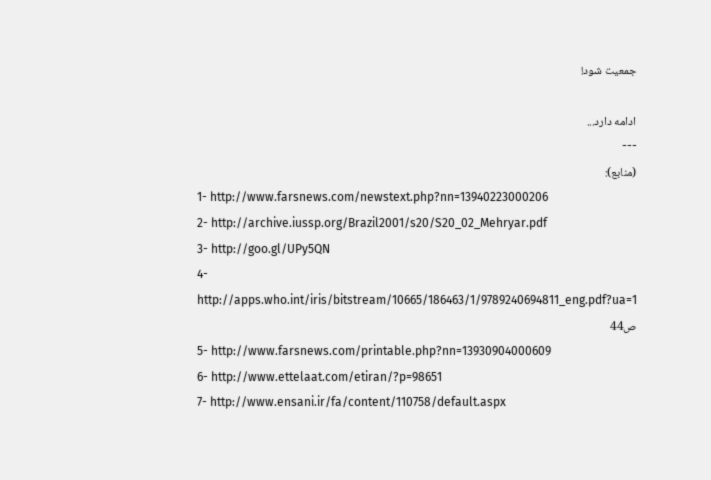جمعیت شود!

ادامه دارد...
---
(منابع):
1- http://www.farsnews.com/newstext.php?nn=13940223000206
2- http://archive.iussp.org/Brazil2001/s20/S20_02_Mehryar.pdf
3- http://goo.gl/UPy5QN
4- http://apps.who.int/iris/bitstream/10665/186463/1/9789240694811_eng.pdf?ua=1
ص44
5- http://www.farsnews.com/printable.php?nn=13930904000609
6- http://www.ettelaat.com/etiran/?p=98651
7- http://www.ensani.ir/fa/content/110758/default.aspx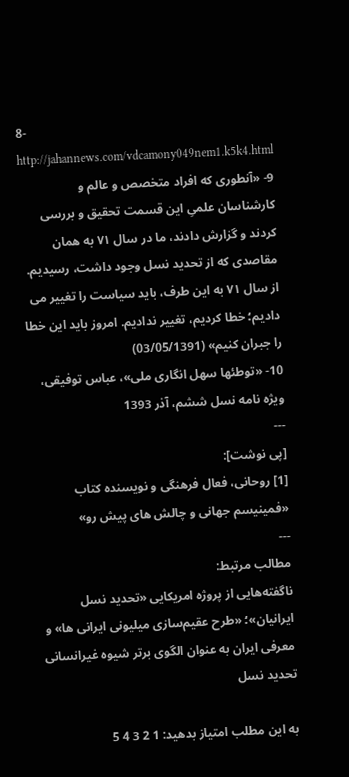8- http://jahannews.com/vdcamony049nem1.k5k4.html
9- «آنطوری كه افراد متخصص و عالم و كارشناسان علمیِ این قسمت تحقیق و بررسی كردند و گزارش دادند، ما در سال ۷۱ به همان مقاصدی كه از تحدید نسل وجود داشت، رسیدیم. از سال ۷۱ به این طرف، باید سیاست را تغییر می دادیم؛ خطا كردیم، تغییر ندادیم. امروز باید این خطا را جبران كنیم» (03/05/1391)
10- «توطئها سهل انگاری ملی»، عباس توفیقی، ویژه نامه نسل ششم، آذر 1393
---
[پی نوشت]:
[1] روحانی، فعال فرهنگی و نویسنده کتاب «فمینیسم جهانی و چالش های پیش رو»
---
مطالب مرتبط:
ناگفته‌هایی از پروژه امریکایی «تحدید نسل ایرانیان»؛ «طرح عقیم‌سازی میلیونی ایرانی ها» و معرفی ایران به عنوان الگوی برتر شیوه غیرانسانی تحدید نسل

به این مطلب امتیاز بدهید: 1 2 3 4 5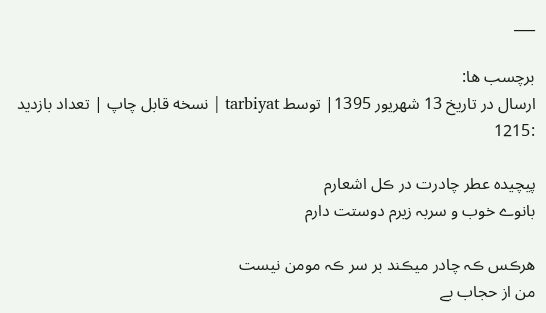___

برچسب ها:
ارسال در تاريخ 13 شهریور 1395| توسط tarbiyat | نسخه قابل چاپ | تعداد بازدید :1215

پیچیدہ عطر چادرت در ڪل اشعارم
بانوے خوب و سربہ زیرم دوستت دارم

هرڪس ڪہ چادر میڪند بر سر ڪہ مومن نیست
من از حجاب بے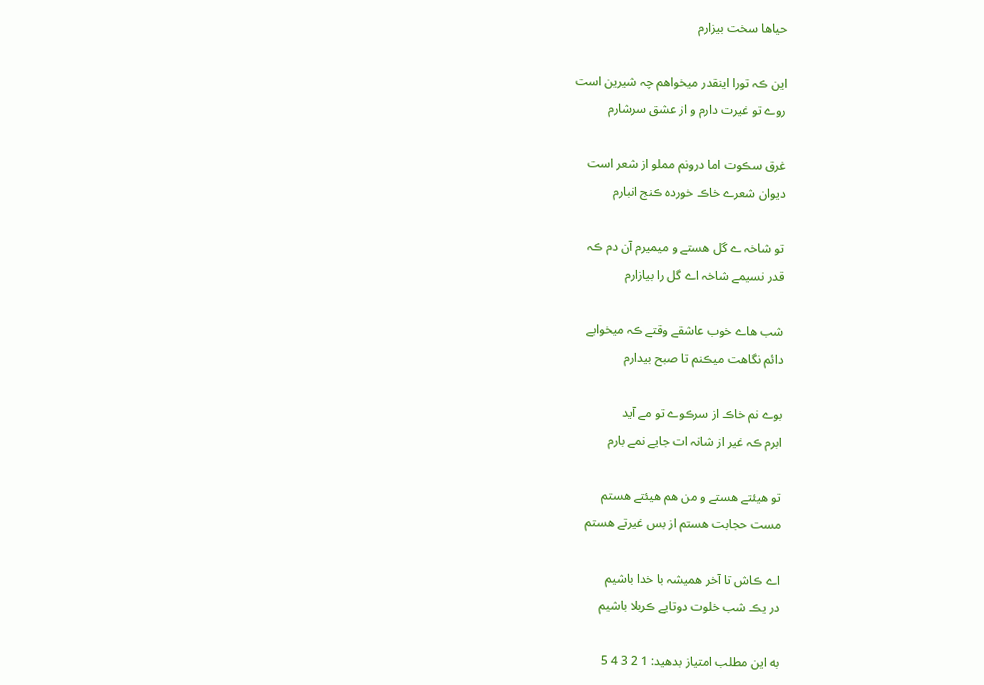حیاها سخت بیزارم

این ڪہ تورا اینقدر میخواهم چہ شیرین است
روے تو غیرت دارم و از عشق سرشارم

غرق سڪوت اما درونم مملو از شعر است
دیوان شعرے خاڪ خوردہ ڪنج انبارم

تو شاخہ ے گل هستے و میمیرم آن دم ڪہ
قدر نسیمے شاخہ اے گل را بیازارم

شب هاے خوب عاشقے وقتے ڪہ میخوابے
دائم نگاهت میڪنم تا صبح بیدارم

بوے نم خاڪ از سرڪوے تو مے آید
ابرم ڪہ غیر از شانہ ات جایے نمے بارم

تو هیئتے هستے و من هم هیئتے هستم
مست حجابت هستم از بس غیرتے هستم

اے ڪاش تا آخر همیشہ با خدا باشیم
در یڪ شب خلوت دوتایے ڪربلا باشیم

به این مطلب امتیاز بدهید: 1 2 3 4 5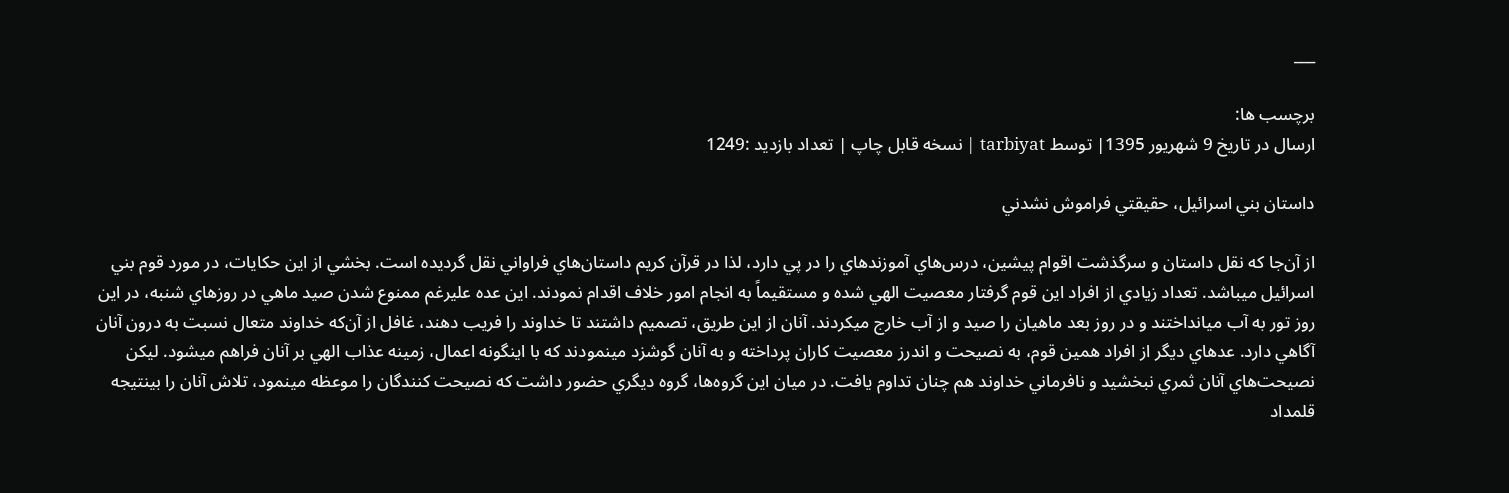___

برچسب ها:
ارسال در تاريخ 9 شهریور 1395| توسط tarbiyat | نسخه قابل چاپ | تعداد بازدید :1249

داستان بني اسرائيل، حقيقتي فراموش نشدني

از آن‌جا كه نقل داستان و سرگذشت اقوام پيشين، درس‌هاي آموزندهاي را در پي دارد، لذا در قرآن كريم داستان‌هاي فراواني نقل گرديده است. بخشي از اين حكايات، در مورد قوم بني اسرائيل ميباشد. تعداد زيادي از افراد اين قوم گرفتار معصيت الهي شده و مستقيماً به انجام امور خلاف اقدام نمودند. اين عده عليرغم ممنوع شدن صيد ماهي در روزهاي شنبه، در اين روز تور به آب ميانداختند و در روز بعد ماهيان را صيد و از آب خارج ميكردند. آنان از اين طريق، تصميم داشتند تا خداوند را فريب دهند، غافل از آن‌كه خداوند متعال نسبت به درون آنان آگاهي دارد. عدهاي ديگر از افراد همين قوم، به نصيحت و اندرز معصيت كاران پرداخته و به آنان گوشزد مينمودند كه با اينگونه اعمال، زمينه عذاب الهي بر آنان فراهم ميشود. ليكن نصيحت‌هاي آنان ثمري نبخشيد و نافرماني خداوند هم چنان تداوم يافت. در ميان اين گروه‌ها، گروه ديگري حضور داشت كه نصيحت كنندگان را موعظه مينمود، تلاش آنان را بينتيجه قلمداد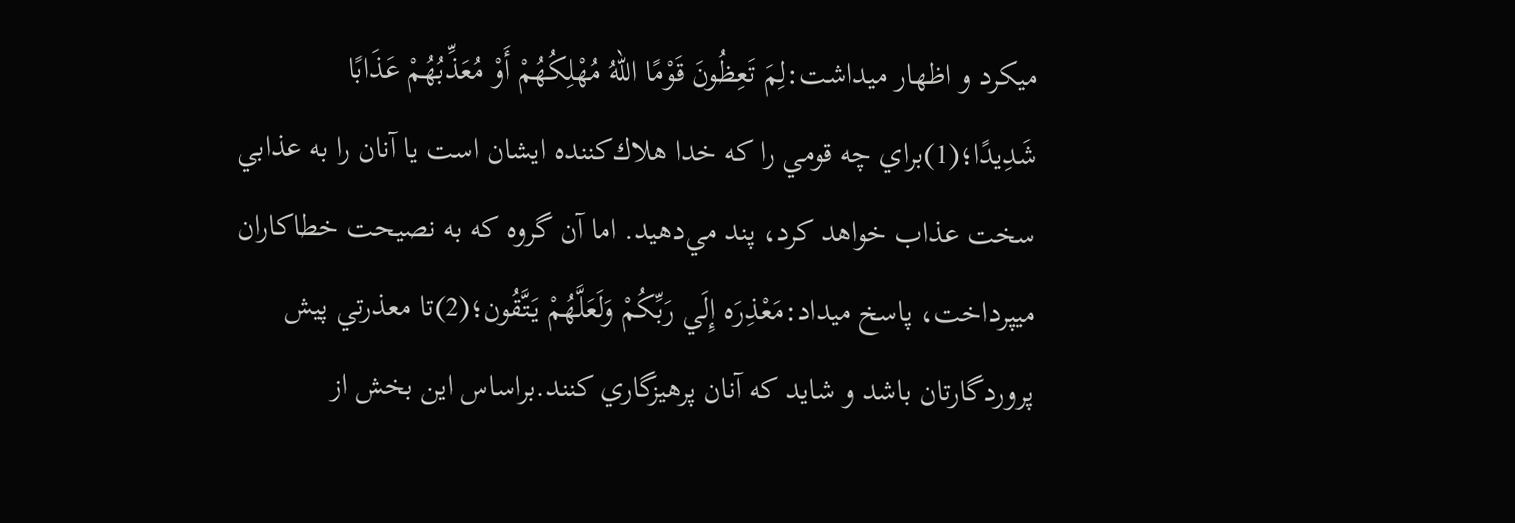ميكرد و اظهار ميداشت:لِمَ تَعِظُونَ قَوْمًا اللّهُ مُهْلِكُهُمْ أَوْ مُعَذِّبُهُمْ عَذَابًا شَدِيدًا؛(1)براي چه قومي را كه خدا هلاك‌كننده ايشان است ‌يا آنان را به عذابي سخت عذاب خواهد كرد، پند مي‌دهيد. اما آن گروه كه به نصيحت خطاكاران ميپرداخت، پاسخ ميداد:مَعْذِرَه إِلَي رَبِّكُمْ وَلَعَلَّهُمْ يَتَّقُون؛(2)تا معذرتي پيش پروردگارتان باشد و شايد كه آنان پرهيزگاري كنند.براساس اين بخش از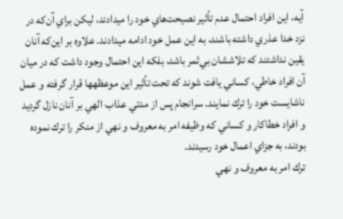آيه، اين افراد احتمال عدم تأثير نصيحت‌هاي خود را ميدادند، ليكن براي آن‌كه در نزد خدا عذري داشته باشند، به اين عمل خود ادامه ميدادند. علاوه بر اين‌كه آنان يقين نداشتند كه تلاششان بي‌ثمر باشد، بلكه اين احتمال وجود داشت كه در ميان آن افراد خاطي، كساني يافت شوند كه تحت تأثير اين موعظهها قرار گرفته و عمل ناشايست خود را ترك نمايند. سرانجام پس از مدتي عذاب الهي بر آنان نازل گرديد و افراد خطاكار و كساني كه وظيفه امر به معروف و نهي از منكر را ترك نموده بودند، به جزاي اعمال خود رسيدند.
ترك امر به معروف و نهي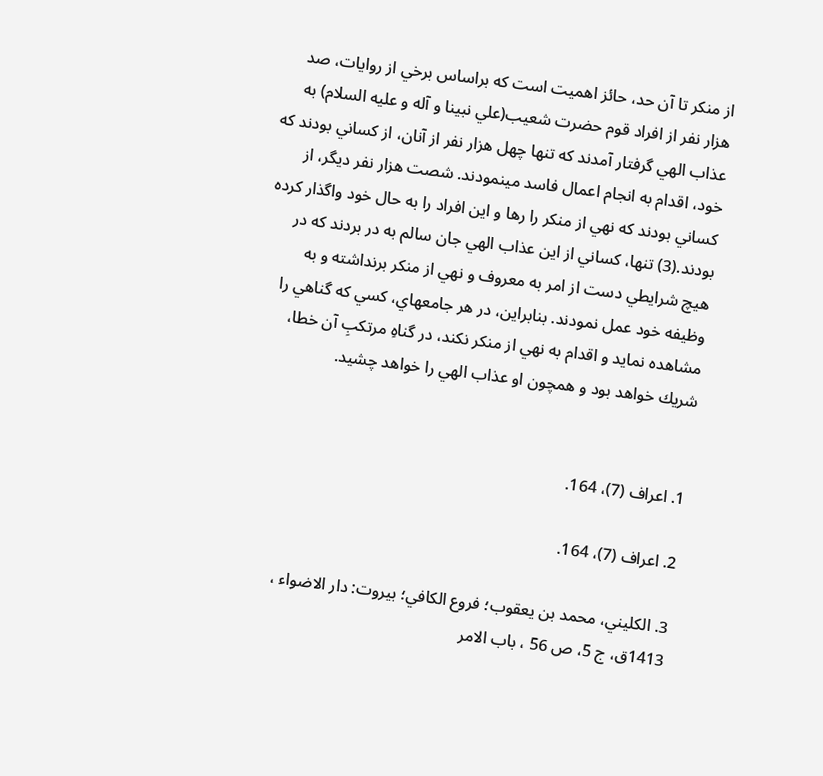از منكر تا آن حد، حائز اهميت است كه براساس برخي از روايات، صد هزار نفر از افراد قوم حضرت شعيب(علي نبينا و آله و عليه السلام) به عذاب الهي گرفتار آمدند كه تنها چهل هزار نفر از آنان، از كساني بودند كه خود، اقدام به انجام اعمال فاسد مينمودند. شصت هزار نفر ديگر، از كساني بودند كه نهي از منكر را رها و اين افراد را به حال خود واگذار كرده بودند.(3) تنها، كساني از اين عذاب الهي جان سالم به در بردند كه در هيچ شرايطي دست از امر به معروف و نهي از منكر برنداشته و به وظيفه خود عمل نمودند. بنابراين، در هر جامعهاي، كسي كه گناهي را مشاهده نمايد و اقدام به نهي از منكر نكند، در گناهِ مرتكبِ آن خطا، شريك خواهد بود و همچون او عذاب الهي را خواهد چشيد.


1. اعراف (7)، 164.

2. اعراف (7)، 164.

3. الكليني، محمد بن يعقوب؛ فروع الكافي؛ بيروت: دار الاضواء ، 1413ق، ج 5، ص 56 ، باب الامر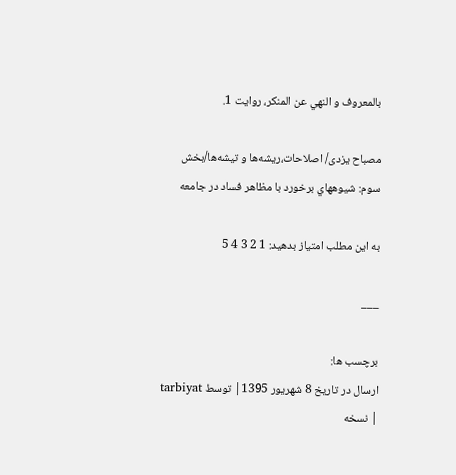بالمعروف و النهي عن المنكر، روايت 1.

مصباح یزدی/ اصلاحات،ريشه‌ها و تيشه‌ها/بخش سوم: شيوههاي برخورد با مظاهر فساد در جامعه

به این مطلب امتیاز بدهید: 1 2 3 4 5

___

برچسب ها:
ارسال در تاريخ 8 شهریور 1395| توسط tarbiyat | نسخه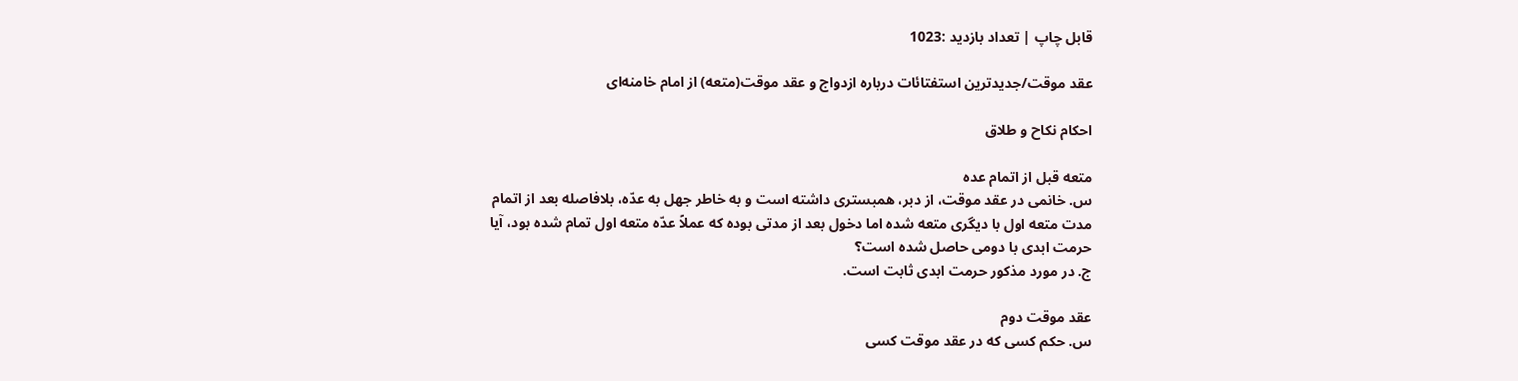قابل چاپ | تعداد بازدید :1023

عقد موقت/جدیدترین استفتائات درباره ازدواج و عقد موقت(متعه) از امام خامنه‌ای

احکام نکاح و طلاق

متعه قبل از اتمام عده
س. خانمی در عقد موقت، از دبر، همبستری داشته است و به خاطر جهل به عدّه، بلافاصله بعد از اتمام مدت متعه اول با دیگری متعه شده اما دخول بعد از مدتی بوده که عملاً عدّه متعه اول تمام شده بود، آیا حرمت ابدی با دومی حاصل شده است؟
ج. در مورد مذکور حرمت ابدی ثابت است.

عقد موقت دوم
س. حکم کسی که در عقد موقت کسی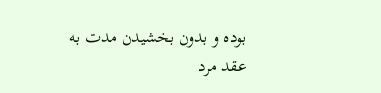بوده و بدون بخشیدن مدت به عقد مرد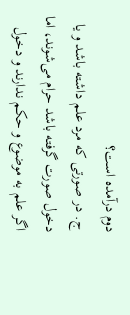دوم درآمده است؟
ج. در صورتی که مرد علم داشته باشد و یا دخول صورت گرفته باشد حرام می‌شوند، اما اگر علم به موضوع و حکم ندارند و دخول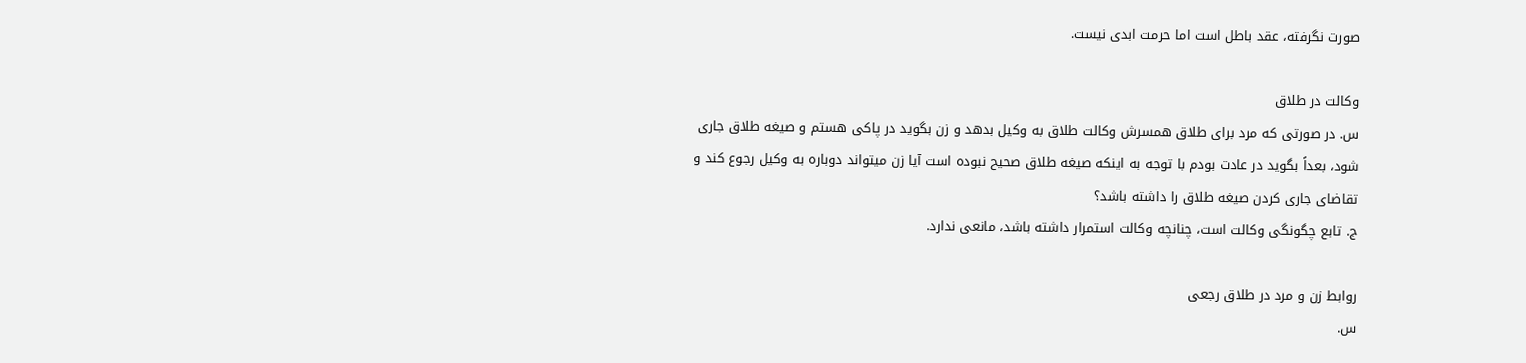صورت نگرفته، عقد باطل است اما حرمت ابدی نیست.

وکالت در طلاق
س. در صورتی که مرد برای طلاق همسرش وکالت طلاق به وکیل بدهد و زن بگوید در پاکی هستم و صیغه طلاق جاری شود، بعداً بگوید در عادت بودم با توجه به اینکه صیغه طلاق صحیح نبوده است آیا زن میتواند دوباره به وکیل رجوع کند و تقاضای جاری کردن صیغه طلاق را داشته باشد؟
ج. تابع چگونگی وکالت است، چنانچه وکالت استمرار داشته باشد، مانعی ندارد.

روابط زن و مرد در طلاق رجعی
س.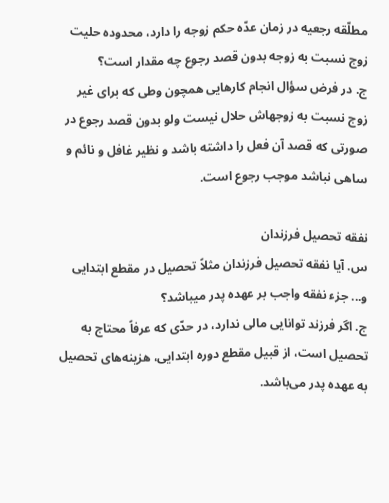مطلّقه رجعیه در زمان عدّه حکم زوجه را دارد، محدوده حلیت زوج نسبت به زوجه بدون قصد رجوع چه مقدار است؟
ج. در فرض سؤال انجام کارهایی همچون وطی که برای غیر زوج نسبت به زوجهاش حلال نیست ولو بدون قصد رجوع در صورتی که قصد آن فعل را داشته باشد و نظیر غافل و نائم و ساهی نباشد موجب رجوع است.

نفقه تحصیل فرزندان
س. آیا نفقه تحصیل فرزندان مثلاً تحصیل در مقطع ابتدایی و... جزء نفقه واجب بر عهده پدر میباشد؟
ج. اگر فرزند توانایی مالی ندارد، در حدّی که عرفاً محتاج به تحصیل است، از قبیل مقطع دوره ابتدایی، هزینه‌های تحصیل به عهده پدر می‌باشد.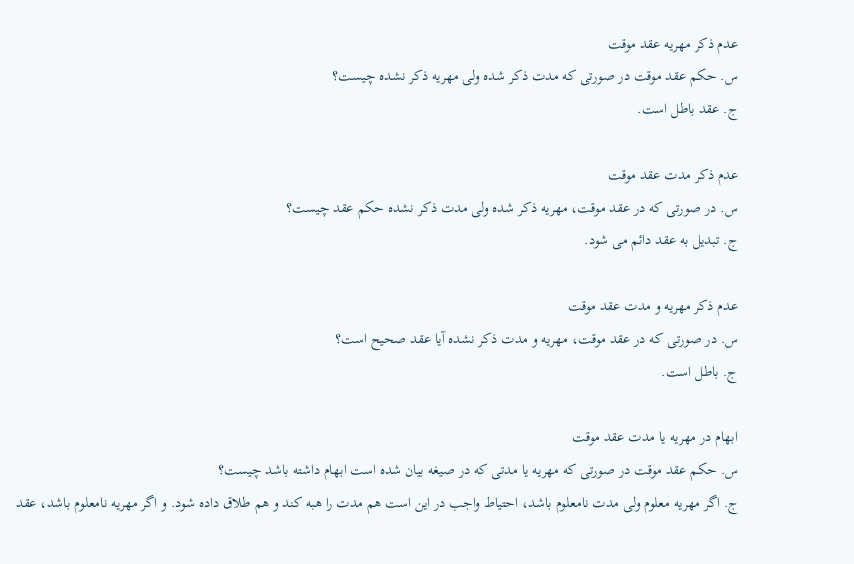عدم ذکر مهریه عقد موقت
س. حکم عقد موقت در صورتی که مدت ذکر شده ولی مهریه ذکر نشده چیست؟
ج. عقد باطل است.

عدم ذکر مدت عقد موقت
س. در صورتی که در عقد موقت، مهریه ذکر شده ولی مدت ذکر نشده حکم عقد چیست؟
ج. تبدیل به عقد دائم می شود.

عدم ذکر مهریه و مدت عقد موقت
س. در صورتی که در عقد موقت، مهریه و مدت ذکر نشده آیا عقد صحیح است؟
ج. باطل است.

ابهام در مهریه یا مدت عقد موقت
س. حکم عقد موقت در صورتی که مهریه یا مدتی که در صیغه بیان شده است ابهام داشته باشد چیست؟
ج. اگر مهریه معلوم ولی مدت نامعلوم باشد، احتیاط واجب در این است هم مدت را هبه کند و هم طلاق داده شود. و اگر مهریه نامعلوم باشد، عقد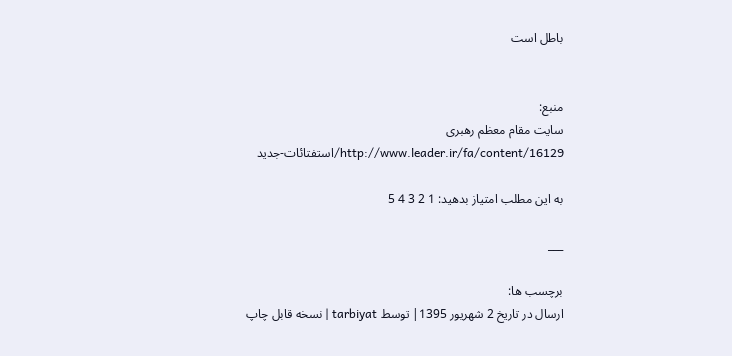باطل است


منبع:
سایت مقام معظم رهبری
http://www.leader.ir/fa/content/16129/استفتائات-جدید

به این مطلب امتیاز بدهید: 1 2 3 4 5

___

برچسب ها:
ارسال در تاريخ 2 شهریور 1395| توسط tarbiyat | نسخه قابل چاپ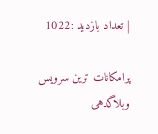| تعداد بازدید :1022

پرامکانات ترین سرویس وبلاگدهی